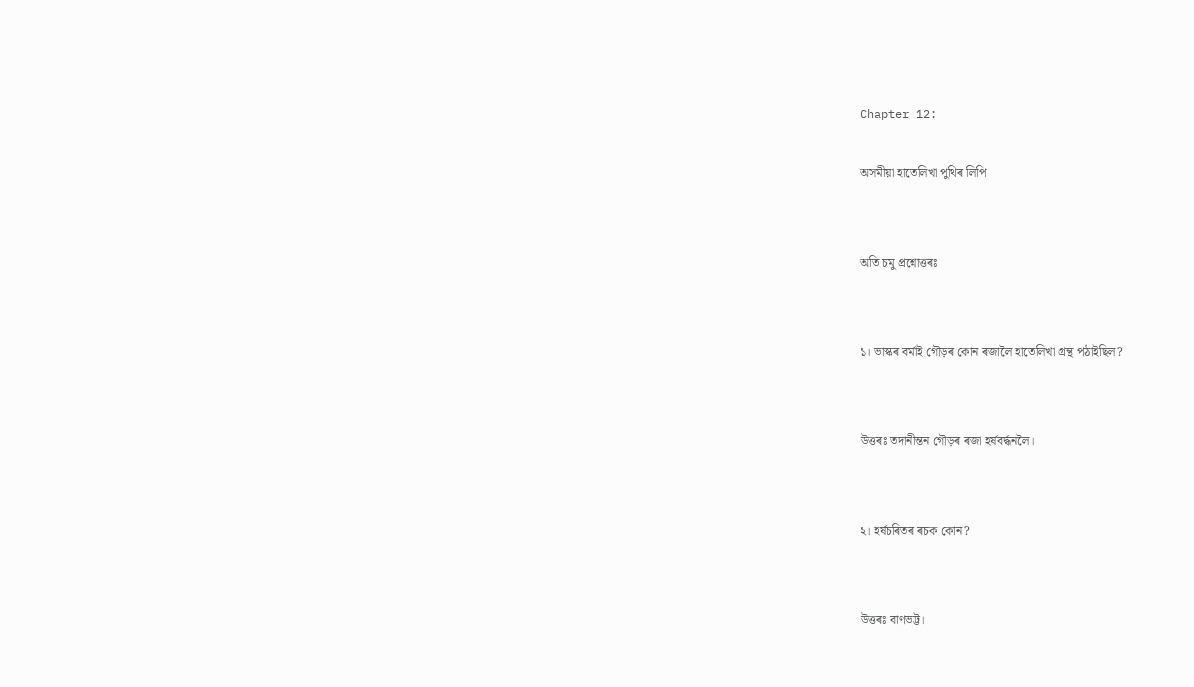Chapter 12:

অসমীয়া হাতেলিখা পুথিৰ লিপি


অতি চমু প্রশ্নোত্তৰঃ


১। ভাস্কৰ বৰ্মাই গৌড়ৰ কোন ৰজালৈ হাতেলিখা গ্রন্থ পঠাইছিল?


উত্তৰঃ তদানীন্তন গৌড়ৰ ৰজা হর্ষবর্দ্ধনলৈ।


২। হৰ্ষচৰিতৰ ৰচক কোন?


উত্তৰঃ বাণভট্ট।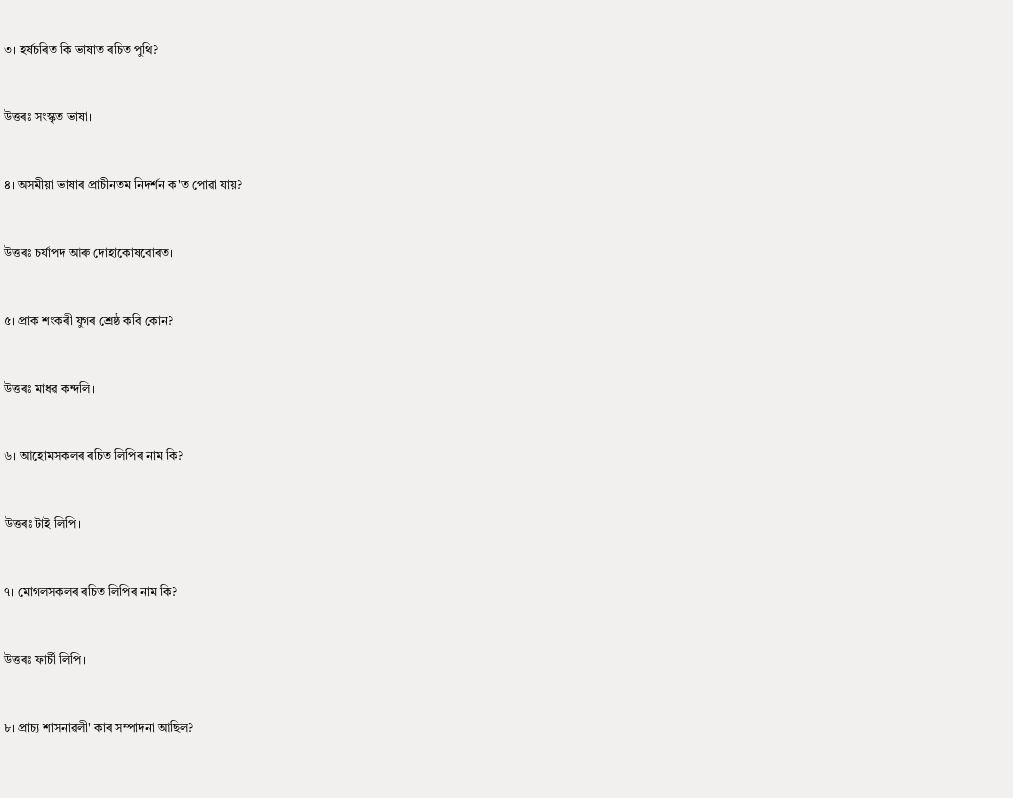৩। হর্ষচৰিত কি ভাষাত ৰচিত পুথি?


উত্তৰঃ সংস্কৃত ভাষা।


৪। অসমীয়া ভাষাৰ প্ৰাচীনতম নিদর্শন ক'ত পোৱা যায়?


উত্তৰঃ চর্যাপদ আৰু দোহাকোষবোৰত।


৫। প্ৰাক শংকৰী যুগৰ শ্ৰেষ্ঠ কবি কোন?


উত্তৰঃ মাধৱ কন্দলি।


৬। আহোমসকলৰ ৰচিত লিপিৰ নাম কি?


উত্তৰঃ টাই লিপি।


৭। মোগলসকলৰ ৰচিত লিপিৰ নাম কি?


উত্তৰঃ ফাৰ্চী লিপি।


৮। প্রাচ্য শাসনাৱলী' কাৰ সম্পাদনা আছিল?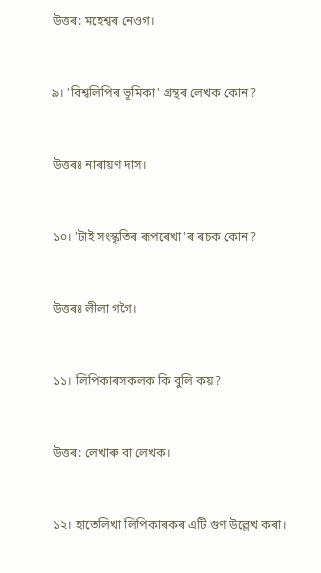উত্তৰ: মহেশ্বৰ নেওগ।


৯। 'বিশ্বলিপিৰ ভূমিকা' গ্ৰন্থৰ লেখক কোন?


উত্তৰঃ নাৰায়ণ দাস।


১০। 'টাই সংস্কৃতিৰ ৰূপৰেখা'ৰ ৰচক কোন?


উত্তৰঃ লীলা গগৈ।


১১। লিপিকাৰসকলক কি বুলি কয়?


উত্তৰ: লেখাৰু বা লেখক।


১২। হাতেলিখা লিপিকাৰকৰ এটি গুণ উল্লেখ কৰা।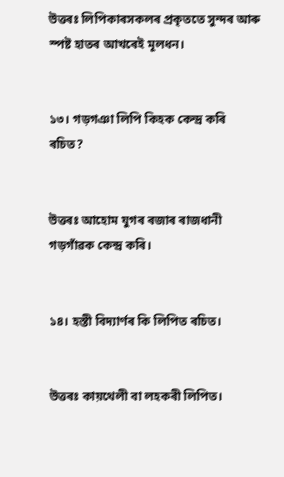উত্তৰঃ লিপিকাৰসকলৰ প্ৰকৃততে সুন্দৰ আৰু স্পষ্ট হাতৰ আখৰেই মূলধন।


১৩। গড়গঞা লিপি কিহক কেন্দ্ৰ কৰি ৰচিত?


উত্তৰঃ আহোম যুগৰ ৰজাৰ ৰাজধানী গড়গাঁৱক কেন্দ্ৰ কৰি।


১৪। হস্তী বিদ্যাৰ্ণৰ কি লিপিত ৰচিত।


উত্তৰঃ কায়থেলী বা লহকৰী লিপিত।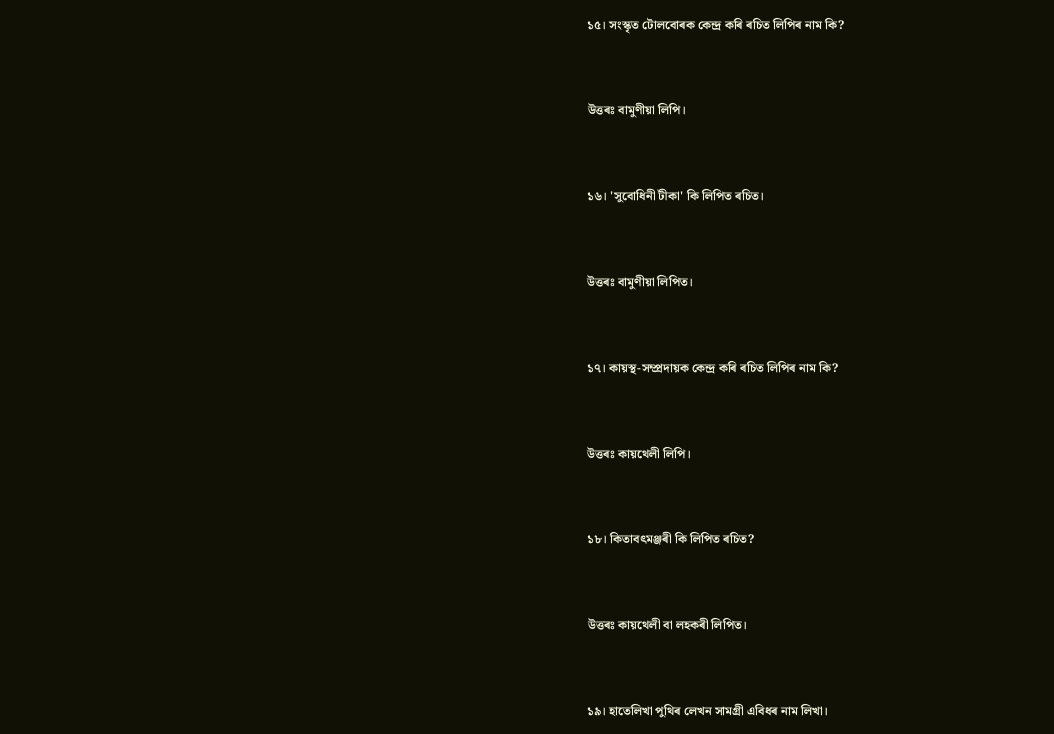১৫। সংস্কৃত টোলবোৰক কেন্দ্ৰ কৰি ৰচিত লিপিৰ নাম কি?


উত্তৰঃ বামুণীয়া লিপি।


১৬। 'সুবোধিনী টীকা' কি লিপিত ৰচিত।


উত্তৰঃ বামুণীয়া লিপিত।


১৭। কায়স্থ-সম্প্রদায়ক কেন্দ্ৰ কৰি ৰচিত লিপিৰ নাম কি?


উত্তৰঃ কায়থেলী লিপি।


১৮। কিতাবৎমঞ্জৰী কি লিপিত ৰচিত?


উত্তৰঃ কায়থেলী বা লহকৰী লিপিত।


১৯। হাতেলিখা পুথিৰ লেখন সামগ্রী এবিধৰ নাম লিখা।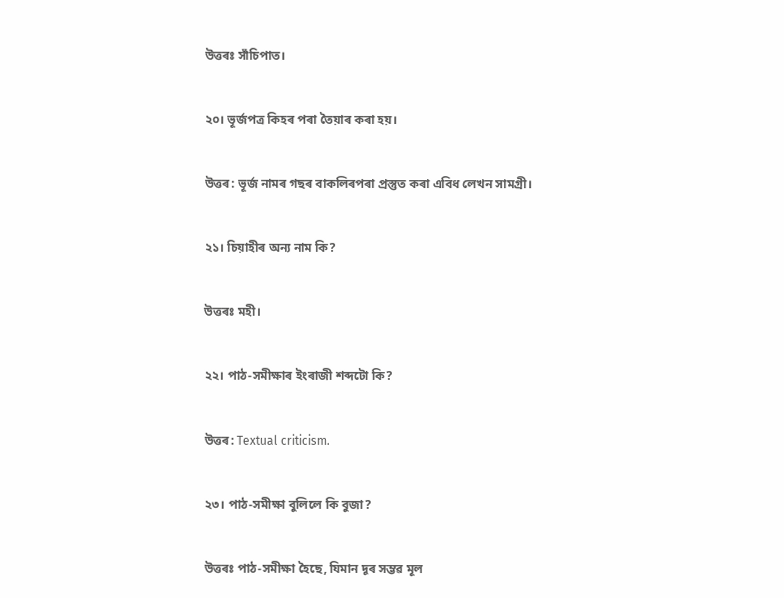উত্তৰঃ সাঁচিপাত।


২০। ভূর্জপত্র কিহৰ পৰা তৈয়াৰ কৰা হয়।


উত্তৰ: ভূৰ্জ নামৰ গছৰ বাকলিৰপৰা প্ৰস্তুত কৰা এবিধ লেখন সামগ্রী।


২১। চিয়াহীৰ অন্য নাম কি?


উত্তৰঃ মহী।


২২। পাঠ-সমীক্ষাৰ ইংৰাজী শব্দটো কি?


উত্তৰ: Textual criticism.


২৩। পাঠ-সমীক্ষা বুলিলে কি বুজা?


উত্তৰঃ পাঠ-সমীক্ষা হৈছে, যিমান দূৰ সম্ভৱ মূল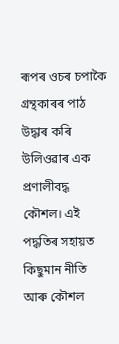ৰূপৰ ওচৰ চপাকৈ গ্ৰন্থকাৰৰ পাঠ উদ্ধাৰ কৰি উলিওৱাৰ এক প্রণালীবদ্ধ কৌশল। এই পদ্ধতিৰ সহায়ত কিছুমান নীতি আৰু কৌশল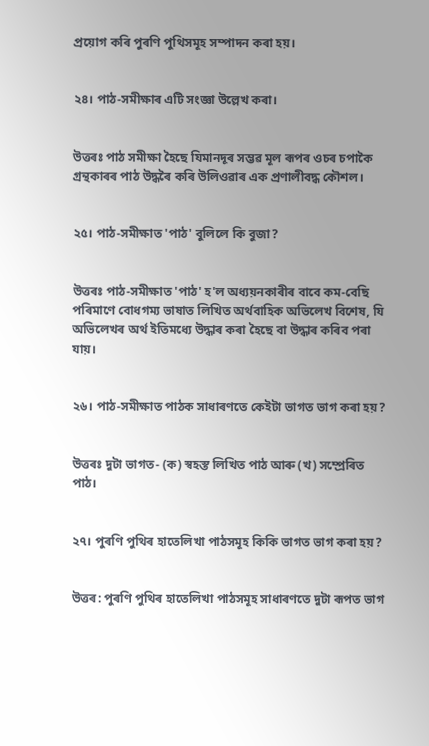প্রয়োগ কৰি পুৰণি পুথিসমূহ সম্পাদন কৰা হয়।


২৪। পাঠ-সমীক্ষাৰ এটি সংজ্ঞা উল্লেখ কৰা।


উত্তৰঃ পাঠ সমীক্ষা হৈছে যিমানদূৰ সম্ভৱ মূল ৰূপৰ ওচৰ চপাকৈ গ্ৰন্থকাৰৰ পাঠ উদ্ধৰৈ কৰি উলিওৱাৰ এক প্রণালীবদ্ধ কৌশল।


২৫। পাঠ-সমীক্ষাত 'পাঠ' বুলিলে কি বুজা?


উত্তৰঃ পাঠ-সমীক্ষাত 'পাঠ' হ'ল অধ্যয়নকাৰীৰ বাবে কম-বেছি পৰিমাণে বোধগম্য ভাষাত লিখিত অর্থবাহিক অভিলেখ বিশেষ, যি অভিলেখৰ অর্থ ইতিমধ্যে উদ্ধাৰ কৰা হৈছে বা উদ্ধাৰ কৰিব পৰা যায়।


২৬। পাঠ-সমীক্ষাত পাঠক সাধাৰণতে কেইটা ভাগত ভাগ কৰা হয়?


উত্তৰঃ দুটা ভাগত- (ক) স্বহস্ত লিখিত পাঠ আৰু (খ) সম্প্ৰেৰিত পাঠ।


২৭। পুৰণি পুথিৰ হাতেলিখা পাঠসমূহ কিকি ভাগত ভাগ কৰা হয়?


উত্তৰ: পুৰণি পুথিৰ হাতেলিখা পাঠসমূহ সাধাৰণতে দুটা ৰূপত ভাগ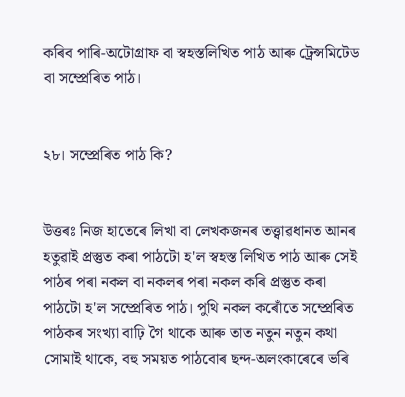কৰিব পাৰি-অটোগ্রাফ বা স্বহস্তলিখিত পাঠ আৰু ট্রেন্সমিটেড বা সম্প্ৰেৰিত পাঠ।


২৮। সম্প্ৰেৰিত পাঠ কি?


উত্তৰঃ নিজ হাতেৰে লিখা বা লেখকজনৰ তত্ত্বাৱধানত আনৰ হতুৱাই প্ৰস্তুত কৰা পাঠটো হ'ল স্বহস্ত লিখিত পাঠ আৰু সেই পাঠৰ পৰা নকল বা নকলৰ পৰা নকল কৰি প্রস্তুত কৰা পাঠটো হ'ল সম্প্রেৰিত পাঠ। পুথি নকল কৰোঁতে সম্প্ৰেৰিত পাঠকৰ সংখ্যা বাঢ়ি গৈ থাকে আৰু তাত নতুন নতুন কথা সোমাই থাকে, বহু সময়ত পাঠবোৰ ছন্দ-অলংকাৰেৰে ভৰি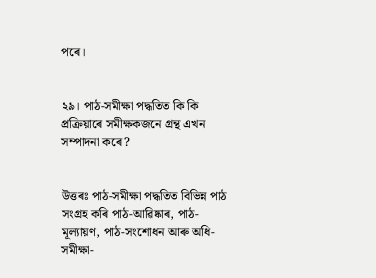পৰে।


২৯। পাঠ-সমীক্ষা পদ্ধতিত কি কি প্ৰক্ৰিয়াৰে সমীক্ষকজনে গ্রন্থ এখন সম্পাদনা কৰে?


উত্তৰঃ পাঠ-সমীক্ষা পদ্ধতিত বিভিন্ন পাঠ সংগ্ৰহ কৰি পাঠ-আৱিষ্কাৰ, পাঠ-মূল্যায়ণ, পাঠ-সংশোধন আৰু অধি-সমীক্ষা-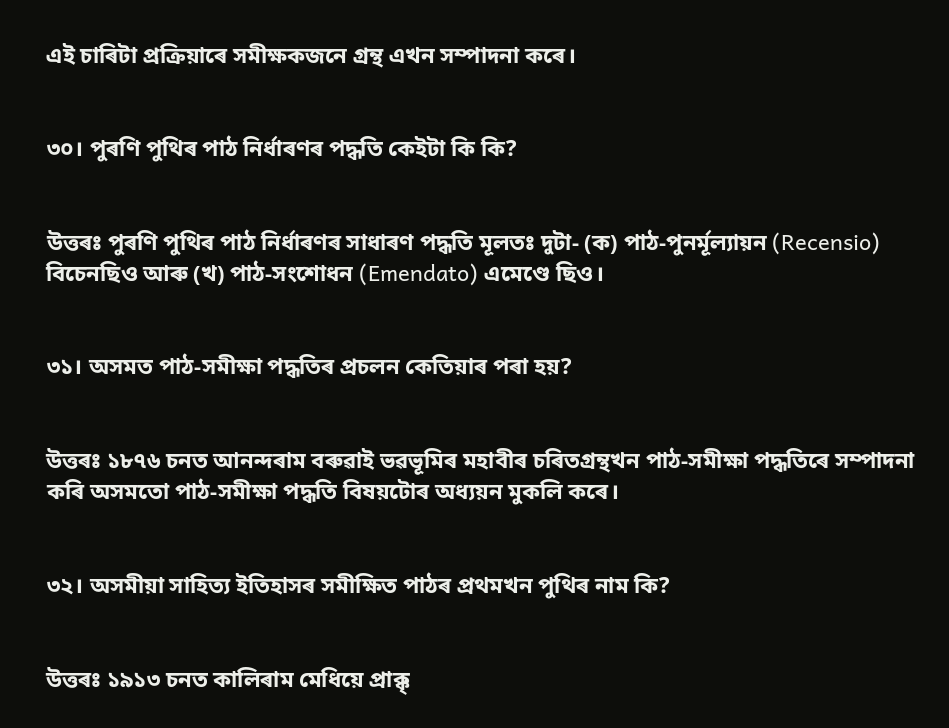এই চাৰিটা প্ৰক্ৰিয়াৰে সমীক্ষকজনে গ্রন্থ এখন সম্পাদনা কৰে।


৩০। পুৰণি পুথিৰ পাঠ নিৰ্ধাৰণৰ পদ্ধতি কেইটা কি কি?


উত্তৰঃ পুৰণি পুথিৰ পাঠ নিৰ্ধাৰণৰ সাধাৰণ পদ্ধতি মূলতঃ দুটা- (ক) পাঠ-পুনর্মূল্যায়ন (Recensio) বিচেনছিও আৰু (খ) পাঠ-সংশোধন (Emendato) এমেণ্ডে ছিও।


৩১। অসমত পাঠ-সমীক্ষা পদ্ধতিৰ প্ৰচলন কেতিয়াৰ পৰা হয়?


উত্তৰঃ ১৮৭৬ চনত আনন্দৰাম বৰুৱাই ভৱভূমিৰ মহাবীৰ চৰিতগ্ৰন্থখন পাঠ-সমীক্ষা পদ্ধতিৰে সম্পাদনা কৰি অসমতো পাঠ-সমীক্ষা পদ্ধতি বিষয়টোৰ অধ্যয়ন মুকলি কৰে।


৩২। অসমীয়া সাহিত্য ইতিহাসৰ সমীক্ষিত পাঠৰ প্ৰথমখন পুথিৰ নাম কি?


উত্তৰঃ ১৯১৩ চনত কালিৰাম মেধিয়ে প্রাক্ক্‌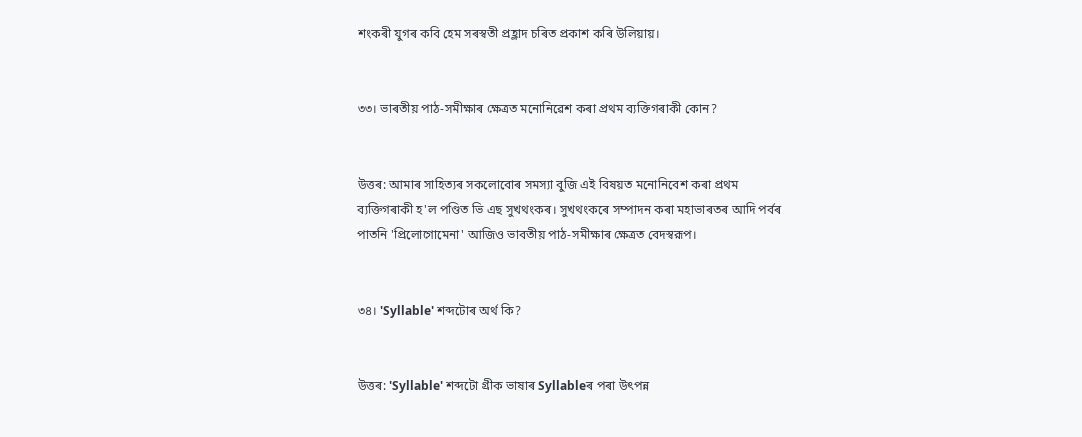শংকৰী যুগৰ কবি হেম সৰস্বতী প্রহ্লাদ চৰিত প্ৰকাশ কৰি উলিয়ায়।


৩৩। ভাৰতীয় পাঠ-সমীক্ষাৰ ক্ষেত্ৰত মনোনিৱেশ কৰা প্ৰথম ব্যক্তিগৰাকী কোন?


উত্তৰ: আমাৰ সাহিত্যৰ সকলোবোৰ সমস্যা বুজি এই বিষয়ত মনোনিবেশ কৰা প্রথম ব্যক্তিগৰাকী হ'ল পণ্ডিত ভি এছ সুখথংকৰ। সুখথংকৰে সম্পাদন কৰা মহাভাৰতৰ আদি পৰ্বৰ পাতনি 'প্রিলোগোমেনা' আজিও ভাবতীয় পাঠ-সমীক্ষাৰ ক্ষেত্রত বেদস্বরূপ।


৩৪। 'Syllable' শব্দটোৰ অৰ্থ কি?


উত্তৰ: 'Syllable' শব্দটো গ্রীক ভাষাৰ Syllableৰ পৰা উৎপন্ন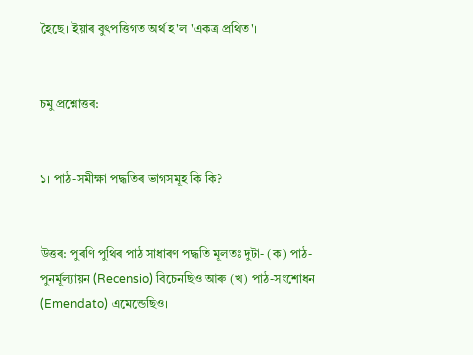হৈছে। ইয়াৰ বুৎপত্তিগত অর্থ হ'ল 'একত্র প্রথিত'।


চমু প্রশ্নোত্তৰ:


১। পাঠ-সমীক্ষা পদ্ধতিৰ ভাগসমূহ কি কি?


উত্তৰ: পুৰণি পুথিৰ পাঠ সাধাৰণ পদ্ধতি মূলতঃ দুটা- (ক) পাঠ-পুনর্মূল্যায়ন (Recensio) বিচেনছিও আৰু (খ) পাঠ-সংশোধন (Emendato) এমেন্ডেছিও।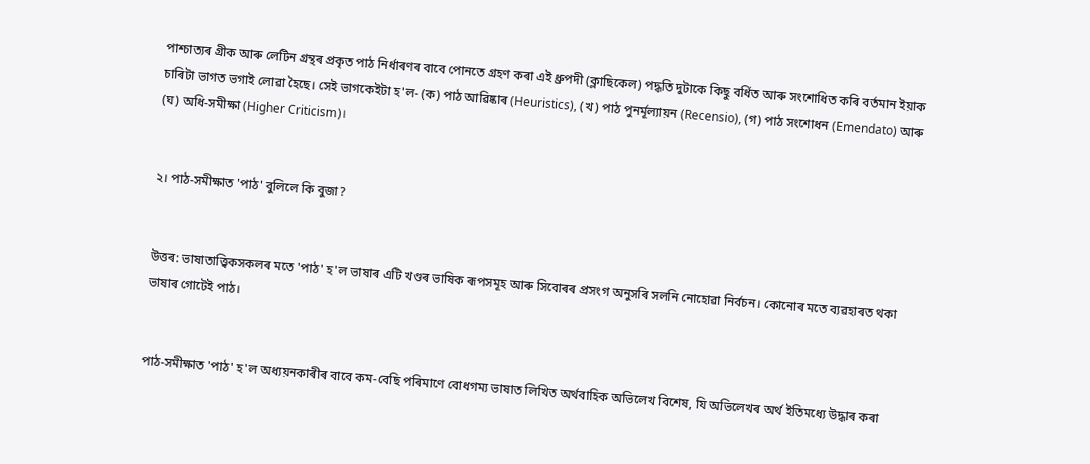পাশ্চাত্যৰ গ্ৰীক আৰু লেটিন গ্রন্থৰ প্রকৃত পাঠ নির্ধাৰণৰ বাবে পোনতে গ্রহণ কৰা এই ধ্রুপদী (ক্লাছিকেল) পদ্ধতি দুটাকে কিছু বর্ধিত আৰু সংশোধিত কৰি বর্তমান ইয়াক চাৰিটা ভাগত ভগাই লোৱা হৈছে। সেই ভাগকেইটা হ'ল- (ক) পাঠ আৱিষ্কাৰ (Heuristics), (খ) পাঠ পুনর্মূল্যায়ন (Recensio), (গ) পাঠ সংশোধন (Emendato) আৰু (ঘ) অধি-সমীক্ষা (Higher Criticism)।


২। পাঠ-সমীক্ষাত 'পাঠ' বুলিলে কি বুজা?


উত্তৰ: ভাষাতাত্ত্বিকসকলৰ মতে 'পাঠ' হ'ল ভাষাৰ এটি খণ্ডৰ ভাষিক ৰূপসমূহ আৰু সিবোৰৰ প্ৰসংগ অনুসৰি সলনি নোহোৱা নির্বচন। কোনোৰ মতে ব্যৱহাৰত থকা ভাষাৰ গোটেই পাঠ।


পাঠ-সমীক্ষাত 'পাঠ' হ'ল অধ্যয়নকাৰীৰ বাবে কম-বেছি পৰিমাণে বোধগম্য ভাষাত লিখিত অর্থবাহিক অভিলেখ বিশেষ, যি অভিলেখৰ অর্থ ইতিমধ্যে উদ্ধাৰ কৰা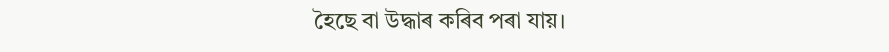হৈছে বা উদ্ধাৰ কৰিব পৰা যায়।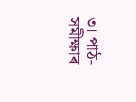৩। পাঠ-সমীক্ষাৰ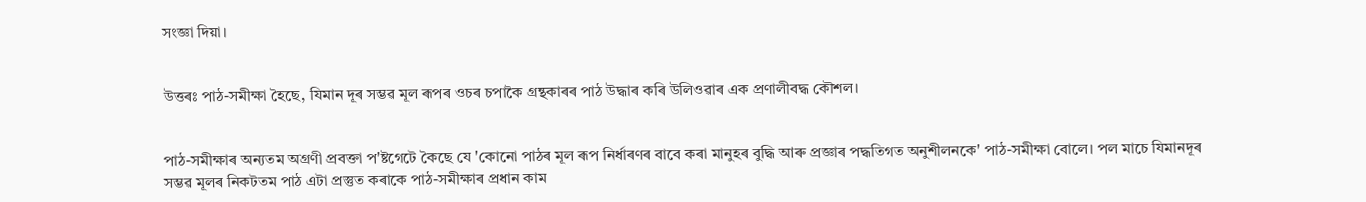সংজ্ঞা দিয়া।


উত্তৰঃ পাঠ-সমীক্ষা হৈছে, যিমান দূৰ সম্ভৱ মূল ৰূপৰ ওচৰ চপাকৈ গ্ৰন্থকাৰৰ পাঠ উদ্ধাৰ কৰি উলিওৱাৰ এক প্রণালীবদ্ধ কৌশল।


পাঠ-সমীক্ষাৰ অন্যতম অগ্রণী প্রবক্তা প'ষ্টগেটে কৈছে যে 'কোনো পাঠৰ মূল ৰূপ নিৰ্ধাৰণৰ বাবে কৰা মানুহৰ বুদ্ধি আৰু প্ৰজ্ঞাৰ পদ্ধতিগত অনুশীলনকে' পাঠ-সমীক্ষা বোলে। পল মাচে যিমানদূৰ সম্ভৱ মূলৰ নিকটতম পাঠ এটা প্রস্তুত কৰাকে পাঠ-সমীক্ষাৰ প্রধান কাম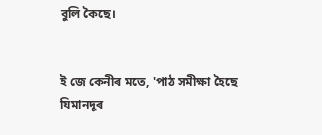বুলি কৈছে।


ই জে কেনীৰ মতে, 'পাঠ সমীক্ষা হৈছে যিমানদূৰ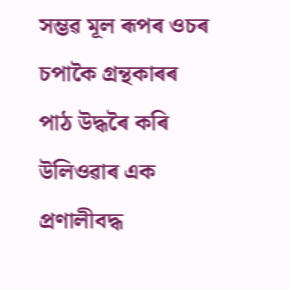সম্ভৱ মূল ৰূপৰ ওচৰ চপাকৈ গ্ৰন্থকাৰৰ পাঠ উদ্ধৰৈ কৰি উলিওৱাৰ এক প্ৰণালীবদ্ধ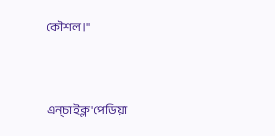কৌশল।"


এন্‌চাইক্ল'পেডিয়া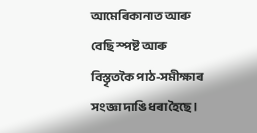আমেৰিকানাত আৰু বেছি স্পষ্ট আৰু বিস্তৃতকৈ পাঠ-সমীক্ষাৰ সংজ্ঞা দাঙি ধৰা হৈছে।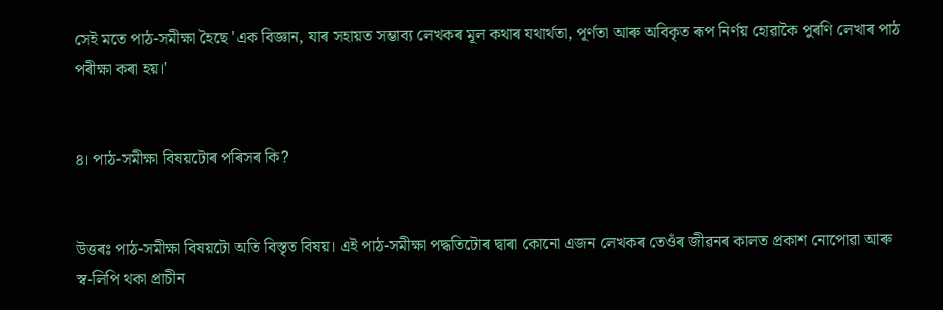সেই মতে পাঠ-সমীক্ষা হৈছে 'এক বিজ্ঞান, যাৰ সহায়ত সম্ভাব্য লেখকৰ মূল কথাৰ যথার্থতা, পূর্ণতা আৰু অবিকৃত ৰূপ নির্ণয় হোৱাকৈ পুৰণি লেখাৰ পাঠ পৰীক্ষা কৰা হয়।'


৪। পাঠ-সমীক্ষা বিষয়টোৰ পৰিসৰ কি?


উত্তৰঃ পাঠ-সমীক্ষা বিষয়টো অতি বিস্তৃত বিষয়। এই পাঠ-সমীক্ষা পদ্ধতিটোৰ দ্বাৰা কোনো এজন লেখকৰ তেওঁৰ জীৱনৰ কালত প্রকাশ নোপোৱা আৰু স্ব-লিপি থকা প্রাচীন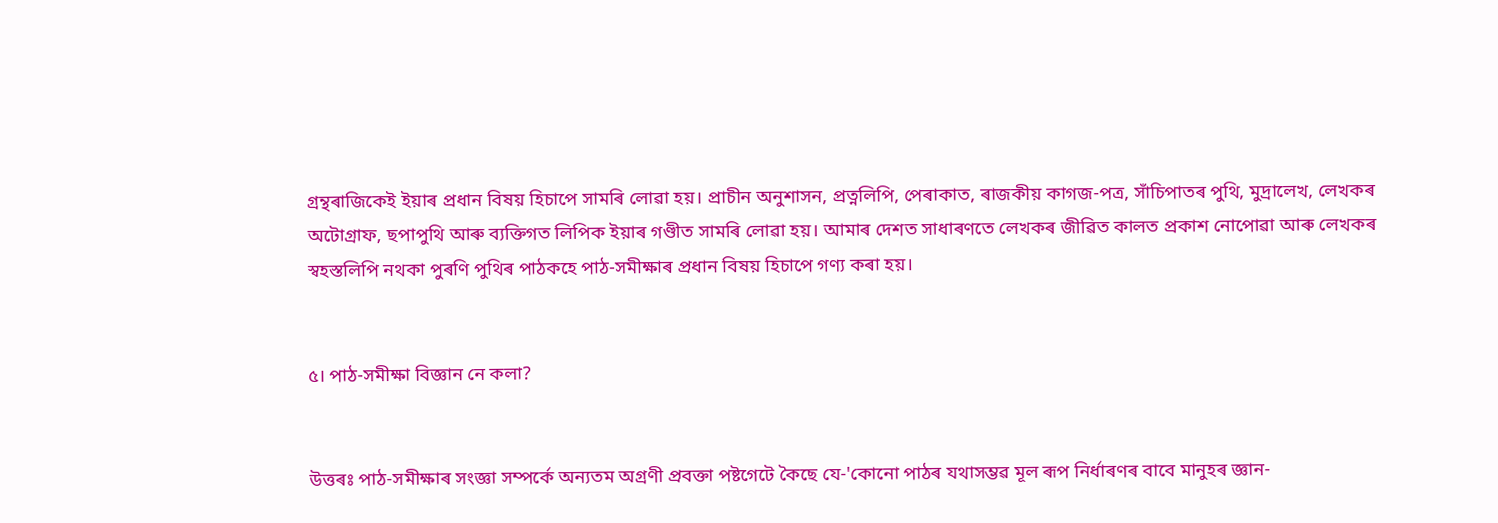গ্ৰন্থৰাজিকেই ইয়াৰ প্ৰধান বিষয় হিচাপে সামৰি লোৱা হয়। প্রাচীন অনুশাসন, প্রত্নলিপি, পেৰাকাত, ৰাজকীয় কাগজ-পত্ৰ, সাঁচিপাতৰ পুথি, মুদ্রালেখ, লেখকৰ অটোগ্রাফ, ছপাপুথি আৰু ব্যক্তিগত লিপিক ইয়াৰ গণ্ডীত সামৰি লোৱা হয়। আমাৰ দেশত সাধাৰণতে লেখকৰ জীৱিত কালত প্রকাশ নোপোৱা আৰু লেখকৰ স্বহস্তলিপি নথকা পুৰণি পুথিৰ পাঠকহে পাঠ-সমীক্ষাৰ প্ৰধান বিষয় হিচাপে গণ্য কৰা হয়।


৫। পাঠ-সমীক্ষা বিজ্ঞান নে কলা?


উত্তৰঃ পাঠ-সমীক্ষাৰ সংজ্ঞা সম্পর্কে অন্যতম অগ্রণী প্রবক্তা পষ্টগেটে কৈছে যে-'কোনো পাঠৰ যথাসম্ভৱ মূল ৰূপ নিৰ্ধাৰণৰ বাবে মানুহৰ জ্ঞান-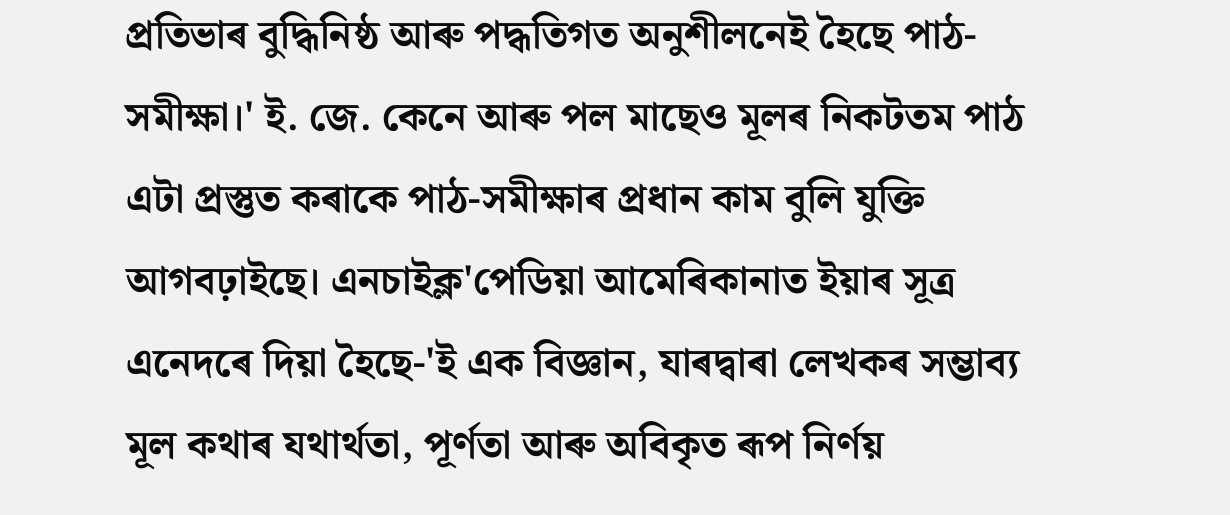প্ৰতিভাৰ বুদ্ধিনিষ্ঠ আৰু পদ্ধতিগত অনুশীলনেই হৈছে পাঠ-সমীক্ষা।' ই. জে. কেনে আৰু পল মাছেও মূলৰ নিকটতম পাঠ এটা প্রস্তুত কৰাকে পাঠ-সমীক্ষাৰ প্ৰধান কাম বুলি যুক্তি আগবঢ়াইছে। এনচাইক্ল'পেডিয়া আমেৰিকানাত ইয়াৰ সূত্ৰ এনেদৰে দিয়া হৈছে-'ই এক বিজ্ঞান, যাৰদ্বাৰা লেখকৰ সম্ভাব্য মূল কথাৰ যথার্থতা, পূর্ণতা আৰু অবিকৃত ৰূপ নির্ণয়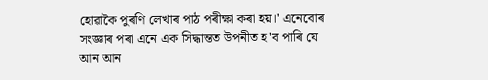হোৱাকৈ পুৰণি লেখাৰ পাঠ পৰীক্ষা কৰা হয়।' এনেবোৰ সংজ্ঞাৰ পৰা এনে এক সিদ্ধান্তত উপনীত হ'ব পাৰি যে আন আন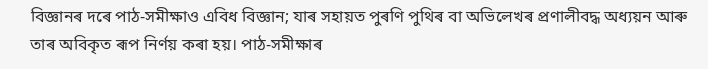বিজ্ঞানৰ দৰে পাঠ-সমীক্ষাও এবিধ বিজ্ঞান; যাৰ সহায়ত পুৰণি পুথিৰ বা অভিলেখৰ প্ৰণালীবদ্ধ অধ্যয়ন আৰু তাৰ অবিকৃত ৰূপ নিৰ্ণয় কৰা হয়। পাঠ-সমীক্ষাৰ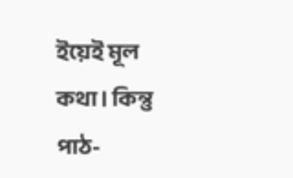ইয়েই মূল কথা। কিন্তু পাঠ-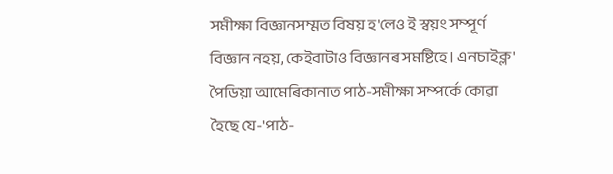সমীক্ষা বিজ্ঞানসম্মত বিষয় হ'লেও ই স্বয়ং সম্পূর্ণ বিজ্ঞান নহয়, কেইবাটাও বিজ্ঞানৰ সমষ্টিহে। এনচাইক্ল' পৈডিয়া আমেৰিকানাত পাঠ-সমীক্ষা সম্পর্কে কোৱা হৈছে যে-'পাঠ-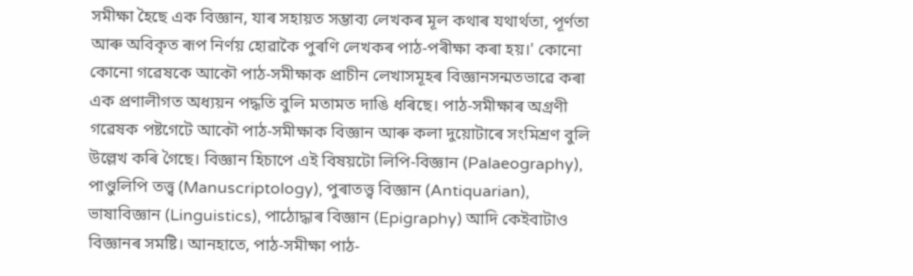সমীক্ষা হৈছে এক বিজ্ঞান, যাৰ সহায়ত সম্ভাব্য লেখকৰ মূল কথাৰ যথার্থতা, পূৰ্ণতা আৰু অবিকৃত ৰূপ নির্ণয় হোৱাকৈ পুৰণি লেখকৰ পাঠ-পৰীক্ষা কৰা হয়।' কোনো কোনো গৱেষকে আকৌ পাঠ-সমীক্ষাক প্রাচীন লেখাসমূহৰ বিজ্ঞানসন্মতভাৱে কৰা এক প্ৰণালীগত অধ্যয়ন পদ্ধতি বুলি মতামত দাঙি ধৰিছে। পাঠ-সমীক্ষাৰ অগ্রণী গৱেষক পষ্টগেটে আকৌ পাঠ-সমীক্ষাক বিজ্ঞান আৰু কলা দুয়োটাৰে সংমিশ্রণ বুলি উল্লেখ কৰি গৈছে। বিজ্ঞান হিচাপে এই বিষয়টো লিপি-বিজ্ঞান (Palaeography), পাণ্ডুলিপি তত্ত্ব (Manuscriptology), পুৰাতত্ত্ব বিজ্ঞান (Antiquarian), ভাষাবিজ্ঞান (Linguistics), পাঠোদ্ধাৰ বিজ্ঞান (Epigraphy) আদি কেইবাটাও বিজ্ঞানৰ সমষ্টি। আনহাতে, পাঠ-সমীক্ষা পাঠ-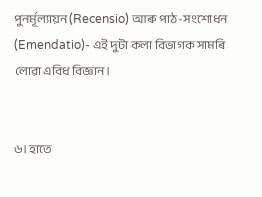পুনর্মূল্যায়ন (Recensio) আৰু পাঠ-সংশোধন (Emendatio)- এই দুটা কলা বিভাগক সামৰি লোৱা এবিধ বিজ্ঞান।


৬। হাতে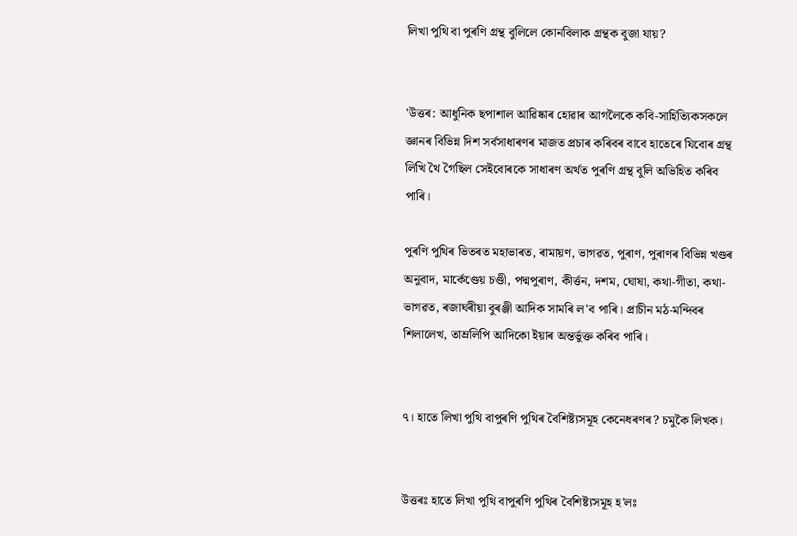লিখা পুথি বা পুৰণি গ্রন্থ বুলিলে কোনবিলাক গ্রন্থক বুজা যায়?


'উত্তৰ: আধুনিক ছপাশাল আৱিষ্কাৰ হোৱাৰ আগলৈকে কবি-সাহিত্যিকসকলে জ্ঞানৰ বিভিন্ন দিশ সৰ্বসাধাৰণৰ মাজত প্ৰচাৰ কৰিবৰ বাবে হাতেৰে যিবোৰ গ্ৰন্থ লিখি থৈ গৈছিল সেইবোৰকে সাধাৰণ অৰ্থত পুৰণি গ্রন্থ বুলি অভিহিত কৰিব পাৰি।

পুৰণি পুথিৰ ভিতৰত মহাভাৰত, ৰামায়ণ, ভাগৱত, পুৰাণ, পুৰাণৰ বিভিন্ন খণ্ডৰ অনুবাদ, মার্কেণ্ডেয় চণ্ডী, পদ্মপুৰাণ, কীৰ্ত্তন, দশম, ঘোষা, কথা-গীতা, কথা-ভাগৱত, ৰজাঘৰীয়া বুৰঞ্জী আদিক সামৰি ল'ব পাৰি। প্ৰাচীন মঠ-মন্দিবৰ শিলালেখ, তাম্রলিপি আদিকো ইয়াৰ অন্তর্ভুক্ত কৰিব পাৰি।


৭। হাতে লিখা পুথি বাপুৰণি পুথিৰ বৈশিষ্ট্যসমূহ কেনেধৰণৰ? চমুকৈ লিখক।


উত্তৰঃ হাতে লিখা পুথি বাপুৰণি পুথিৰ বৈশিষ্ট্যসমূহ হ'লঃ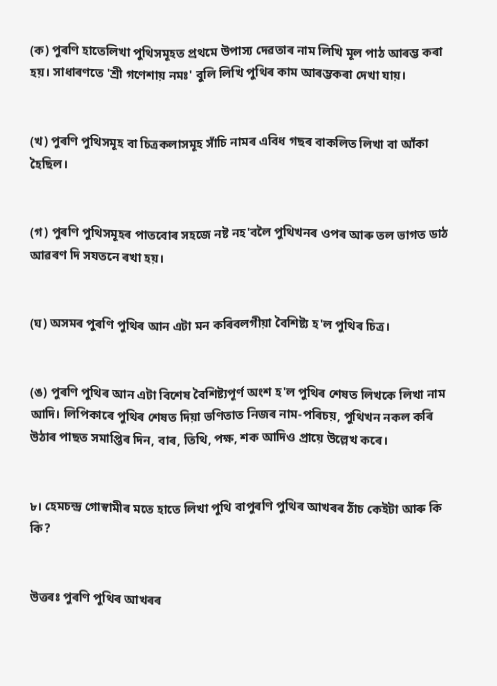(ক) পুৰণি হাতেলিখা পুথিসমূহত প্রথমে উপাস্য দেৱতাৰ নাম লিখি মূল পাঠ আৰম্ভ কৰা হয়। সাধাৰণতে 'শ্রী গণেশায় নমঃ' বুলি লিখি পুথিৰ কাম আৰম্ভকৰা দেখা যায়।


(খ) পুৰণি পুথিসমূহ বা চিত্রকলাসমূহ সাঁচি নামৰ এবিধ গছৰ বাকলিত লিখা বা আঁকা হৈছিল।


(গ) পুৰণি পুথিসমূহৰ পাতবোৰ সহজে নষ্ট নহ'বলৈ পুথিখনৰ ওপৰ আৰু তল ভাগত ডাঠ আৱৰণ দি সযতনে ৰখা হয়।


(ঘ) অসমৰ পুৰণি পুথিৰ আন এটা মন কৰিবলগীয়া বৈশিষ্ট্য হ'ল পুথিৰ চিত্ৰ।


(ঙ) পুৰণি পুথিৰ আন এটা বিশেষ বৈশিষ্ট্যপূর্ণ অংশ হ'ল পুথিৰ শেষত লিখকে লিখা নাম আদি। লিপিকাৰে পুথিৰ শেষত দিয়া ভণিতাত নিজৰ নাম-পৰিচয়, পুথিখন নকল কৰি উঠাৰ পাছত সমাপ্তিৰ দিন, বাৰ, তিথি, পক্ষ, শক আদিও প্রায়ে উল্লেখ কৰে।


৮। হেমচন্দ্ৰ গোস্বামীৰ মতে হাতে লিখা পুথি বাপুৰণি পুথিৰ আখৰৰ ঠাঁচ কেইটা আৰু কি কি?


উত্তৰঃ পুৰণি পুথিৰ আখৰৰ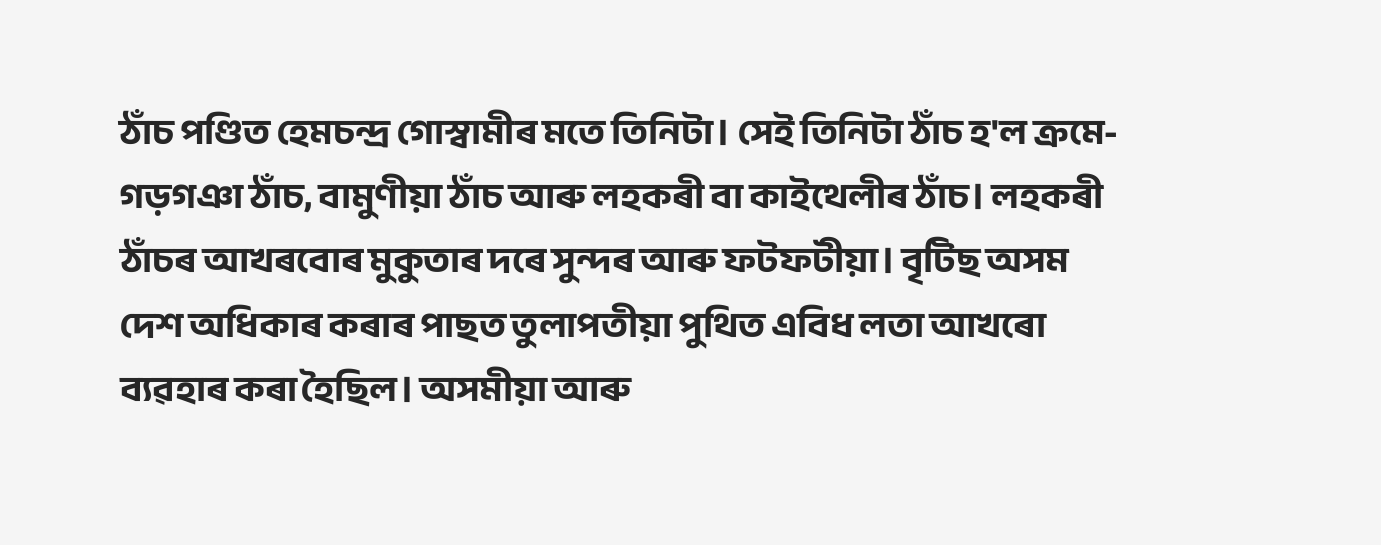ঠাঁচ পণ্ডিত হেমচন্দ্ৰ গোস্বামীৰ মতে তিনিটা। সেই তিনিটা ঠাঁচ হ'ল ক্রমে- গড়গঞা ঠাঁচ, বামুণীয়া ঠাঁচ আৰু লহকৰী বা কাইথেলীৰ ঠাঁচ। লহকৰী ঠাঁচৰ আখৰবোৰ মুকুতাৰ দৰে সুন্দৰ আৰু ফটফটীয়া। বৃটিছ অসম দেশ অধিকাৰ কৰাৰ পাছত তুলাপতীয়া পুথিত এবিধ লতা আখৰো ব্যৱহাৰ কৰা হৈছিল। অসমীয়া আৰু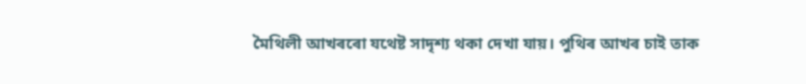মৈথিলী আখৰৰো যথেষ্ট সাদৃশ্য থকা দেখা যায়। পুথিৰ আখৰ চাই তাক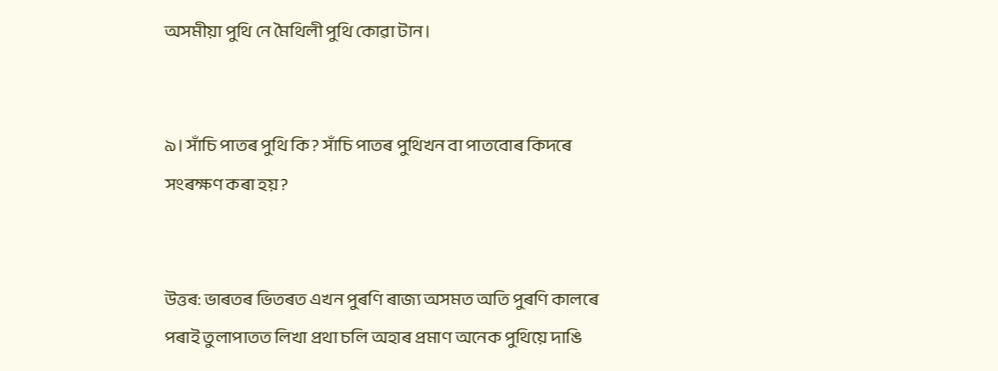অসমীয়া পুথি নে মৈথিলী পুথি কোৱা টান।


৯। সাঁচি পাতৰ পুথি কি? সাঁচি পাতৰ পুথিখন বা পাতবোৰ কিদৰে সংৰক্ষণ কৰা হয়?


উত্তৰ: ভাৰতৰ ভিতৰত এখন পুৰণি ৰাজ্য অসমত অতি পুৰণি কালৰে পৰাই তুলাপাতত লিখা প্রথা চলি অহাৰ প্ৰমাণ অনেক পুথিয়ে দাঙি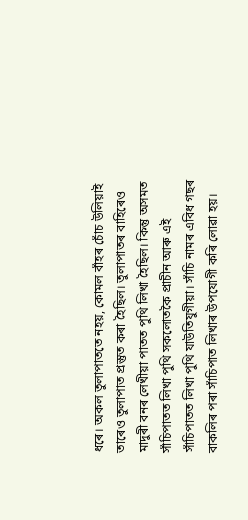ধৰে। অকল তুলাপাততে নহয়, কোমল বাঁহৰ চোঁচ উলিয়াই তাৰেও তুলাপাত প্রস্তুত কৰা হৈছিল। তুলাপাতৰ বাহিৰেও মাদুৰী বনৰ লেখীয়া পাতত পুথি লিখা হৈছিল। কিন্তু অসমত সাঁচিপাতত লিখা পুথি সকলোতকৈ প্রাচীন আৰু এই সাঁচিপাতত লিখা পুথি যাউতিযুগীয়া। সাঁচি নামৰ এবিধ গছৰ বাকলিৰ পৰা সাঁচিপাত লিখাৰ উপযোগী কৰি লোৱা হয়।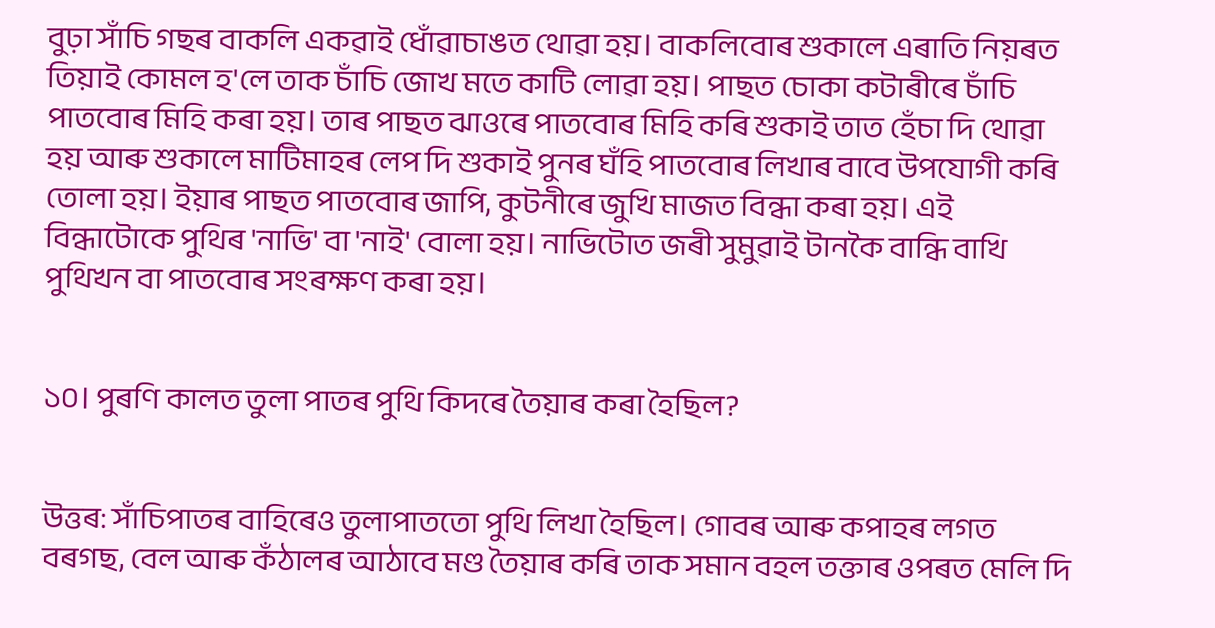বুঢ়া সাঁচি গছৰ বাকলি একৱাই ধোঁৱাচাঙত থোৱা হয়। বাকলিবোৰ শুকালে এৰাতি নিয়ৰত তিয়াই কোমল হ'লে তাক চাঁচি জোখ মতে কাটি লোৱা হয়। পাছত চোকা কটাৰীৰে চাঁচি পাতবোৰ মিহি কৰা হয়। তাৰ পাছত ঝাওৰে পাতবোৰ মিহি কৰি শুকাই তাত হেঁচা দি থোৱা হয় আৰু শুকালে মাটিমাহৰ লেপ দি শুকাই পুনৰ ঘঁহি পাতবোৰ লিখাৰ বাবে উপযোগী কৰি তোলা হয়। ইয়াৰ পাছত পাতবোৰ জাপি, কুটনীৰে জুখি মাজত বিন্ধা কৰা হয়। এই বিন্ধাটোকে পুথিৰ 'নাভি' বা 'নাই' বোলা হয়। নাভিটোত জৰী সুমুৱাই টানকৈ বান্ধি বাখি পুথিখন বা পাতবোৰ সংৰক্ষণ কৰা হয়।


১০। পুৰণি কালত তুলা পাতৰ পুথি কিদৰে তৈয়াৰ কৰা হৈছিল?


উত্তৰ: সাঁচিপাতৰ বাহিৰেও তুলাপাততো পুথি লিখা হৈছিল। গোবৰ আৰু কপাহৰ লগত বৰগছ, বেল আৰু কঁঠালৰ আঠাবে মণ্ড তৈয়াৰ কৰি তাক সমান বহল তক্তাৰ ওপৰত মেলি দি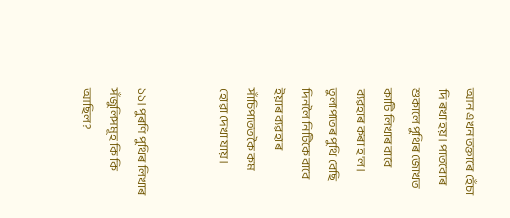আন এখন তক্তাৰে হেঁচা দি ৰখা হয়। পাতবোৰ শুকালে পুথিৰ জোখত কাটি লিখাৰ বাবে ব্যৱহাৰ কৰা হ'ল। তুলাপাতৰ পুথি বেছি দিনলৈ নিটিকে বাবে ইয়াৰ ব্যৱহাৰ সাঁচিপাততকৈ কম হোৱা দেখা যায়।


১১। পুৰণি পুথিৰ লিখাৰ সঁজুলিসমূহ কি কি আছিল?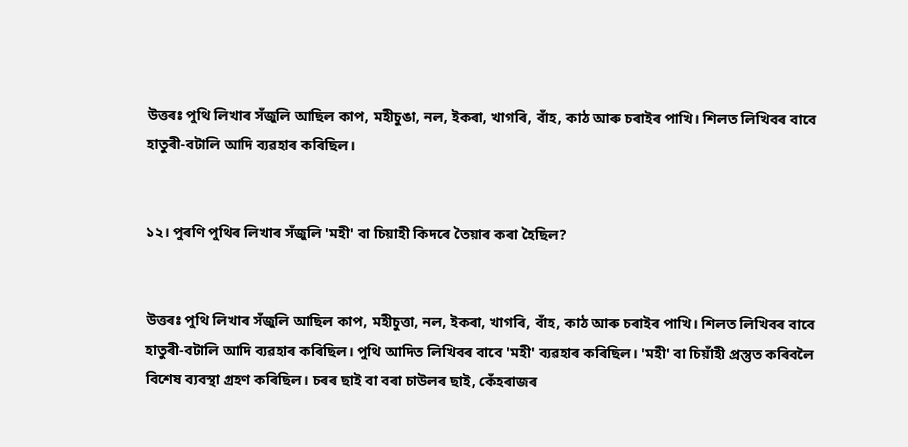উত্তৰঃ পুথি লিখাৰ সঁজুলি আছিল কাপ, মহীচুঙা, নল, ইকৰা, খাগৰি, বাঁহ, কাঠ আৰু চৰাইৰ পাখি। শিলত লিখিবৰ বাবে হাতুৰী-বটালি আদি ব্যৱহাৰ কৰিছিল।


১২। পুৰণি পুথিৰ লিখাৰ সঁজুলি 'মহী' বা চিয়াহী কিদৰে তৈয়াৰ কৰা হৈছিল?


উত্তৰঃ পুথি লিখাৰ সঁজুলি আছিল কাপ, মহীচুত্তা, নল, ইকৰা, খাগৰি, বাঁহ, কাঠ আৰু চৰাইৰ পাখি। শিলত লিখিবৰ বাবে হাতুৰী-বটালি আদি ব্যৱহাৰ কৰিছিল। পুথি আদিত লিখিবৰ বাবে 'মহী' ব্যৱহাৰ কৰিছিল। 'মহী' বা চিয়াঁহী প্রস্তুত কৰিবলৈ বিশেষ ব্যবস্থা গ্ৰহণ কৰিছিল। চৰৰ ছাই বা বৰা চাউলৰ ছাই, কেঁহৰাজৰ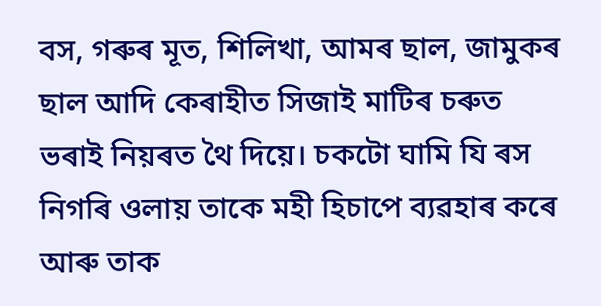বস, গৰুৰ মূত, শিলিখা, আমৰ ছাল, জামুকৰ ছাল আদি কেৰাহীত সিজাই মাটিৰ চৰুত ভৰাই নিয়ৰত থৈ দিয়ে। চকটো ঘামি যি ৰস নিগৰি ওলায় তাকে মহী হিচাপে ব্যৱহাৰ কৰে আৰু তাক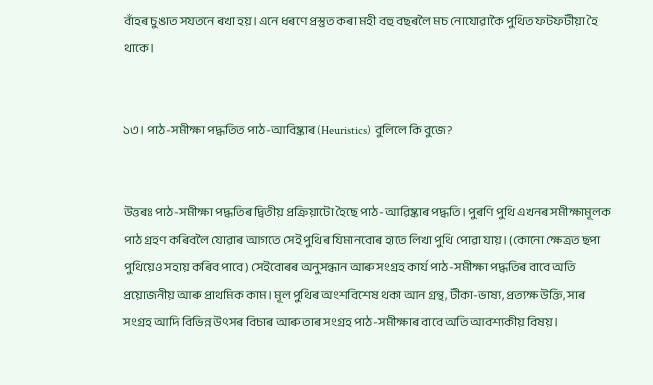বাঁহৰ চুঙাত সযতনে ৰখা হয়। এনে ধৰণে প্ৰস্তুত কৰা মহী বহু বছৰলৈ মচ নোযোৱাকৈ পুথিত ফটফটীয়া হৈ থাকে।


১৩। পাঠ-সমীক্ষা পদ্ধতিত পাঠ-আবিষ্কাৰ (Heuristics) বুলিলে কি বুজে?


উত্তৰঃ পাঠ-সমীক্ষা পদ্ধতিৰ দ্বিতীয় প্রক্রিয়াটো হৈছে পাঠ-আৱিষ্কাৰ পদ্ধতি। পুৰণি পুথি এখনৰ সমীক্ষামূলক পাঠ গ্রহণ কৰিবলৈ যোৱাৰ আগতে সেই পুথিৰ যিমানবোৰ হাতে লিখা পুথি পোৱা যায়। (কোনো ক্ষেত্রত ছপা পুথিয়েও সহায় কৰিব পাবে) সেইবোৰৰ অনুসন্ধান আৰু সংগ্রহ কার্য পাঠ-সমীক্ষা পদ্ধতিৰ বাবে অতি প্রয়োজনীয় আৰু প্রাথমিক কাম। মূল পুথিৰ অংশবিশেষ থকা আন গ্রন্থ, টীকা-ভাষ্য, প্রত্যক্ষ উক্তি, সাৰ সংগ্ৰহ আদি বিভিন্ন উৎসৰ বিচাৰ আৰু তাৰ সংগ্ৰহ পাঠ-সমীক্ষাৰ বাবে অতি আবশ্যকীয় বিষয়।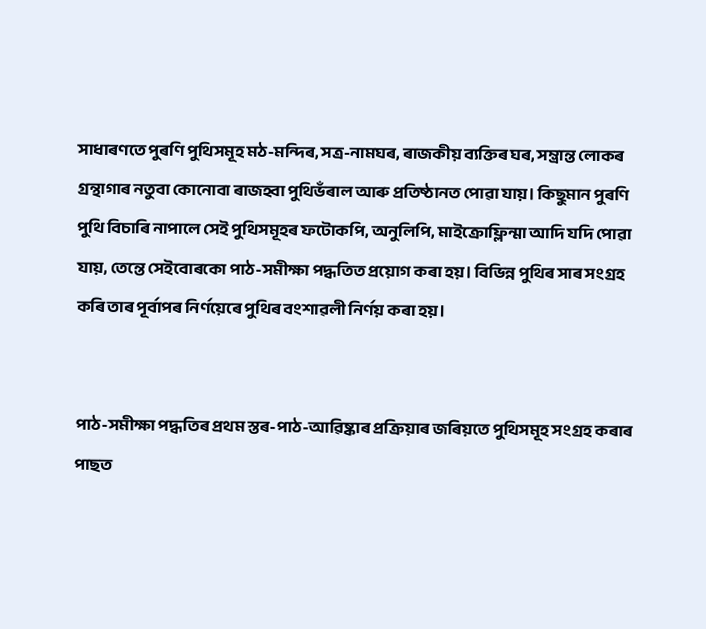সাধাৰণতে পুৰণি পুথিসমূহ মঠ-মন্দিৰ, সত্ৰ-নামঘৰ, ৰাজকীয় ব্যক্তিৰ ঘৰ, সম্ভ্রান্ত লোকৰ গ্ৰন্থাগাৰ নতুবা কোনোবা ৰাজহ্বা পুথিভঁৰাল আৰু প্ৰতিষ্ঠানত পোৱা যায়। কিছুমান পুৰণি পুথি বিচাৰি নাপালে সেই পুথিসমূহৰ ফটোকপি, অনুলিপি, মাইক্রোফ্লিন্মা আদি যদি পোৱা যায়, তেন্তে সেইবোৰকো পাঠ-সমীক্ষা পদ্ধতিত প্রয়োগ কৰা হয়। বিভিন্ন পুথিৰ সাৰ সংগ্ৰহ কৰি তাৰ পূৰ্বাপৰ নিৰ্ণয়েৰে পুথিৰ বংশাৱলী নিৰ্ণয় কৰা হয়।


পাঠ-সমীক্ষা পদ্ধতিৰ প্ৰথম স্তৰ-পাঠ-আৱিষ্কাৰ প্ৰক্ৰিয়াৰ জৰিয়তে পুথিসমূহ সংগ্রহ কৰাৰ পাছত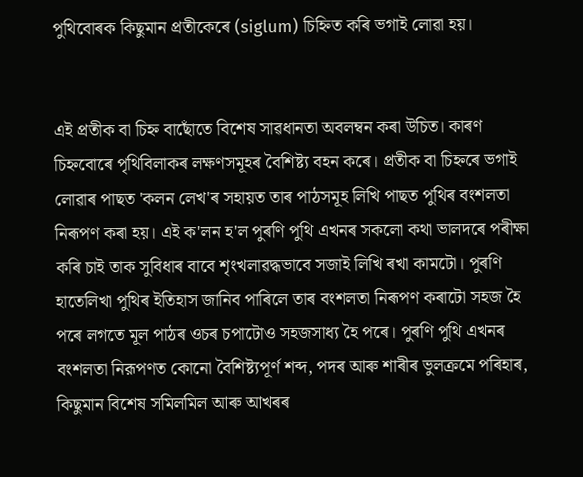পুথিবোৰক কিছুমান প্রতীকেৰে (siglum) চিহ্নিত কৰি ভগাই লোৱা হয়।


এই প্রতীক বা চিহ্ন বাছোঁতে বিশেষ সাৱধানতা অবলম্বন কৰা উচিত। কাৰণ চিহ্নবোৰে পৃথিবিলাকৰ লক্ষণসমূহৰ বৈশিষ্ট্য বহন কৰে। প্ৰতীক বা চিহ্নৰে ভগাই লোৱাৰ পাছত 'কলন লেখ'ৰ সহায়ত তাৰ পাঠসমূহ লিখি পাছত পুথিৰ বংশলতা নিৰূপণ কৰা হয়। এই ক'লন হ'ল পুৰণি পুথি এখনৰ সকলো কথা ভালদৰে পৰীক্ষা কৰি চাই তাক সুবিধাৰ বাবে শৃংখলাৱদ্ধভাবে সজাই লিখি ৰখা কামটো। পুৰণি হাতেলিখা পুথিৰ ইতিহাস জানিব পাৰিলে তাৰ বংশলতা নিৰূপণ কৰাটো সহজ হৈ পৰে লগতে মূল পাঠৰ ওচৰ চপাটোও সহজসাধ্য হৈ পৰে। পুৰণি পুথি এখনৰ বংশলতা নিরূপণত কোনো বৈশিষ্ট্যপূর্ণ শব্দ, পদৰ আৰু শাৰীৰ ভুলক্রমে পৰিহাৰ, কিছুমান বিশেষ সমিলমিল আৰু আখৰৰ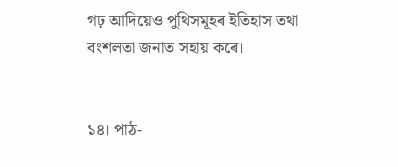গঢ় আদিয়েও পুথিসমূহৰ ইতিহাস তথা বংশলতা জনাত সহায় কৰে।


১৪। পাঠ-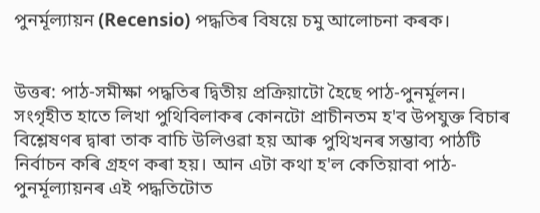পুনর্মূল্যায়ন (Recensio) পদ্ধতিৰ বিষয়ে চমু আলোচনা কৰক।


উত্তৰ: পাঠ-সমীক্ষা পদ্ধতিৰ দ্বিতীয় প্ৰক্ৰিয়াটো হৈছে পাঠ-পুনর্মূলন। সংগৃহীত হাতে লিখা পুথিবিলাকৰ কোনটো প্রাচীনতম হ'ব উপযুক্ত বিচাৰ বিশ্লেষণৰ দ্বাৰা তাক বাচি উলিওৱা হয় আৰু পুথিখনৰ সম্ভাব্য পাঠটি নিৰ্বাচন কৰি গ্ৰহণ কৰা হয়। আন এটা কথা হ'ল কেতিয়াবা পাঠ-পুনর্মূল্যায়নৰ এই পদ্ধতিটোত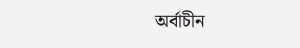অর্বাচীন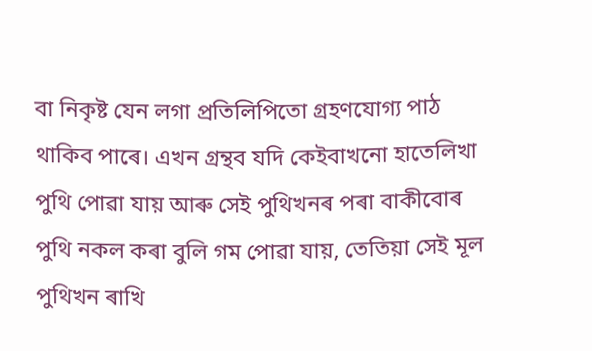বা নিকৃষ্ট যেন লগা প্রতিলিপিতো গ্রহণযোগ্য পাঠ থাকিব পাৰে। এখন গ্রন্থব যদি কেইবাখনো হাতেলিখা পুথি পোৱা যায় আৰু সেই পুথিখনৰ পৰা বাকীবোৰ পুথি নকল কৰা বুলি গম পোৱা যায়, তেতিয়া সেই মূল পুথিখন ৰাখি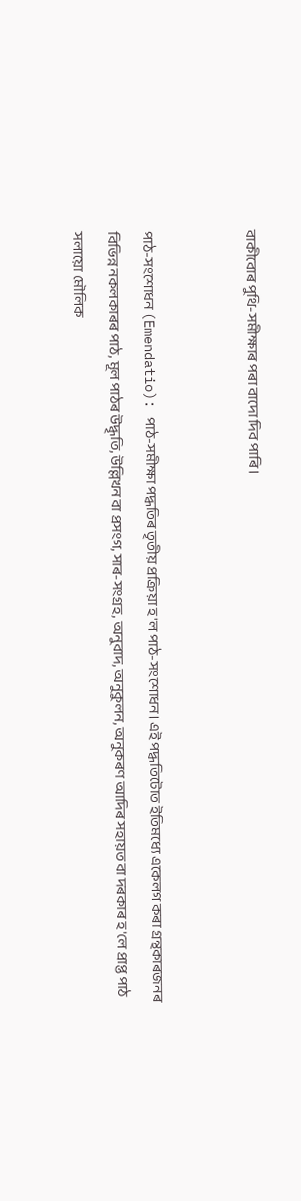বাকীবোৰ পুথি-সমীক্ষাৰ পৰা বাদো দিব পাৰি।


পাঠ-সংশোধন (Emendatio): পাঠ-সমীক্ষা পদ্ধতিৰ তৃতীয় প্রক্রিয়া হ'ল পাঠ-সংশোধন। এই পদ্ধতিটোত ইতিমধ্যে একেলগ কৰা গ্ৰন্থকাৰজনৰ বিভিন্ন নকলকাৰৰ পাঠ, মূল পাঠৰ উদ্ধৃতি, উল্লিখন বা প্ৰসংগ, সাৰ-সংগ্রহ, অনুবাদ, অনুকুলন, অনুকৰণ আদিৰ সহায়ত বা দৰকাৰ হ'লে প্রাপ্ত পাঠ সলায়ো মৌলিক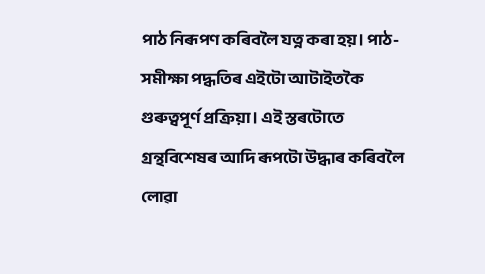পাঠ নিৰূপণ কৰিবলৈ যত্ন কৰা হয়। পাঠ-সমীক্ষা পদ্ধতিৰ এইটো আটাইতকৈ গুৰুত্বপূর্ণ প্রক্রিয়া। এই স্তৰটোতে গ্রন্থবিশেষৰ আদি ৰূপটো উদ্ধাৰ কৰিবলৈ লোৱা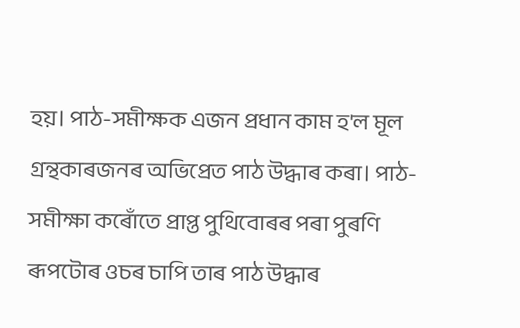হয়। পাঠ-সমীক্ষক এজন প্রধান কাম হ'ল মূল গ্রন্থকাৰজনৰ অভিপ্রেত পাঠ উদ্ধাৰ কৰা। পাঠ-সমীক্ষা কৰোঁতে প্রাপ্ত পুথিবোৰৰ পৰা পুৰণি ৰূপটোৰ ওচৰ চাপি তাৰ পাঠ উদ্ধাৰ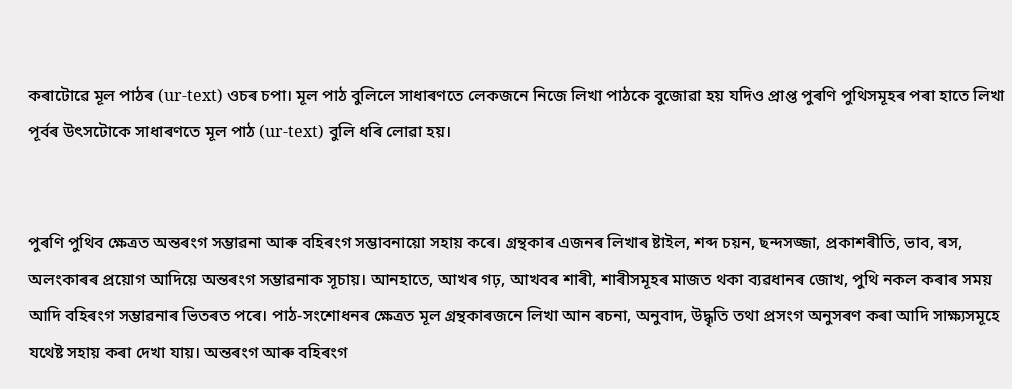কৰাটোৱে মূল পাঠৰ (ur-text) ওচৰ চপা। মূল পাঠ বুলিলে সাধাৰণতে লেকজনে নিজে লিখা পাঠকে বুজোৱা হয় যদিও প্রাপ্ত পুৰণি পুথিসমূহৰ পৰা হাতে লিখা পূৰ্বৰ উৎসটোকে সাধাৰণতে মূল পাঠ (ur-text) বুলি ধৰি লোৱা হয়।


পুৰণি পুথিব ক্ষেত্ৰত অন্তৰংগ সম্ভাৱনা আৰু বহিৰংগ সম্ভাবনায়ো সহায় কৰে। গ্রন্থকাৰ এজনৰ লিখাৰ ষ্টাইল, শব্দ চয়ন, ছন্দসজ্জা, প্রকাশৰীতি, ভাব, ৰস, অলংকাৰৰ প্ৰয়োগ আদিয়ে অন্তৰংগ সম্ভাৱনাক সূচায়। আনহাতে, আখৰ গঢ়, আখবৰ শাৰী, শাৰীসমূহৰ মাজত থকা ব্যৱধানৰ জোখ, পুথি নকল কৰাৰ সময় আদি বহিৰংগ সম্ভাৱনাৰ ভিতৰত পৰে। পাঠ-সংশোধনৰ ক্ষেত্ৰত মূল গ্রন্থকাৰজনে লিখা আন ৰচনা, অনুবাদ, উদ্ধৃতি তথা প্রসংগ অনুসৰণ কৰা আদি সাক্ষ্যসমূহে যথেষ্ট সহায় কৰা দেখা যায়। অন্তৰংগ আৰু বহিৰংগ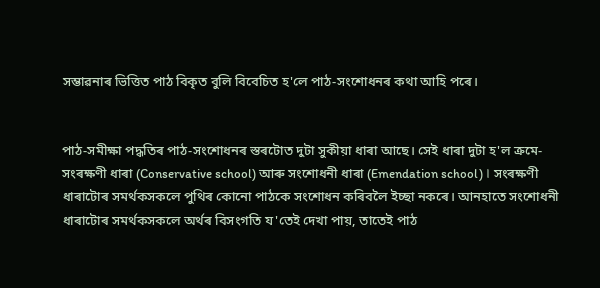সম্ভাৱনাৰ ভিত্তিত পাঠ বিকৃত বুলি বিবেচিত হ'লে পাঠ-সংশোধনৰ কথা আহি পৰে।


পাঠ-সমীক্ষা পদ্ধতিৰ পাঠ-সংশোধনৰ স্তৰটোত দুটা সুকীয়া ধাৰা আছে। সেই ধাৰা দুটা হ'ল ক্রমে- সংৰক্ষণী ধাৰা (Conservative school) আৰু সংশোধনী ধাৰা (Emendation school)। সংৰক্ষণী ধাৰাটোৰ সমৰ্থকসকলে পুথিৰ কোনো পাঠকে সংশোধন কৰিবলৈ ইচ্ছা নকৰে। আনহাতে সংশোধনী ধাৰাটোৰ সমর্থকসকলে অৰ্থৰ বিসংগতি য'তেই দেখা পায়, তাতেই পাঠ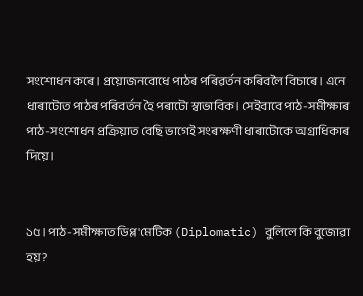সংশোধন কৰে। প্রয়োজনবোধে পাঠৰ পৰিৱৰ্তন কৰিবলৈ বিচাৰে। এনে ধাৰাটোত পাঠৰ পৰিবৰ্তন হৈ পৰাটো স্বাভাবিক। সেইবাবে পাঠ-সমীক্ষাৰ পাঠ-সংশোধন প্রক্রিয়াত বেছি ভাগেই সংৰক্ষণী ধাৰাটোকে অগ্রাধিকাৰ দিয়ে।


১৫। পাঠ-সমীক্ষাত ডিপ্ল'মেটিক (Diplomatic) বুলিলে কি বুজোৱা হয়?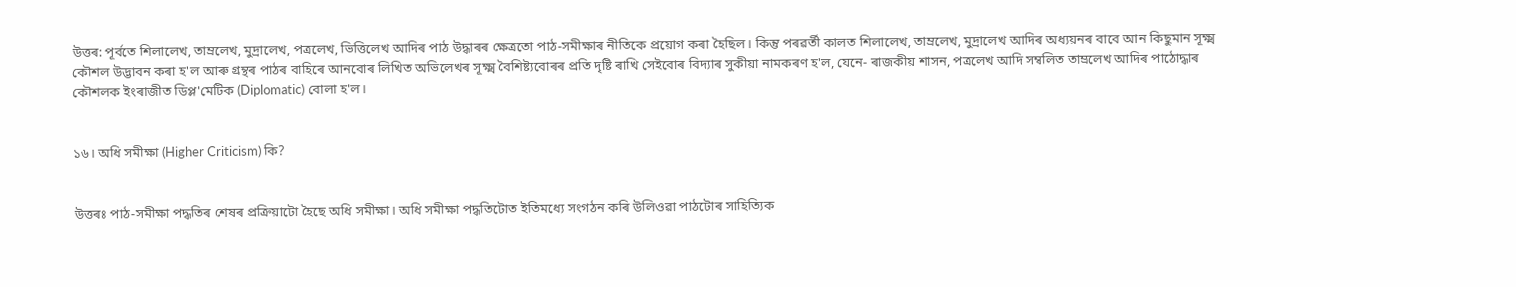উত্তৰ: পূৰ্বতে শিলালেখ, তাম্রলেখ, মুদ্রালেখ, পত্রলেখ, ভিত্তিলেখ আদিৰ পাঠ উদ্ধাৰৰ ক্ষেত্ৰতো পাঠ-সমীক্ষাৰ নীতিকে প্রয়োগ কৰা হৈছিল। কিন্তু পৰৱৰ্তী কালত শিলালেখ, তাম্রলেখ, মুদ্রালেখ আদিৰ অধ্যয়নৰ বাবে আন কিছুমান সূক্ষ্ম কৌশল উদ্ভাবন কৰা হ'ল আৰু গ্ৰন্থৰ পাঠৰ বাহিৰে আনবোৰ লিখিত অভিলেখৰ সূক্ষ্ম বৈশিষ্ট্যবোৰৰ প্রতি দৃষ্টি ৰাখি সেইবোৰ বিদ্যাৰ সুকীয়া নামকৰণ হ'ল, যেনে- ৰাজকীয় শাসন, পত্রলেখ আদি সম্বলিত তাম্রলেখ আদিৰ পাঠোদ্ধাৰ কৌশলক ইংৰাজীত ডিপ্ল'মেটিক (Diplomatic) বোলা হ'ল।


১৬। অধি সমীক্ষা (Higher Criticism) কি?


উত্তৰঃ পাঠ-সমীক্ষা পদ্ধতিৰ শেষৰ প্ৰক্ৰিয়াটো হৈছে অধি সমীক্ষা। অধি সমীক্ষা পদ্ধতিটোত ইতিমধ্যে সংগঠন কৰি উলিওৱা পাঠটোৰ সাহিত্যিক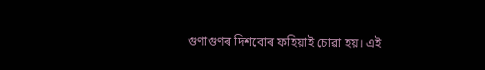গুণাগুণৰ দিশবোৰ ফহিয়াই চোৱা হয়। এই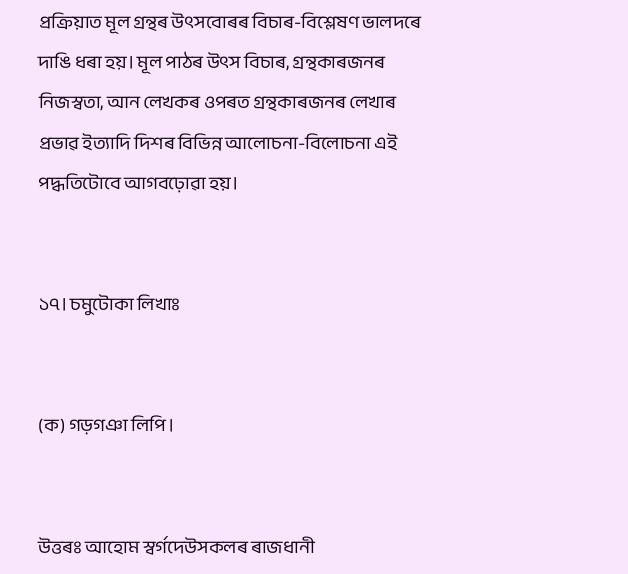প্রক্রিয়াত মূল গ্ৰন্থৰ উৎসবোৰৰ বিচাৰ-বিশ্লেষণ ভালদৰে দাঙি ধৰা হয়। মূল পাঠৰ উৎস বিচাৰ, গ্ৰন্থকাৰজনৰ নিজস্বতা, আন লেখকৰ ওপৰত গ্ৰন্থকাৰজনৰ লেখাৰ প্ৰভাৱ ইত্যাদি দিশৰ বিভিন্ন আলোচনা-বিলোচনা এই পদ্ধতিটোবে আগবঢ়োৱা হয়।


১৭। চমুটোকা লিখাঃ


(ক) গড়গঞা লিপি।


উত্তৰঃ আহোম স্বৰ্গদেউসকলৰ ৰাজধানী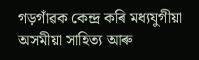গড়গাঁৱক কেন্দ্ৰ কৰি মধ্যযুগীয়া অসমীয়া সাহিত্য আৰু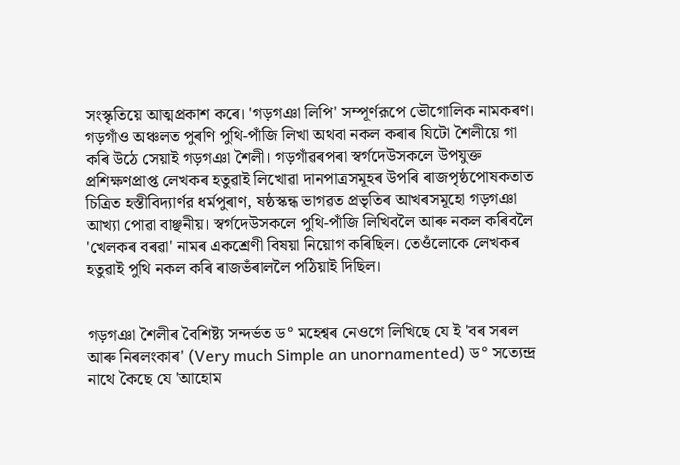সংস্কৃতিয়ে আত্মপ্রকাশ কৰে। 'গড়গঞা লিপি' সম্পূর্ণরূপে ভৌগোলিক নামকৰণ। গড়গাঁও অঞ্চলত পুৰণি পুথি-পাঁজি লিখা অথবা নকল কৰাৰ যিটো শৈলীয়ে গা কৰি উঠে সেয়াই গড়গঞা শৈলী। গড়গাঁৱৰপৰা স্বৰ্গদেউসকলে উপযুক্ত প্রশিক্ষণপ্রাপ্ত লেখকৰ হতুৱাই লিখোৱা দানপাত্ৰসমূহৰ উপৰি ৰাজপৃষ্ঠপোষকতাত চিত্রিত হস্তীবিদ্যার্ণর ধৰ্মপুৰাণ, ষষ্ঠস্কন্ধ ভাগৱত প্রভৃতিৰ আখৰসমূহো গড়গঞা আখ্যা পোৱা বাঞ্ছনীয়। স্বৰ্গদেউসকলে পুথি-পাঁজি লিখিবলৈ আৰু নকল কৰিবলৈ 'খেলকৰ বৰৱা' নামৰ একশ্রেণী বিষয়া নিয়োগ কৰিছিল। তেওঁলোকে লেখকৰ হতুৱাই পুথি নকল কৰি ৰাজভঁৰাললৈ পঠিয়াই দিছিল।


গড়গঞা শৈলীৰ বৈশিষ্ট্য সন্দর্ভত ড° মহেশ্বৰ নেওগে লিখিছে যে ই 'বৰ সৰল আৰু নিৰলংকাৰ' (Very much Simple an unornamented) ড° সত্যেন্দ্র নাথে কৈছে যে 'আহোম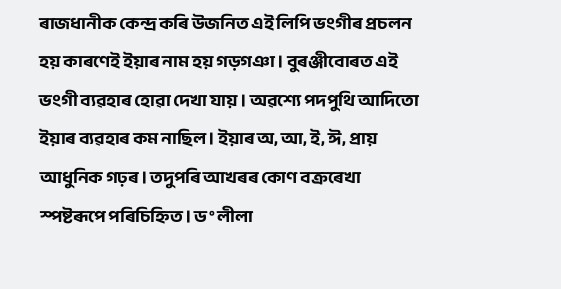ৰাজধানীক কেন্দ্ৰ কৰি উজনিত এই লিপি ভংগীৰ প্ৰচলন হয় কাৰণেই ইয়াৰ নাম হয় গড়গঞা। বুৰঞ্জীবোৰত এই ভংগী ব্যৱহাৰ হোৱা দেখা যায়। অৱশ্যে পদপুথি আদিতো ইয়াৰ ব্যৱহাৰ কম নাছিল। ইয়াৰ অ, আ, ই, ঈ, প্রায় আধুনিক গঢ়ৰ। তদুপৰি আখৰৰ কোণ বক্ৰৰেখা স্পষ্টৰূপে পৰিচিহ্নিত। ড° লীলা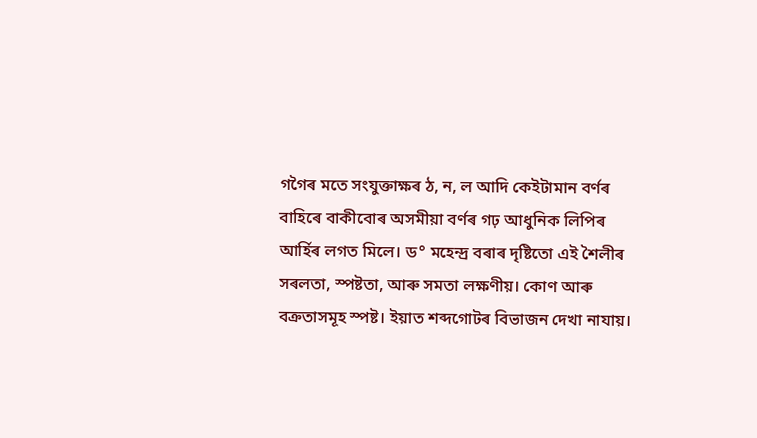গগৈৰ মতে সংযুক্তাক্ষৰ ঠ, ন, ল আদি কেইটামান বৰ্ণৰ বাহিৰে বাকীবোৰ অসমীয়া বৰ্ণৰ গঢ় আধুনিক লিপিৰ আৰ্হিৰ লগত মিলে। ড° মহেন্দ্ৰ বৰাৰ দৃষ্টিতো এই শৈলীৰ সৰলতা, স্পষ্টতা, আৰু সমতা লক্ষণীয়। কোণ আৰু বক্রতাসমূহ স্পষ্ট। ইয়াত শব্দগোটৰ বিভাজন দেখা নাযায়।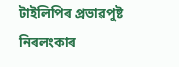টাইলিপিৰ প্ৰভাৱপুষ্ট নিৰলংকাৰ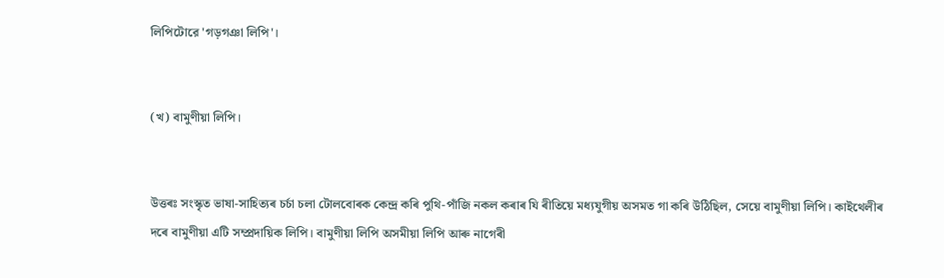লিপিটোরে 'গড়গঞা লিপি'।


(খ) বামুণীয়া লিপি।


উত্তৰঃ সংস্কৃত ভাষা-সাহিত্যৰ চৰ্চা চলা টোলবোৰক কেন্দ্ৰ কৰি পুথি-পাঁজি নকল কৰাৰ যি ৰীতিয়ে মধ্যযুগীয় অসমত গা কৰি উঠিছিল, সেয়ে বামুণীয়া লিপি। কাইথেলীৰ দৰে বামুণীয়া এটি সম্প্রদায়িক লিপি। বামুণীয়া লিপি অসমীয়া লিপি আৰু নাগেৰী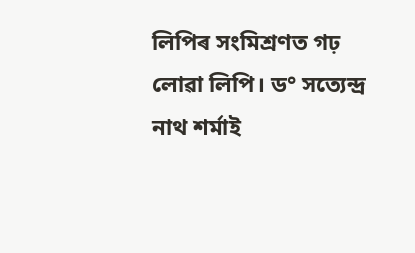লিপিৰ সংমিশ্রণত গঢ় লোৱা লিপি। ড° সত্যেন্দ্র নাথ শর্মাই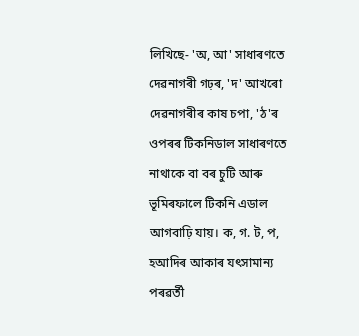লিখিছে- 'অ, আ' সাধাৰণতে দেৱনাগৰী গঢ়ৰ, 'দ' আখৰো দেৱনাগৰীৰ কাষ চপা, 'ঠ'ৰ ওপৰৰ টিকনিডাল সাধাৰণতে নাথাকে বা বৰ চুটি আৰু ভূমিৰফালে টিকনি এডাল আগবাঢ়ি যায়। ক, গ. ট, প, হআদিৰ আকাৰ যৎসামান্য পৰৱৰ্তী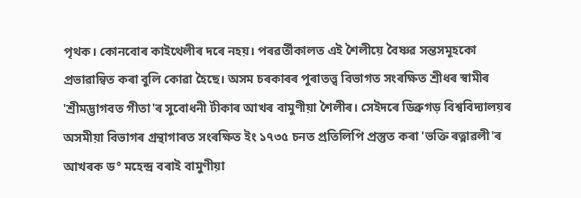পৃথক। কোনবোৰ কাইথেলীৰ দৰে নহয়। পৰৱৰ্তীকালত এই শৈলীয়ে বৈষ্ণৱ সন্তসমূহকো প্রভাৱান্বিত কৰা বুলি কোৱা হৈছে। অসম চৰকাৰৰ পুৰাতত্ত্ব বিভাগত সংৰক্ষিত শ্রীধৰ স্বামীৰ 'শ্রীমদ্ভাগবত গীতা'ৰ সুবোধনী টীকাৰ আখৰ বামুণীয়া শৈলীৰ। সেইদৰে ডিব্ৰুগড় বিশ্ববিদ্যালয়ৰ অসমীয়া বিভাগৰ গ্ৰন্থাগাৰত সংৰক্ষিত ইং ১৭৩৫ চনত প্রতিলিপি প্রস্তুত কৰা 'ভক্তি ৰত্নাৱলী'ৰ আখৰক ড° মহেন্দ্ৰ বৰাই বামুণীয়া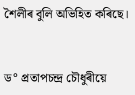শৈলীৰ বুলি অভিহিত কৰিছে।


ড° প্রতাপচন্দ্ৰ চৌধুৰীয়ে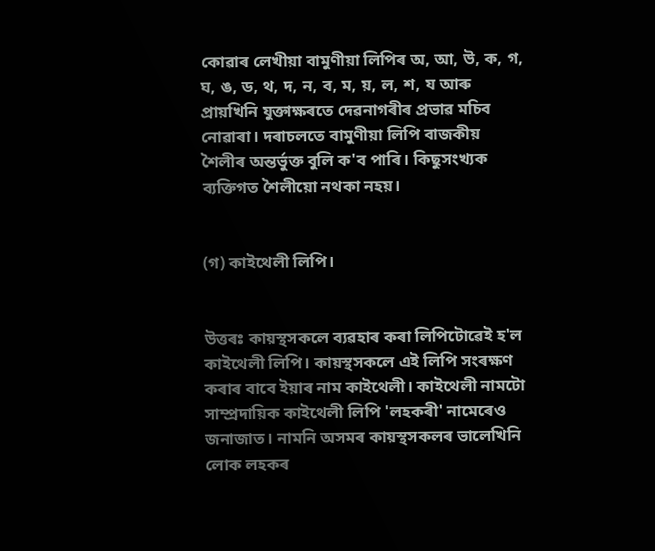কোৱাৰ লেখীয়া বামুণীয়া লিপিৰ অ, আ, উ, ক, গ, ঘ, ঙ, ড, থ, দ, ন, ব, ম, য়, ল, শ, য আৰু প্রায়খিনি যুক্তাক্ষৰতে দেৱনাগৰীৰ প্ৰভাৱ মচিব নোৱাৰা। দৰাচলতে বামুণীয়া লিপি বাজকীয় শৈলীৰ অন্তর্ভুক্ত বুলি ক'ব পাৰি। কিছুসংখ্যক ব্যক্তিগত শৈলীয়ো নথকা নহয়।


(গ) কাইথেলী লিপি।


উত্তৰঃ কায়স্থসকলে ব্যৱহাৰ কৰা লিপিটোৱেই হ'ল কাইথেলী লিপি। কায়স্থসকলে এই লিপি সংৰক্ষণ কৰাৰ বাবে ইয়াৰ নাম কাইথেলী। কাইথেলী নামটো সাম্প্রদায়িক কাইথেলী লিপি 'লহকৰী' নামেৰেও জনাজাত। নামনি অসমৰ কায়স্থসকলৰ ভালেখিনি লোক লহকৰ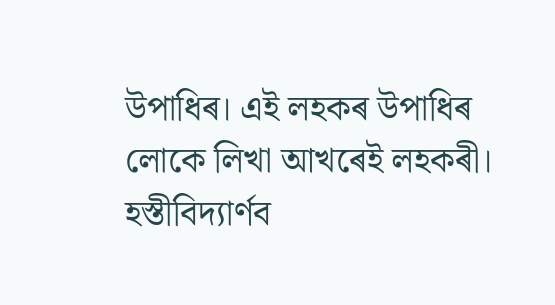উপাধিৰ। এই লহকৰ উপাধিৰ লোকে লিখা আখৰেই লহকৰী। হস্তীবিদ্যার্ণব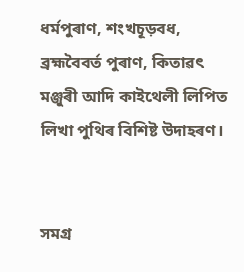ধৰ্মপুৰাণ, শংখচূড়বধ, ব্রহ্মবৈবর্ত পুৰাণ, কিতাৱৎ মঞ্জুৰী আদি কাইথেলী লিপিত লিখা পুথিৰ বিশিষ্ট উদাহৰণ।


সমগ্ৰ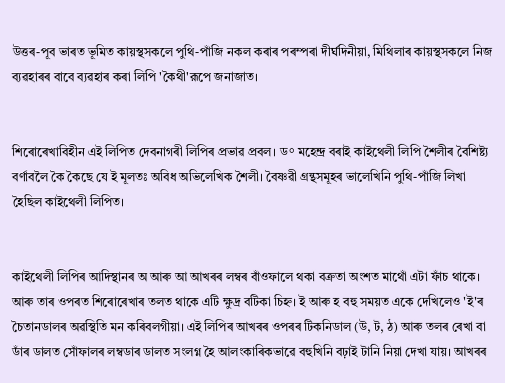উত্তৰ-পূব ভাৰত ভূমিত কায়স্থসকলে পুথি-পাঁজি নকল কৰাৰ পৰম্পৰা দীর্ঘদিনীয়া, মিথিলাৰ কায়স্থসকলে নিজ ব্যৱহাৰৰ বাবে ব্যৱহাৰ কৰা লিপি 'কৈথী'রূপে জনাজাত।


শিৰোৰেখাবিহীন এই লিপিত দেবনাগৰী লিপিৰ প্ৰভাৱ প্রবল। ড° মহেন্দ্ৰ বৰাই কাইথেলী লিপি শৈলীৰ বৈশিষ্ট্য বর্ণাবলৈ কৈ কৈছে যে ই মূলতঃ অবিধ অভিলেখিক শৈলী। বৈষ্ণৱী গ্ৰন্থসমূহৰ ভালেখিনি পুথি-পাঁজি লিখা হৈছিল কাইথেলী লিপিত।


কাইথেলী লিপিৰ আদিস্থানৰ অ আৰু আ আখৰৰ লম্বৰ বাঁওফালে থকা বক্রতা অংশত মাথোঁ এটা ফাঁচ থাকে। আৰু তাৰ ওপৰত শিৰোৰেখাৰ তলত থাকে এটি ক্ষুদ্র বটিকা চিহ্ন। ই আৰু হ বহু সময়ত একে দেখিলেও 'ই'ৰ চৈতানডালৰ অৱস্থিতি মন কৰিবলগীয়া। এই লিপিৰ আখৰৰ ওপৰৰ টিকনিডাল (উ, ট, ঠ) আৰু তলৰ ৰেখা বা ডাঁৰ ডালত সোঁফালৰ লম্বডাৰ ডালত সংলগ্ন হৈ আলংকাৰিকভাৱে বহুখিনি বঢ়াই টানি নিয়া দেখা যায়। আখৰৰ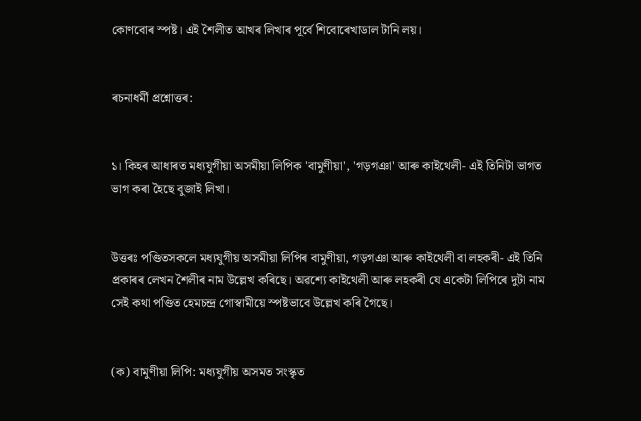কোণবোৰ স্পষ্ট। এই শৈলীত আখৰ লিখাৰ পূৰ্বে শিবোৰেখাডাল টানি লয়।


ৰচনাধর্মী প্রশ্নোত্তৰ:


১। কিহৰ আধাৰত মধ্যযুগীয়া অসমীয়া লিপিক 'বামুণীয়া', 'গড়গঞা' আৰু কাইথেলী- এই তিনিটা ভাগত ভাগ কৰা হৈছে বুজাই লিখা।


উত্তৰঃ পণ্ডিতসকলে মধ্যযুগীয় অসমীয়া লিপিৰ বামুণীয়া, গড়গঞা আৰু কাইথেলী বা লহকৰী- এই তিনি প্ৰকাৰৰ লেখন শৈলীৰ নাম উল্লেখ কৰিছে। অৱশ্যে কাইথেলী আৰু লহকৰী যে একেটা লিপিৰে দুটা নাম সেই কথা পণ্ডিত হেমচন্দ্র গোস্বামীয়ে স্পষ্টভাবে উল্লেখ কৰি গৈছে।


(ক) বামুণীয়া লিপি: মধ্যযুগীয় অসমত সংস্কৃত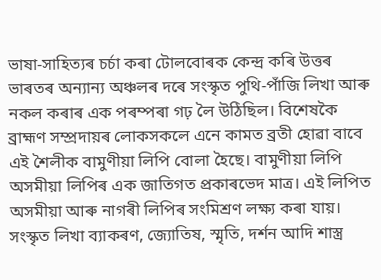ভাষা-সাহিত্যৰ চৰ্চা কৰা টোলবোৰক কেন্দ্ৰ কৰি উত্তৰ ভাৰতৰ অন্যান্য অঞ্চলৰ দৰে সংস্কৃত পুথি-পাঁজি লিখা আৰু নকল কৰাৰ এক পৰম্পৰা গঢ় লৈ উঠিছিল। বিশেষকৈ ব্রাহ্মণ সম্প্ৰদায়ৰ লোকসকলে এনে কামত ব্রতী হোৱা বাবে এই শৈলীক বামুণীয়া লিপি বোলা হৈছে। বামুণীয়া লিপি অসমীয়া লিপিৰ এক জাতিগত প্রকাৰভেদ মাত্র। এই লিপিত অসমীয়া আৰু নাগৰী লিপিৰ সংমিশ্রণ লক্ষ্য কৰা যায়। সংস্কৃত লিখা ব্যাকৰণ, জ্যোতিষ, স্মৃতি, দর্শন আদি শাস্ত্র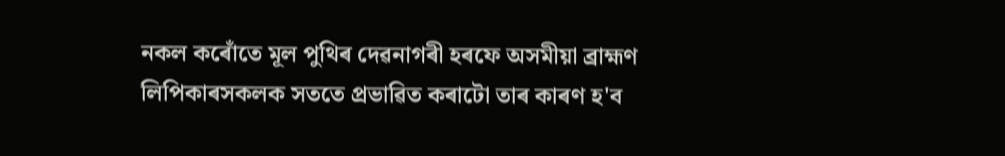নকল কৰোঁতে মূল পুথিৰ দেৱনাগৰী হৰফে অসমীয়া ব্রাহ্মণ লিপিকাৰসকলক সততে প্রভাৱিত কৰাটো তাৰ কাৰণ হ'ব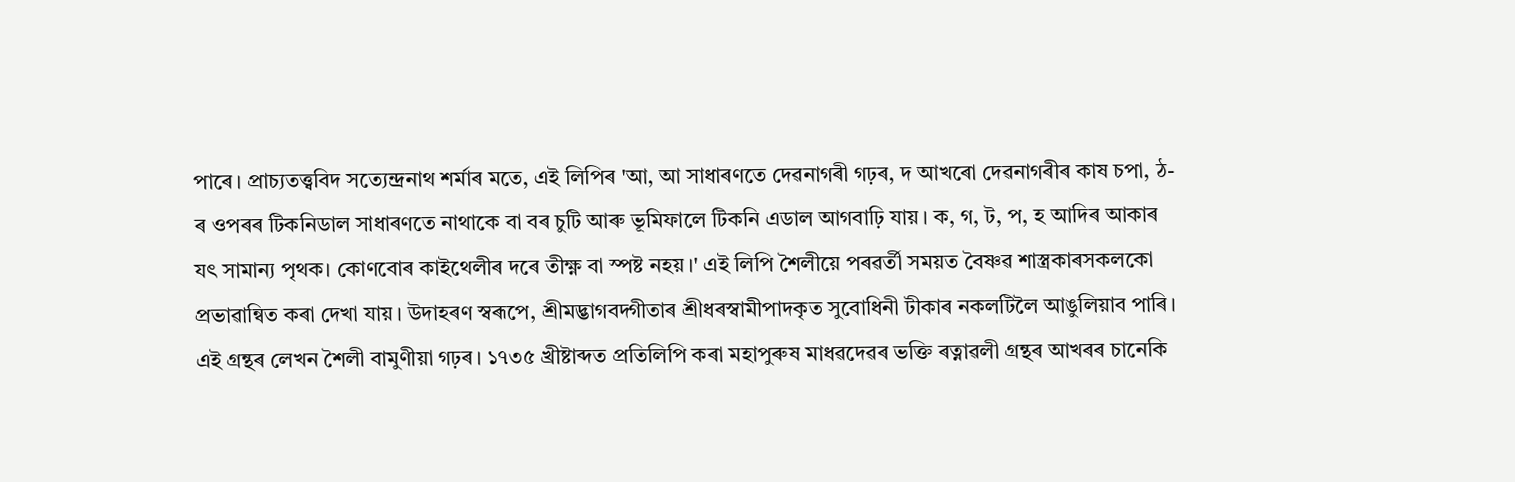পাৰে। প্রাচ্যতত্ত্ববিদ সত্যেন্দ্ৰনাথ শৰ্মাৰ মতে, এই লিপিৰ 'আ, আ সাধাৰণতে দেৱনাগৰী গঢ়ৰ, দ আখৰো দেৱনাগৰীৰ কাষ চপা, ঠ-ৰ ওপৰৰ টিকনিডাল সাধাৰণতে নাথাকে বা বৰ চুটি আৰু ভূমিফালে টিকনি এডাল আগবাঢ়ি যায়। ক, গ, ট, প, হ আদিৰ আকাৰ যৎ সামান্য পৃথক। কোণবোৰ কাইথেলীৰ দৰে তীক্ষ্ণ বা স্পষ্ট নহয়।' এই লিপি শৈলীয়ে পৰৱৰ্তী সময়ত বৈষ্ণৱ শাস্ত্ৰকাৰসকলকো প্রভাৱান্বিত কৰা দেখা যায়। উদাহৰণ স্বৰূপে, শ্রীমদ্ভাগবদ্গীতাৰ শ্ৰীধৰস্বামীপাদকৃত সুবোধিনী টীকাৰ নকলটিলৈ আঙুলিয়াব পাৰি। এই গ্ৰন্থৰ লেখন শৈলী বামুণীয়া গঢ়ৰ। ১৭৩৫ খ্রীষ্টাব্দত প্রতিলিপি কৰা মহাপুৰুষ মাধৱদেৱৰ ভক্তি ৰত্নাৱলী গ্ৰন্থৰ আখৰৰ চানেকি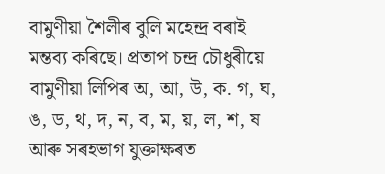বামুণীয়া শৈলীৰ বুলি মহেন্দ্ৰ বৰাই মন্তব্য কৰিছে। প্রতাপ চন্দ্ৰ চৌধুৰীয়ে বামুণীয়া লিপিৰ অ, আ, উ, ক. গ, ঘ, ঙ, ড, থ, দ, ন, ব, ম, য়, ল, শ, ষ আৰু সৰহভাগ যুক্তাক্ষৰত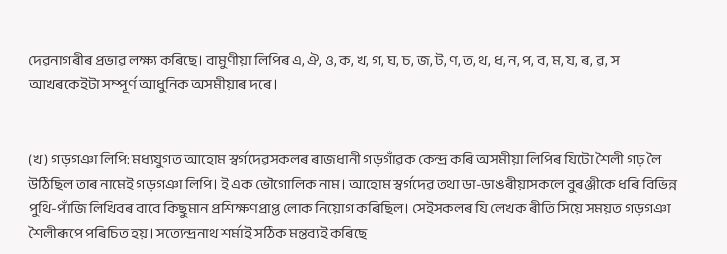দেৱনাগৰীৰ প্রভাৱ লক্ষ্য কৰিছে। বামুণীয়া লিপিৰ এ, ঐ, ও, ক, খ, গ, ঘ, চ, জ, ট, ণ, ত, থ, ধ, ন, প, ব, ম, য, ৰ, ৱ, স আখৰকেইটা সম্পূর্ণ আধুনিক অসমীয়াৰ দৰে।


(খ) গড়গঞা লিপি: মধ্যযুগত আহোম স্বৰ্গদেৱসকলৰ ৰাজধানী গড়গাঁৱক কেন্দ্র কৰি অসমীয়া লিপিৰ যিটো শৈলী গঢ় লৈ উঠিছিল তাৰ নামেই গড়গঞা লিপি। ই এক ভৌগোলিক নাম। আহোম স্বৰ্গদেৱ তথা ডা-ডাঙৰীয়াসকলে বুৰঞ্জীকে ধৰি বিভিন্ন পুথি-পাঁজি লিখিবৰ বাবে কিছুমান প্রশিক্ষণপ্রাপ্ত লোক নিয়োগ কৰিছিল। সেইসকলৰ যি লেখক ৰীতি সিয়ে সময়ত গড়গঞা শৈলীৰূপে পৰিচিত হয়। সত্যেন্দ্রনাথ শর্মাই সঠিক মন্তব্যই কৰিছে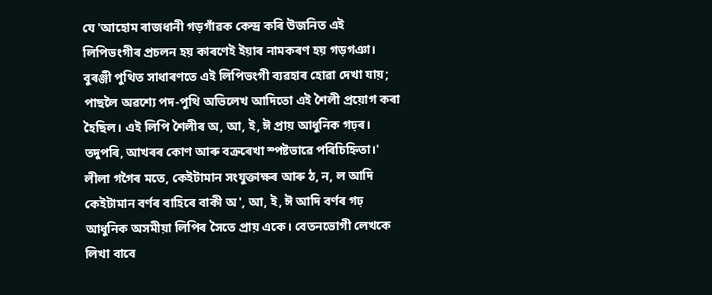যে 'আহোম ৰাজধানী গড়গাঁৱক কেন্দ্ৰ কৰি উজনিত এই লিপিভংগীৰ প্রচলন হয় কাৰণেই ইয়াৰ নামকৰণ হয় গড়গঞা। বুৰঞ্জী পুথিত সাধাৰণতে এই লিপিভংগী ব্যৱহাৰ হোৱা দেখা যায়; পাছলৈ অৱশ্যে পদ-পুথি অভিলেখ আদিতো এই শৈলী প্রয়োগ কৰা হৈছিল। এই লিপি শৈলীৰ অ, আ, ই, ঈ প্রায় আধুনিক গঢ়ৰ। তদুপৰি, আখৰৰ কোণ আৰু বক্ৰৰেখা স্পষ্টভাৱে পৰিচিহ্নিতা।' লীলা গগৈৰ মতে, কেইটামান সংযুক্তাক্ষৰ আৰু ঠ, ন, ল আদি কেইটামান বৰ্ণৰ বাহিৰে বাকী অ', আ, ই, ঈ আদি বৰ্ণৰ গঢ় আধুনিক অসমীয়া লিপিৰ সৈতে প্রায় একে। বেতনভোগী লেখকে লিখা বাবে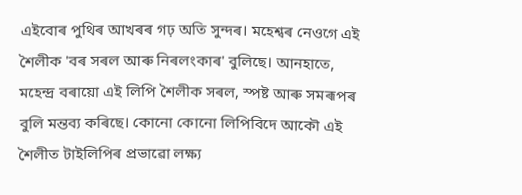এইবোৰ পুথিৰ আখৰৰ গঢ় অতি সুন্দৰ। মহেশ্বৰ নেওগে এই শৈলীক 'বৰ সৰল আৰু নিৰলংকাৰ' বুলিছে। আনহাতে, মহেন্দ্ৰ বৰায়ো এই লিপি শৈলীক সৰল, স্পষ্ট আৰু সমৰূপৰ বুলি মন্তব্য কৰিছে। কোনো কোনো লিপিবিদে আকৌ এই শৈলীত টাইলিপিৰ প্ৰভাৱো লক্ষ্য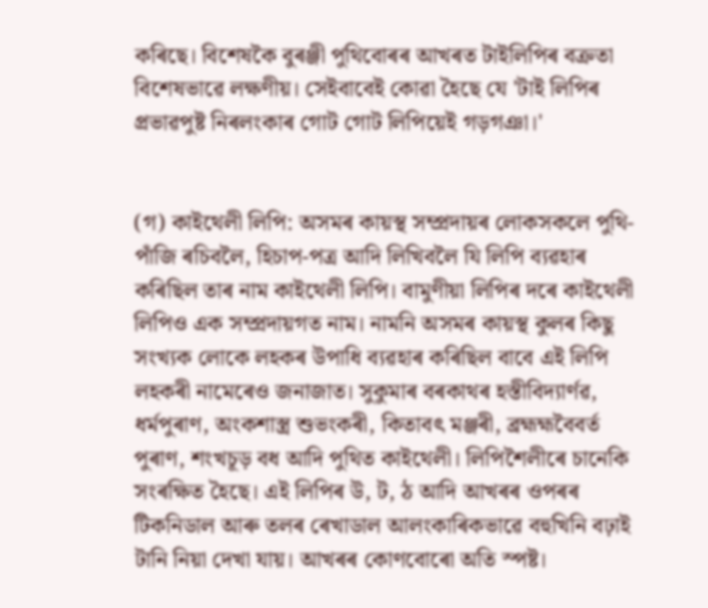কৰিছে। বিশেষকৈ বুৰঞ্জী পুথিবোৰৰ আখৰত টাইলিপিৰ বক্রতা বিশেষভাৱে লক্ষণীয়। সেইবাবেই কোৱা হৈছে যে 'টাই লিপিৰ প্ৰভাৱপুষ্ট নিৰলংকাৰ গোট গোট লিপিয়েই গড়গঞা।'


(গ) কাইথেলী লিপি: অসমৰ কায়স্থ সম্প্ৰদায়ৰ লোকসকলে পুথি-পাঁজি ৰচিবলৈ, হিচাপ-পত্র আদি লিখিবলৈ যি লিপি ব্যৱহাৰ কৰিছিল তাৰ নাম কাইথেলী লিপি। বামুণীয়া লিপিৰ দৰে কাইথেলী লিপিও এক সম্প্রদায়গত নাম। নামনি অসমৰ কায়স্থ কুলৰ কিছু সংখ্যক লোকে লহকৰ উপাধি ব্যৱহাৰ কৰিছিল বাবে এই লিপি লহকৰী নামেৰেও জনাজাত। সুকুমাৰ বৰকাথৰ হস্তীবিদ্যাৰ্ণৱ, ধৰ্মপুৰাণ, অংকশাস্ত্র শুভংকৰী, কিতাবৎ মঞ্জৰী, ব্রহ্মহ্মবৈবর্ত পুৰাণ, শংখচূড় বধ আদি পুথিত কাইথেলী। লিপিশৈলীৰে চানেকি সংৰক্ষিত হৈছে। এই লিপিৰ উ, ট, ঠ আদি আখৰৰ ওপৰৰ টিকনিডাল আৰু তলৰ ৰেখাডাল আলংকাৰিকভাৱে বহুখিনি বঢ়াই টানি নিয়া দেখা যায়। আখৰৰ কোণবোৰো অতি স্পষ্ট।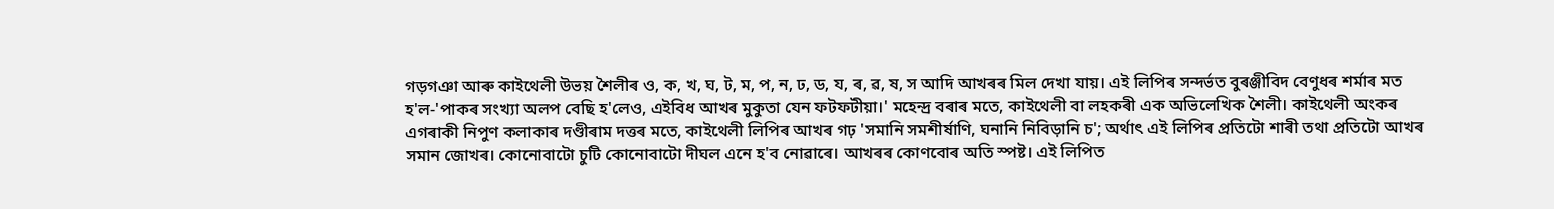গড়গঞা আৰু কাইথেলী উভয় শৈলীৰ ও, ক, খ, ঘ, ট, ম, প, ন, ঢ, ড, য, ৰ, ৱ, ষ, স আদি আখৰৰ মিল দেখা যায়। এই লিপিৰ সন্দৰ্ভত বুৰঞ্জীবিদ বেণুধৰ শৰ্মাৰ মত হ'ল-'পাকৰ সংখ্যা অলপ বেছি হ'লেও, এইবিধ আখৰ মুকুতা যেন ফটফটীয়া।' মহেন্দ্ৰ বৰাৰ মতে, কাইথেলী বা লহকৰী এক অভিলেখিক শৈলী। কাইথেলী অংকৰ এগৰাকী নিপুণ কলাকাৰ দণ্ডীৰাম দত্তৰ মতে, কাইথেলী লিপিৰ আখৰ গঢ় 'সমানি সমশীর্ষাণি, ঘনানি নিবিড়ানি চ'; অর্থাৎ এই লিপিৰ প্ৰতিটো শাৰী তথা প্ৰতিটো আখৰ সমান জোখৰ। কোনোবাটো চুটি কোনোবাটো দীঘল এনে হ'ব নোৱাৰে। আখৰৰ কোণবোৰ অতি স্পষ্ট। এই লিপিত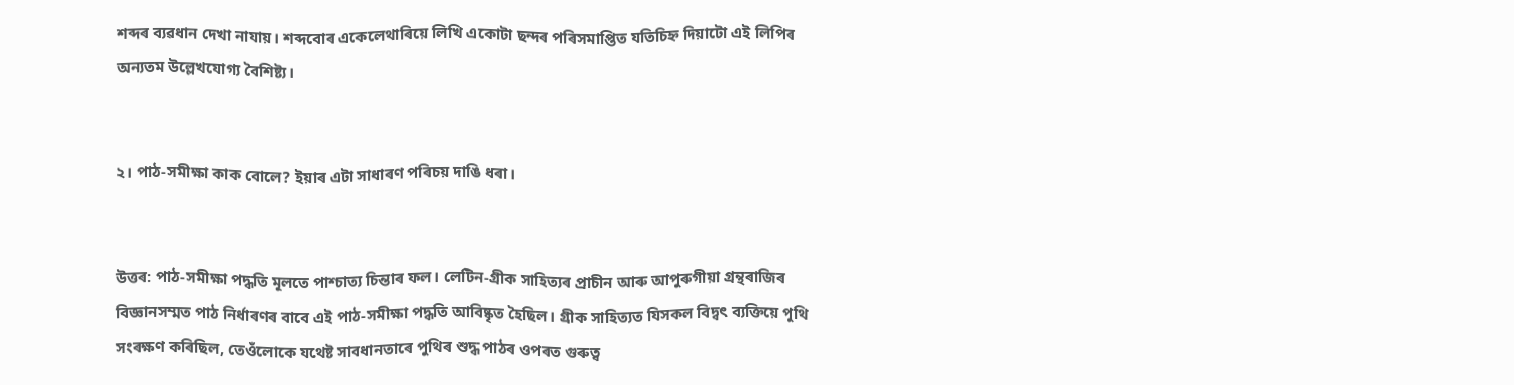শব্দৰ ব্যৱধান দেখা নাযায়। শব্দবোৰ একেলেথাৰিয়ে লিখি একোটা ছন্দৰ পৰিসমাপ্তিত যতিচিহ্ন দিয়াটো এই লিপিৰ অন্যতম উল্লেখযোগ্য বৈশিষ্ট্য।


২। পাঠ-সমীক্ষা কাক বোলে? ইয়াৰ এটা সাধাৰণ পৰিচয় দাঙি ধৰা।


উত্তৰ: পাঠ-সমীক্ষা পদ্ধতি মূলতে পাশ্চাত্য চিন্তাৰ ফল। লেটিন-গ্রীক সাহিত্যৰ প্রাচীন আৰু আপুৰুগীয়া গ্ৰন্থৰাজিৰ বিজ্ঞানসম্মত পাঠ নির্ধাৰণৰ বাবে এই পাঠ-সমীক্ষা পদ্ধতি আবিষ্কৃত হৈছিল। গ্রীক সাহিত্যত যিসকল বিদ্বৎ ব্যক্তিয়ে পুথি সংৰক্ষণ কৰিছিল, তেওঁলোকে যথেষ্ট সাবধানতাৰে পুথিৰ শুদ্ধ পাঠৰ ওপৰত গুৰুত্ব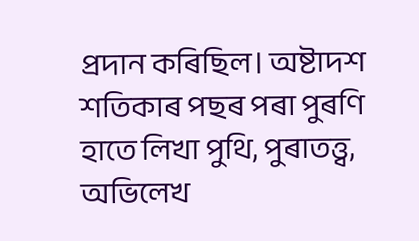প্রদান কৰিছিল। অষ্টাদশ শতিকাৰ পছৰ পৰা পুৰণি হাতে লিখা পুথি, পুৰাতত্ত্ব, অভিলেখ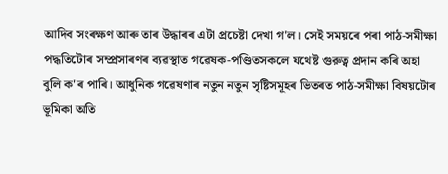আদিব সংৰক্ষণ আৰু তাৰ উদ্ধাৰৰ এটা প্রচেষ্টা দেখা গ'ল। সেই সময়ৰে পৰা পাঠ-সমীক্ষা পদ্ধতিটোৰ সম্প্ৰসাৰণৰ ব্যৱস্থাত গৱেষক-পণ্ডিতসকলে যথেষ্ট গুরুত্ব প্রদান কৰি অহা বুলি ক'ৰ পাৰি। আধুনিক গৱেষণাৰ নতুন নতুন সৃষ্টিসমূহৰ ভিতৰত পাঠ-সমীক্ষা বিষয়টোৰ ভূমিকা অতি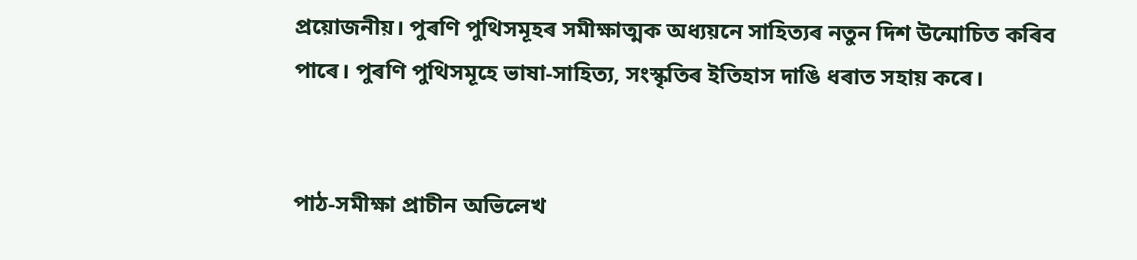প্রয়োজনীয়। পুৰণি পুথিসমূহৰ সমীক্ষাত্মক অধ্যয়নে সাহিত্যৰ নতুন দিশ উন্মোচিত কৰিব পাৰে। পুৰণি পুথিসমূহে ভাষা-সাহিত্য, সংস্কৃতিৰ ইতিহাস দাঙি ধৰাত সহায় কৰে।


পাঠ-সমীক্ষা প্রাচীন অভিলেখ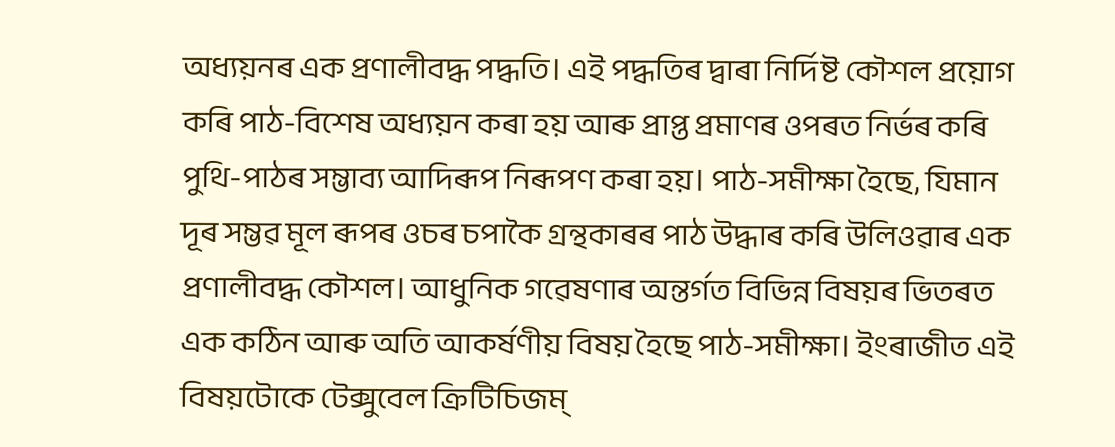অধ্যয়নৰ এক প্রণালীবদ্ধ পদ্ধতি। এই পদ্ধতিৰ দ্বাৰা নির্দিষ্ট কৌশল প্রয়োগ কৰি পাঠ-বিশেষ অধ্যয়ন কৰা হয় আৰু প্ৰাপ্ত প্ৰমাণৰ ওপৰত নিৰ্ভৰ কৰি পুথি-পাঠৰ সম্ভাব্য আদিৰূপ নিৰূপণ কৰা হয়। পাঠ-সমীক্ষা হৈছে, যিমান দূৰ সম্ভৱ মূল ৰূপৰ ওচৰ চপাকৈ গ্ৰন্থকাৰৰ পাঠ উদ্ধাৰ কৰি উলিওৱাৰ এক প্ৰণালীবদ্ধ কৌশল। আধুনিক গৱেষণাৰ অন্তৰ্গত বিভিন্ন বিষয়ৰ ভিতৰত এক কঠিন আৰু অতি আকর্ষণীয় বিষয় হৈছে পাঠ-সমীক্ষা। ইংৰাজীত এই বিষয়টোকে টেক্সুবেল ক্রিটিচিজম্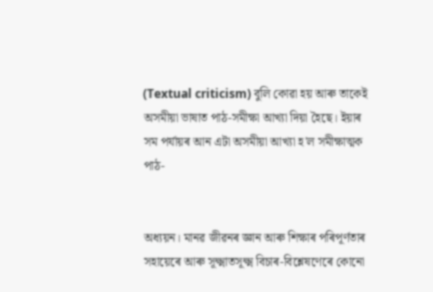(Textual criticism) বুলি কোৱা হয় আৰু তাকেই অসমীয়া ভাষাত পাঠ-সমীক্ষা আখ্যা দিয়া হৈছে। ইয়াৰ সম পৰ্যায়ৰ আন এটা অসমীয়া আখ্যা হ'ল সমীক্ষাত্মক পাঠ-


অধ্যয়ন। মানৱ জীৱনৰ জ্ঞান আৰু শিক্ষাৰ পৰিপূৰ্ণতাৰ সহায়েৰে আৰু সূক্ষ্মাতসূক্ষ্ম বিচাৰ-বিশ্লেষণেৰে কোনো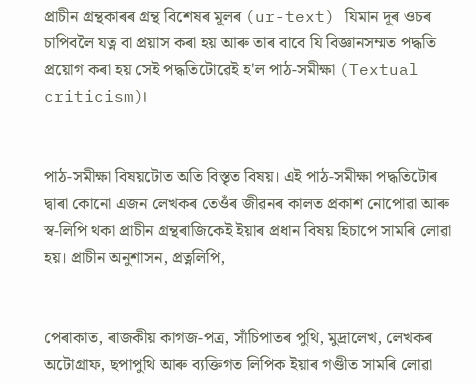প্রাচীন গ্রন্থকাৰৰ গ্ৰন্থ বিশেষৰ মূলৰ (ur-text) যিমান দূৰ ওচৰ চাপিবলৈ যত্ন বা প্ৰয়াস কৰা হয় আৰু তাৰ বাবে যি বিজ্ঞানসম্মত পদ্ধতি প্রয়োগ কৰা হয় সেই পদ্ধতিটোৱেই হ'ল পাঠ-সমীক্ষা (Textual criticism)।


পাঠ-সমীক্ষা বিষয়টোত অতি বিস্তৃত বিষয়। এই পাঠ-সমীক্ষা পদ্ধতিটোৰ দ্বাৰা কোনো এজন লেখকৰ তেওঁৰ জীৱনৰ কালত প্রকাশ নোপোৱা আৰু স্ব-লিপি থকা প্রাচীন গ্ৰন্থৰাজিকেই ইয়াৰ প্ৰধান বিষয় হিচাপে সামৰি লোৱা হয়। প্রাচীন অনুশাসন, প্রত্নলিপি,


পেৰাকাত, ৰাজকীয় কাগজ-পত্র, সাঁচিপাতৰ পুথি, মুদ্রালেখ, লেখকৰ অটোগ্রাফ, ছপাপুথি আৰু ব্যক্তিগত লিপিক ইয়াৰ গণ্ডীত সামৰি লোৱা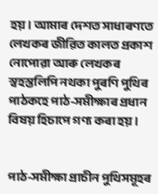হয়। আমাৰ দেশত সাধাৰণতে লেখকৰ জীৱিত কালত প্রকাশ নোপোৱা আৰু লেখকৰ স্বহস্তলিপি নথকা পুৰণি পুথিৰ পাঠকহে পাঠ-সমীক্ষাৰ প্ৰধান বিষয় হিচাপে গণ্য কৰা হয়।


পাঠ-সমীক্ষা প্রাচীন পুথিসমূহৰ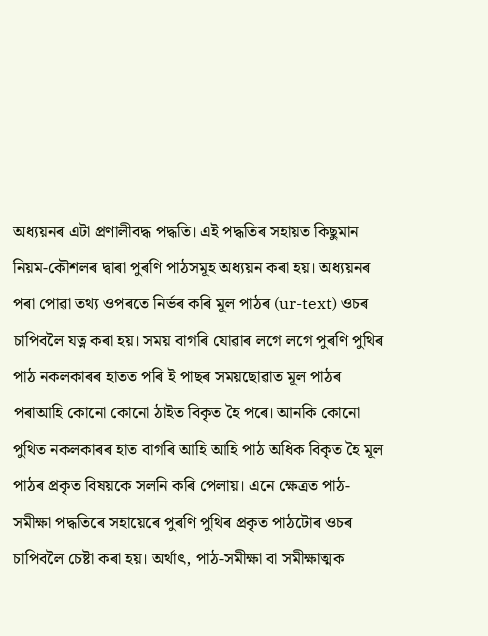অধ্যয়নৰ এটা প্রণালীবদ্ধ পদ্ধতি। এই পদ্ধতিৰ সহায়ত কিছুমান নিয়ম-কৌশলৰ দ্বাৰা পুৰণি পাঠসমূহ অধ্যয়ন কৰা হয়। অধ্যয়নৰ পৰা পোৱা তথ্য ওপৰতে নিৰ্ভৰ কৰি মূল পাঠৰ (ur-text) ওচৰ চাপিবলৈ যত্ন কৰা হয়। সময় বাগৰি যোৱাৰ লগে লগে পুৰণি পুথিৰ পাঠ নকলকাৰৰ হাতত পৰি ই পাছৰ সময়ছোৱাত মূল পাঠৰ পৰাআহি কোনো কোনো ঠাইত বিকৃত হৈ পৰে। আনকি কোনো পুথিত নকলকাৰৰ হাত বাগৰি আহি আহি পাঠ অধিক বিকৃত হৈ মূল পাঠৰ প্ৰকৃত বিষয়কে সলনি কৰি পেলায়। এনে ক্ষেত্রত পাঠ-সমীক্ষা পদ্ধতিৰে সহায়েৰে পুৰণি পুথিৰ প্ৰকৃত পাঠটোৰ ওচৰ চাপিবলৈ চেষ্টা কৰা হয়। অর্থাৎ, পাঠ-সমীক্ষা বা সমীক্ষাত্মক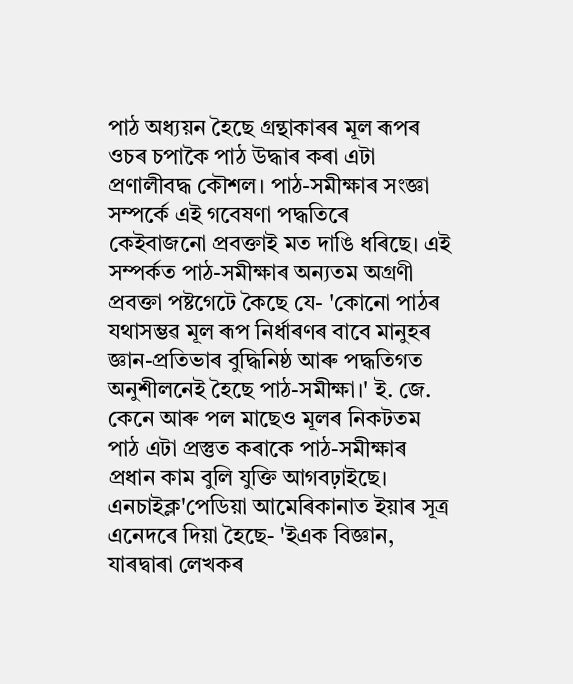পাঠ অধ্যয়ন হৈছে গ্রন্থাকাৰৰ মূল ৰূপৰ ওচৰ চপাকৈ পাঠ উদ্ধাৰ কৰা এটা প্রণালীবদ্ধ কৌশল। পাঠ-সমীক্ষাৰ সংজ্ঞা সম্পর্কে এই গবেষণা পদ্ধতিৰে কেইবাজনো প্রবক্তাই মত দাঙি ধৰিছে। এই সম্পর্কত পাঠ-সমীক্ষাৰ অন্যতম অগ্রণী প্রবক্তা পষ্টগেটে কৈছে যে- 'কোনো পাঠৰ যথাসম্ভৱ মূল ৰূপ নির্ধাৰণৰ বাবে মানুহৰ জ্ঞান-প্ৰতিভাৰ বুদ্ধিনিষ্ঠ আৰু পদ্ধতিগত অনুশীলনেই হৈছে পাঠ-সমীক্ষা।' ই. জে. কেনে আৰু পল মাছেও মূলৰ নিকটতম পাঠ এটা প্রস্তুত কৰাকে পাঠ-সমীক্ষাৰ প্রধান কাম বুলি যুক্তি আগবঢ়াইছে। এনচাইক্ল'পেডিয়া আমেৰিকানাত ইয়াৰ সূত্ৰ এনেদৰে দিয়া হৈছে- 'ইএক বিজ্ঞান, যাৰদ্বাৰা লেখকৰ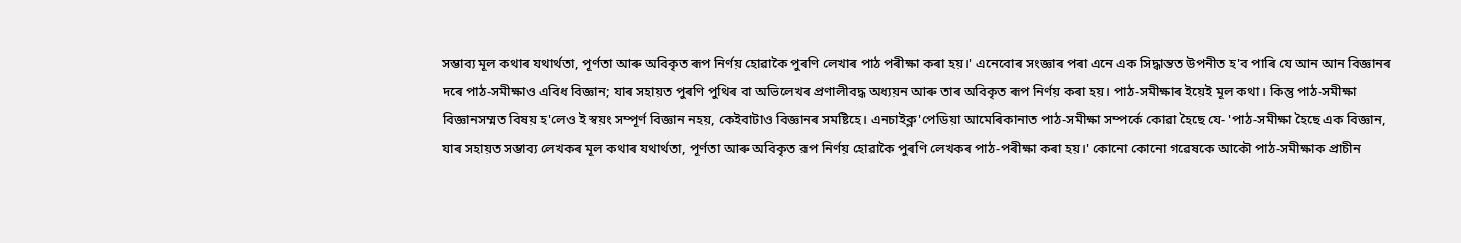সম্ভাব্য মূল কথাৰ যথার্থতা, পূর্ণতা আৰু অবিকৃত ৰূপ নির্ণয় হোৱাকৈ পুৰণি লেখাৰ পাঠ পৰীক্ষা কৰা হয়।' এনেবোৰ সংজ্ঞাৰ পৰা এনে এক সিদ্ধান্তত উপনীত হ'ব পাৰি যে আন আন বিজ্ঞানৰ দৰে পাঠ-সমীক্ষাও এবিধ বিজ্ঞান; যাৰ সহায়ত পুৰণি পুথিৰ বা অভিলেখৰ প্ৰণালীবদ্ধ অধ্যয়ন আৰু তাৰ অবিকৃত ৰূপ নির্ণয় কৰা হয়। পাঠ-সমীক্ষাৰ ইয়েই মূল কথা। কিন্তু পাঠ-সমীক্ষা বিজ্ঞানসম্মত বিষয় হ'লেও ই স্বয়ং সম্পূর্ণ বিজ্ঞান নহয়, কেইবাটাও বিজ্ঞানৰ সমষ্টিহে। এনচাইক্ল'পেডিয়া আমেৰিকানাত পাঠ-সমীক্ষা সম্পর্কে কোৱা হৈছে যে- 'পাঠ-সমীক্ষা হৈছে এক বিজ্ঞান, যাৰ সহায়ত সম্ভাব্য লেখকৰ মূল কথাৰ যথার্থতা, পূর্ণতা আৰু অবিকৃত রূপ নির্ণয় হোৱাকৈ পুৰণি লেখকৰ পাঠ-পৰীক্ষা কৰা হয়।' কোনো কোনো গৱেষকে আকৌ পাঠ-সমীক্ষাক প্রাচীন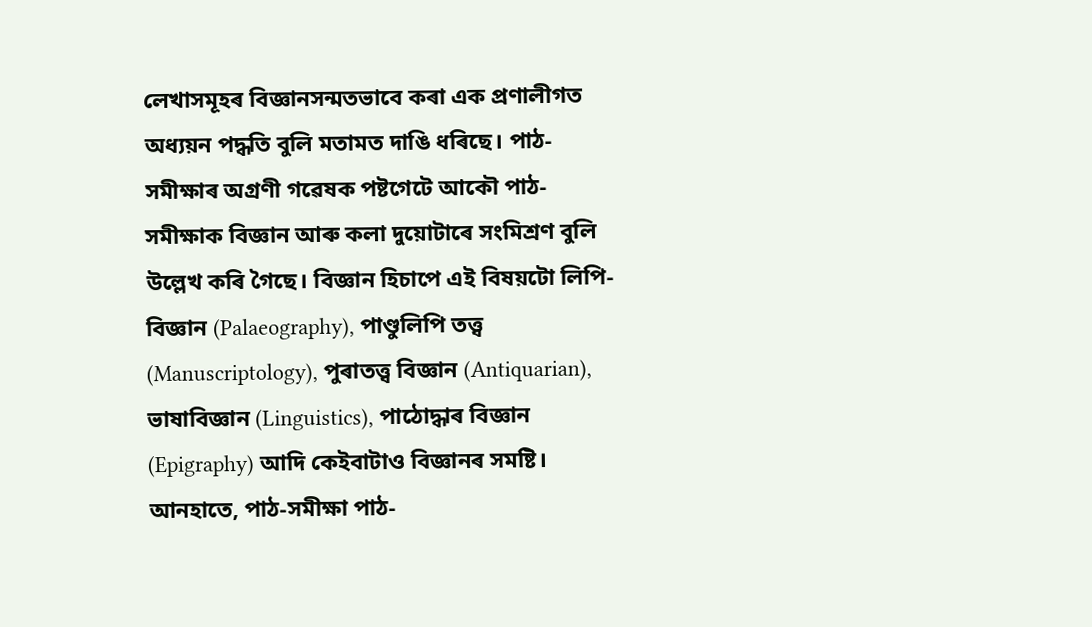লেখাসমূহৰ বিজ্ঞানসন্মতভাবে কৰা এক প্রণালীগত অধ্যয়ন পদ্ধতি বুলি মতামত দাঙি ধৰিছে। পাঠ-সমীক্ষাৰ অগ্রণী গৱেষক পষ্টগেটে আকৌ পাঠ-সমীক্ষাক বিজ্ঞান আৰু কলা দুয়োটাৰে সংমিশ্রণ বুলি উল্লেখ কৰি গৈছে। বিজ্ঞান হিচাপে এই বিষয়টো লিপি-বিজ্ঞান (Palaeography), পাণ্ডুলিপি তত্ত্ব (Manuscriptology), পুৰাতত্ত্ব বিজ্ঞান (Antiquarian), ভাষাবিজ্ঞান (Linguistics), পাঠোদ্ধাৰ বিজ্ঞান (Epigraphy) আদি কেইবাটাও বিজ্ঞানৰ সমষ্টি। আনহাতে, পাঠ-সমীক্ষা পাঠ-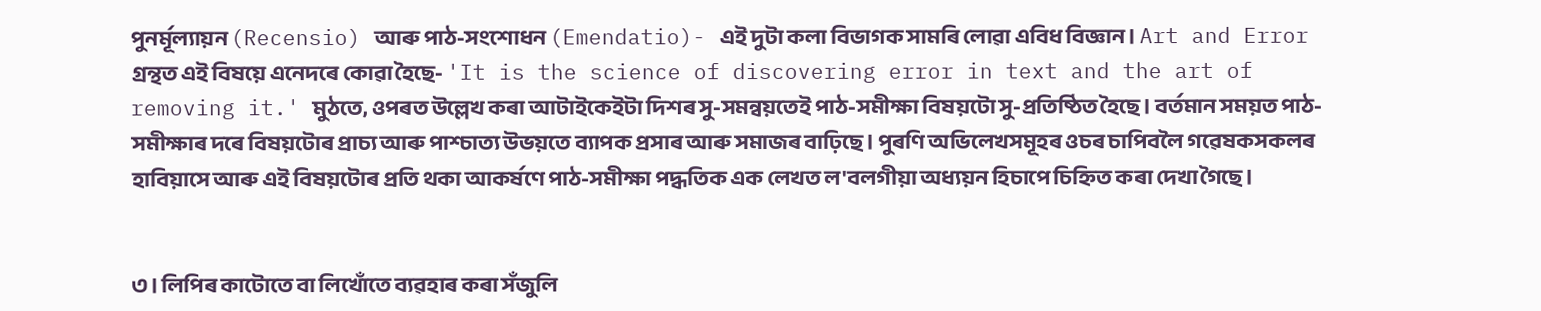পুনর্মূল্যায়ন (Recensio) আৰু পাঠ-সংশোধন (Emendatio)- এই দুটা কলা বিভাগক সামৰি লোৱা এবিধ বিজ্ঞান। Art and Error গ্রন্থত এই বিষয়ে এনেদৰে কোৱা হৈছে- 'It is the science of discovering error in text and the art of removing it.' মুঠতে, ওপৰত উল্লেখ কৰা আটাইকেইটা দিশৰ সু-সমন্বয়তেই পাঠ-সমীক্ষা বিষয়টো সু-প্রতিষ্ঠিত হৈছে। বর্তমান সময়ত পাঠ-সমীক্ষাৰ দৰে বিষয়টোৰ প্ৰাচ্য আৰু পাশ্চাত্য উভয়তে ব্যাপক প্ৰসাৰ আৰু সমাজৰ বাঢ়িছে। পুৰণি অভিলেখসমূহৰ ওচৰ চাপিবলৈ গৱেষকসকলৰ হাবিয়াসে আৰু এই বিষয়টোৰ প্ৰতি থকা আকর্ষণে পাঠ-সমীক্ষা পদ্ধতিক এক লেখত ল'বলগীয়া অধ্যয়ন হিচাপে চিহ্নিত কৰা দেখা গৈছে।


৩। লিপিৰ কাটোতে বা লিখোঁতে ব্যৱহাৰ কৰা সঁজুলি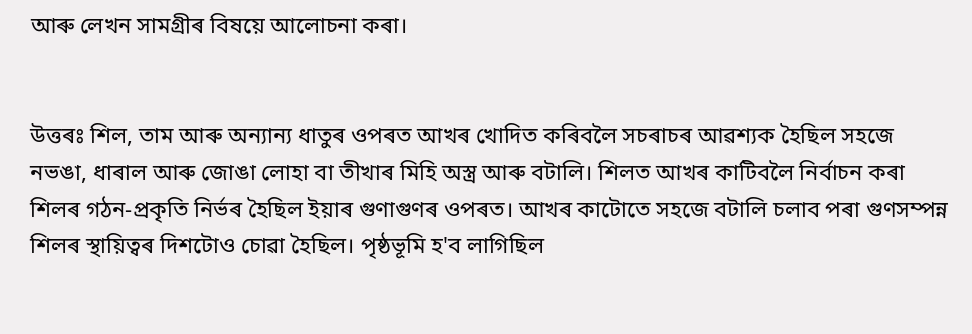আৰু লেখন সামগ্ৰীৰ বিষয়ে আলোচনা কৰা।


উত্তৰঃ শিল, তাম আৰু অন্যান্য ধাতুৰ ওপৰত আখৰ খোদিত কৰিবলৈ সচৰাচৰ আৱশ্যক হৈছিল সহজে নভঙা, ধাৰাল আৰু জোঙা লোহা বা তীখাৰ মিহি অস্ত্ৰ আৰু বটালি। শিলত আখৰ কাটিবলৈ নিৰ্বাচন কৰা শিলৰ গঠন-প্রকৃতি নিৰ্ভৰ হৈছিল ইয়াৰ গুণাগুণৰ ওপৰত। আখৰ কাটোতে সহজে বটালি চলাব পৰা গুণসম্পন্ন শিলৰ স্থায়িত্বৰ দিশটোও চোৱা হৈছিল। পৃষ্ঠভূমি হ'ব লাগিছিল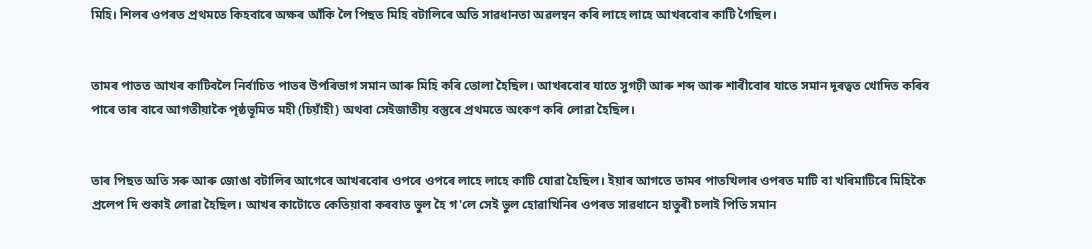মিহি। শিলৰ ওপৰত প্ৰথমতে কিহবাৰে অক্ষৰ আঁকি লৈ পিছত মিহি বটালিৰে অতি সাৱধানতা অৱলম্বন কৰি লাহে লাহে আখৰবোৰ কাটি গৈছিল।


তামৰ পাতত আখৰ কাটিবলৈ নিৰ্বাচিত পাতৰ উপৰিভাগ সমান আৰু মিহি কৰি তোলা হৈছিল। আখৰবোৰ যাতে সুগঢ়ী আৰু শব্দ আৰু শাৰীবোৰ যাতে সমান দূৰত্বত খোদিত কৰিব পাৰে তাৰ বাবে আগতীয়াকৈ পৃষ্ঠভূমিত মহী (চিয়াঁহী) অথবা সেইজাতীয় বস্তুৰে প্ৰথমতে অংকণ কৰি লোৱা হৈছিল।


তাৰ পিছত অতি সৰু আৰু জোঙা বটালিৰ আগেৰে আখৰবোৰ ওপৰে ওপৰে লাহে লাহে কাটি যোৱা হৈছিল। ইয়াৰ আগতে তামৰ পাতখিলাৰ ওপৰত মাটি বা খৰিমাটিৰে মিহিকৈ প্রলেপ দি শুকাই লোৱা হৈছিল। আখৰ কাটোতে কেতিয়াবা কৰবাত ভুল হৈ গ'লে সেই ভুল হোৱাখিনিৰ ওপৰত সাৱধানে হাতুৰী চলাই পিতি সমান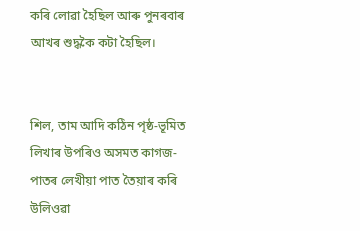কৰি লোৱা হৈছিল আৰু পুনৰবাৰ আখৰ শুদ্ধকৈ কটা হৈছিল।


শিল, তাম আদি কঠিন পৃষ্ঠ-ভূমিত লিখাৰ উপৰিও অসমত কাগজ-পাতৰ লেখীয়া পাত তৈয়াৰ কৰি উলিওৱা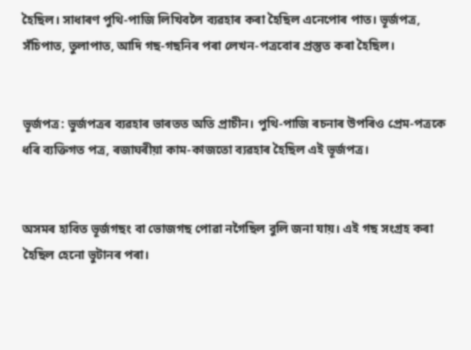হৈছিল। সাধাৰণ পুথি-পাজি লিখিবলৈ ব্যৱহাৰ কৰা হৈছিল এনেপোৰ পাত। ভূর্জপত্র, সঁচিপাত, তুলাপাত, আদি গছ-গছনিৰ পৰা লেখন-পত্ৰবোৰ প্ৰস্তুত কৰা হৈছিল।


ভূর্জপত্র: ভুৰ্জপত্ৰৰ ব্যৱহাৰ ভাৰতত অতি প্রাচীন। পুথি-পাজি ৰচনাৰ উপৰিও প্রেম-পত্ৰকে ধৰি ব্যক্তিগত পত্ৰ, ৰজাঘৰীয়া কাম-কাজতো ব্যৱহাৰ হৈছিল এই ভূর্জপত্র।


অসমৰ হাবিত ভূৰ্জগছং বা ভোজগছ পোৱা নগৈছিল বুলি জনা যায়। এই গছ সংগ্রহ কৰা হৈছিল হেনো ভুটানৰ পৰা।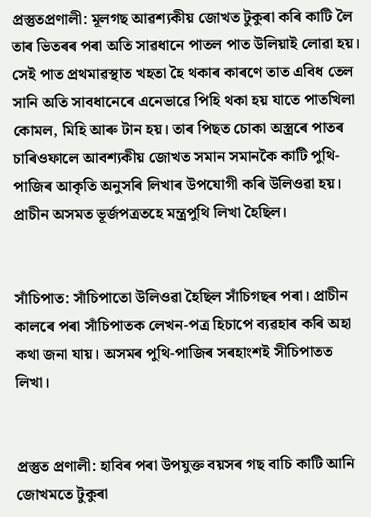প্রস্তুতপ্রণালী: মূলগছ আৱশ্যকীয় জোখত টুকুৰা কৰি কাটি লৈ তাৰ ভিতৰৰ পৰা অতি সাৱধানে পাতল পাত উলিয়াই লোৱা হয়। সেই পাত প্রথমাৱস্থাত খহতা হৈ থকাৰ কাৰণে তাত এবিধ তেল সানি অতি সাবধানেৰে এনেভাৱে পিহি থকা হয় যাতে পাতখিলা কোমল, মিহি আৰু টান হয়। তাৰ পিছত চোকা অস্ত্ৰৰে পাতৰ চাৰিওফালে আবশ্যকীয় জোখত সমান সমানকৈ কাটি পুথি-পাজিৰ আকৃতি অনুসৰি লিখাৰ উপযোগী কৰি উলিওৱা হয়। প্রাচীন অসমত ভূর্জপত্রতহে মন্ত্রপুথি লিখা হৈছিল।


সাঁচিপাত: সাঁচিপাতো উলিওৱা হৈছিল সাঁচিগছৰ পৰা। প্ৰাচীন কালৰে পৰা সাঁচিপাতক লেখন-পত্র হিচাপে ব্যৱহাৰ কৰি অহা কথা জনা যায়। অসমৰ পুথি-পাজিৰ সৰহাংশই সীচিপাতত লিখা।


প্রস্তুত প্রণালী: হাবিৰ পৰা উপযুক্ত বয়সৰ গছ বাচি কাটি আনি জোখমতে টুকুৰা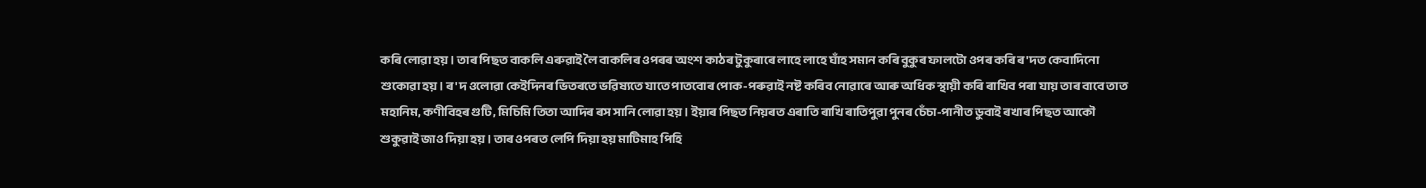কৰি লোৱা হয়। তাৰ পিছত বাকলি এৰুৱাই লৈ বাকলিৰ ওপৰৰ অংশ কাঠৰ টুকুৰাৰে লাহে লাহে ঘাঁহ সমান কৰি বুকুৰ ফালটো ওপৰ কৰি ৰ'দত কেবাদিনো শুকোৱা হয়। ৰ'দ ওলোৱা কেইদিনৰ ভিতৰতে ভৱিষ্যতে যাতে পাতবোৰ পোক-পৰুৱাই নষ্ট কৰিব নোৱাৰে আৰু অধিক স্থায়ী কৰি ৰাখিব পৰা যায় তাৰ বাবে তাত মহানিম, কণীবিহৰ গুটি, মিচিমি তিতা আদিৰ ৰস সানি লোৱা হয়। ইয়াৰ পিছত নিয়ৰত এৰাতি ৰাখি ৰাতিপুৱা পুনৰ চেঁচা-পানীত ডুবাই ৰখাৰ পিছত আকৌ শুকুৱাই জাও দিয়া হয়। তাৰ ওপৰত লেপি দিয়া হয় মাটিমাহ পিহি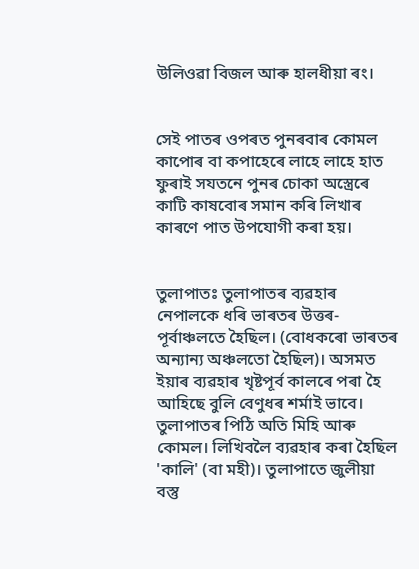উলিওৱা বিজল আৰু হালধীয়া ৰং।


সেই পাতৰ ওপৰত পুনৰবাৰ কোমল কাপোৰ বা কপাহেৰে লাহে লাহে হাত ফুৰাই সযতনে পুনৰ চোকা অস্ত্ৰেৰে কাটি কাষবোৰ সমান কৰি লিখাৰ কাৰণে পাত উপযোগী কৰা হয়।


তুলাপাতঃ তুলাপাতৰ ব্যৱহাৰ নেপালকে ধৰি ভাৰতৰ উত্তৰ-পূৰ্বাঞ্চলতে হৈছিল। (বোধকৰো ভাৰতৰ অন্যান্য অঞ্চলতো হৈছিল)। অসমত ইয়াৰ ব্যৱহাৰ খৃষ্টপূর্ব কালৰে পৰা হৈ আহিছে বুলি বেণুধৰ শৰ্মাই ভাবে। তুলাপাতৰ পিঠি অতি মিহি আৰু কোমল। লিখিবলৈ ব্যৱহাৰ কৰা হৈছিল 'কালি' (বা মহী)। তুলাপাতে জুলীয়া বস্তু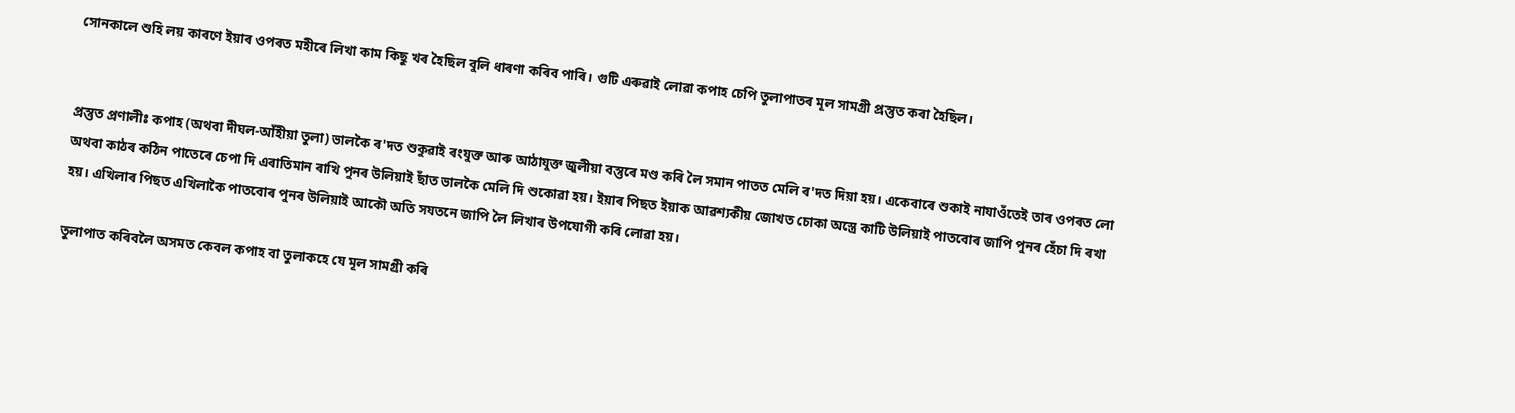সোনকালে শুহি লয় কাৰণে ইয়াৰ ওপৰত মহীৰে লিখা কাম কিছু খৰ হৈছিল বুলি ধাৰণা কৰিব পাৰি। গুটি এৰুৱাই লোৱা কপাহ চেপি তুলাপাতৰ মূল সামগ্ৰী প্ৰস্তুত কৰা হৈছিল।


প্রস্তুত প্রণালীঃ কপাহ (অথবা দীঘল-আঁহীয়া তুলা) ভালকৈ ৰ'দত শুকুৱাই ৰংযুক্ত আৰু আঠাযুক্ত জুলীয়া বস্তুৰে মণ্ড কৰি লৈ সমান পাতত মেলি ৰ'দত দিয়া হয়। একেবাৰে শুকাই নাযাওঁতেই তাৰ ওপৰত লো অথবা কাঠৰ কঠিন পাতেৰে চেপা দি এৰাতিমান ৰাখি পুনৰ উলিয়াই ছাঁত ভালকৈ মেলি দি শুকোৱা হয়। ইয়াৰ পিছত ইয়াক আৱশ্যকীয় জোখত চোকা অস্ত্রে কাটি উলিয়াই পাতবোৰ জাপি পুনৰ হেঁচা দি ৰখা হয়। এখিলাৰ পিছত এখিলাকৈ পাতবোৰ পুনৰ উলিয়াই আকৌ অতি সযতনে জাপি লৈ লিখাৰ উপযোগী কৰি লোৱা হয়।

তুলাপাত কৰিবলৈ অসমত কেবল কপাহ বা তুলাকহে যে মূল সামগ্রী কৰি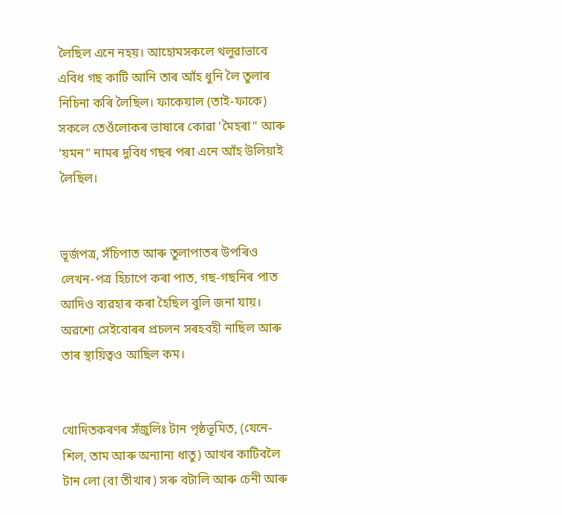লৈছিল এনে নহয়। আহোমসকলে থলুৱাভাবে এবিধ গছ কাটি আনি তাৰ আঁহ ধুনি লৈ তুলাৰ নিচিনা কৰি লৈছিল। ফাকেয়াল (তাই-ফাকে) সকলে তেওঁলোকৰ ভাষাৰে কোৱা 'মৈহৰা" আৰু 'য়মন" নামৰ দুবিধ গছৰ পৰা এনে আঁহ উলিয়াই লৈছিল।


ভূর্জপত্র, সঁচিপাত আৰু তুলাপাতৰ উপৰিও লেখন-পত্র হিচাপে কৰা পাত, গছ-গছনিৰ পাত আদিও ব্যৱহাৰ কৰা হৈছিল বুলি জনা যায়। অৱশ্যে সেইবোৰৰ প্ৰচলন সৰহবহী নাছিল আৰু তাৰ স্থায়িত্বও আছিল কম।


খোদিতকৰণৰ সঁজুলিঃ টান পৃষ্ঠভূমিত, (যেনে- শিল, তাম আৰু অন্যান্য ধাতু) আখৰ কাটিবলৈ টান লো (বা তীখাৰ) সৰু বটালি আৰু চেনী আৰু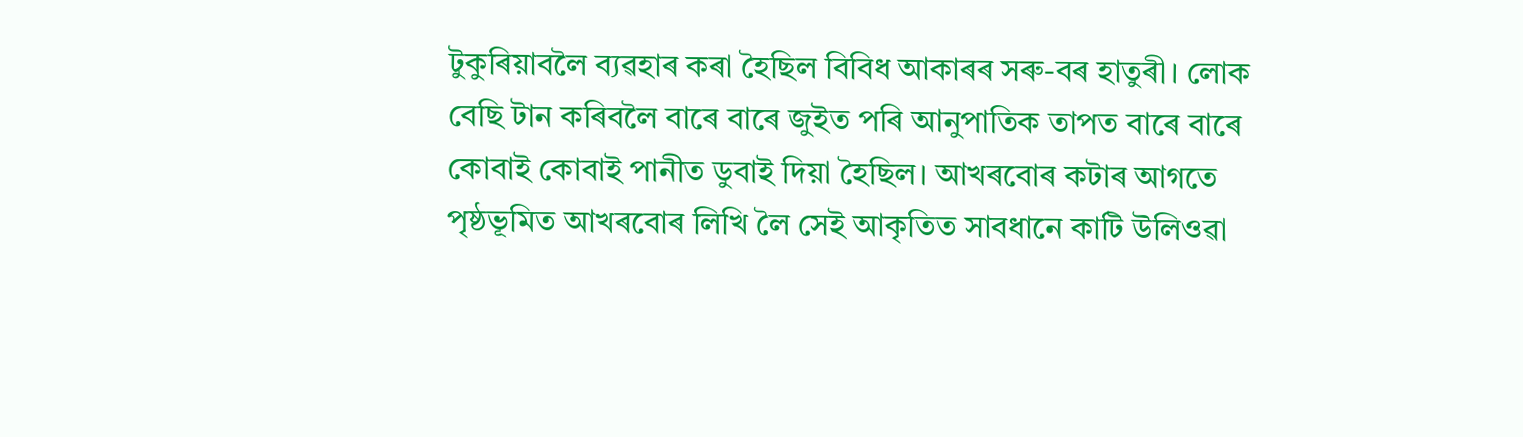টুকুৰিয়াবলৈ ব্যৱহাৰ কৰা হৈছিল বিবিধ আকাৰৰ সৰু-বৰ হাতুৰী। লোক বেছি টান কৰিবলৈ বাৰে বাৰে জুইত পৰি আনুপাতিক তাপত বাৰে বাৰে কোবাই কোবাই পানীত ডুবাই দিয়া হৈছিল। আখৰবোৰ কটাৰ আগতে পৃষ্ঠভূমিত আখৰবোৰ লিখি লৈ সেই আকৃতিত সাবধানে কাটি উলিওৱা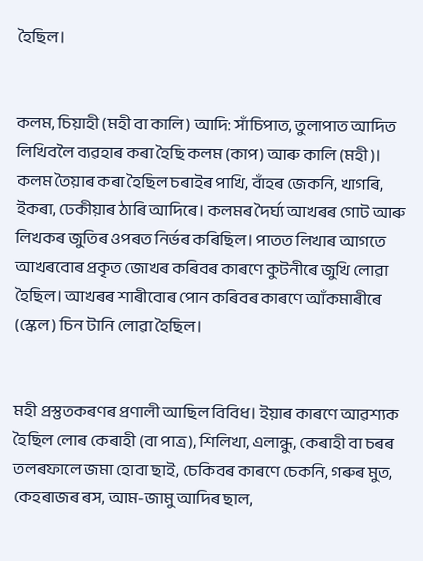হৈছিল।


কলম, চিয়াহী (মহী বা কালি) আদি: সাঁচিপাত, তুলাপাত আদিত লিখিবলৈ ব্যৱহাৰ কৰা হৈছি কলম (কাপ) আৰু কালি (মহী)। কলম তৈয়াৰ কৰা হৈছিল চৰাইৰ পাখি, বাঁহৰ জেকনি, খাগৰি, ইকৰা, ঢেকীয়াৰ ঠাৰি আদিৰে। কলমৰ দৈর্ঘ্য আখৰৰ গোট আৰু লিখকৰ জুতিৰ ওপৰত নিৰ্ভৰ কৰিছিল। পাতত লিখাৰ আগতে আখৰবোৰ প্ৰকৃত জোখৰ কৰিবৰ কাৰণে কুটনীৰে জুখি লোৱা হৈছিল। আখৰৰ শাৰীবোৰ পোন কৰিবৰ কাৰণে আঁকমাৰীৰে (স্কেল) চিন টানি লোৱা হৈছিল।


মহী প্ৰস্তুতকৰণৰ প্ৰণালী আছিল বিবিধ। ইয়াৰ কাৰণে আৱশ্যক হৈছিল লোৰ কেৰাহী (বা পাত্র), শিলিখা, এলান্ধু, কেৰাহী বা চৰৰ তলৰফালে জমা হোবা ছাই, চেকিবৰ কাৰণে চেকনি, গৰুৰ মুত, কেহৰাজৰ ৰস, আম-জামু আদিৰ ছাল,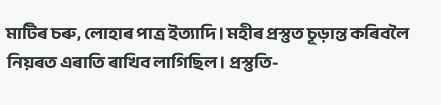মাটিৰ চৰু, লোহাৰ পাত্র ইত্যাদি। মহীৰ প্ৰস্তুত চূড়ান্ত কৰিবলৈ নিয়ৰত এৰাতি ৰাখিব লাগিছিল। প্রস্তুতি-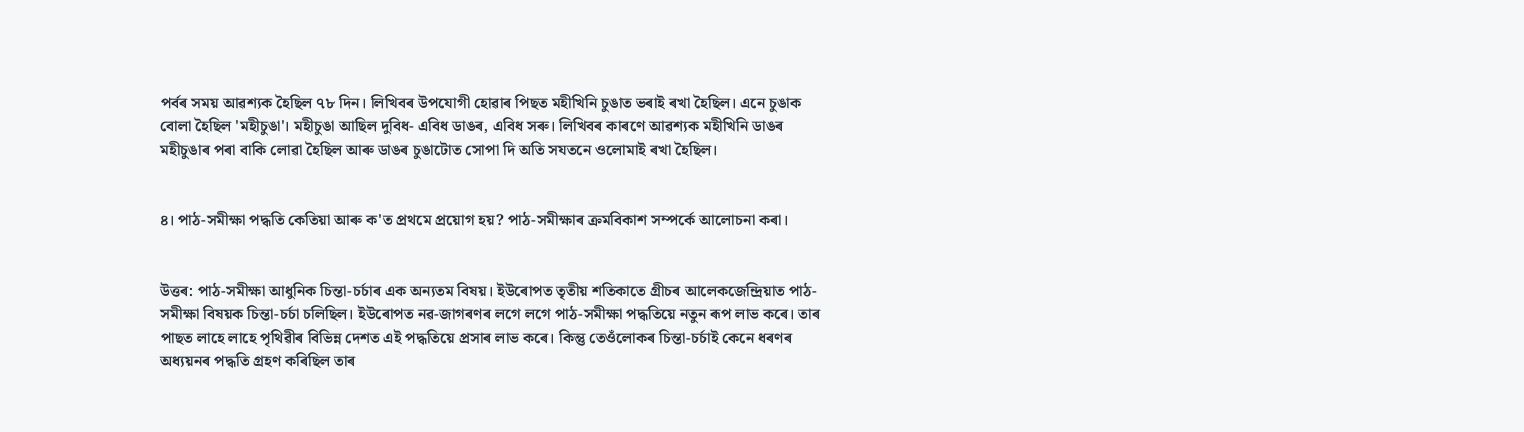পৰ্বৰ সময় আৱশ্যক হৈছিল ৭৮ দিন। লিখিবৰ উপযোগী হোৱাৰ পিছত মহীখিনি চুঙাত ভৰাই ৰখা হৈছিল। এনে চুঙাক বোলা হৈছিল 'মহীচুঙা'। মহীচুঙা আছিল দুবিধ- এবিধ ডাঙৰ, এবিধ সৰু। লিখিবৰ কাৰণে আৱশ্যক মহীখিনি ডাঙৰ মহীচুঙাৰ পৰা বাকি লোৱা হৈছিল আৰু ডাঙৰ চুঙাটোত সোপা দি অতি সযতনে ওলোমাই ৰখা হৈছিল।


৪। পাঠ-সমীক্ষা পদ্ধতি কেতিয়া আৰু ক'ত প্রথমে প্রয়োগ হয়? পাঠ-সমীক্ষাৰ ক্রমবিকাশ সম্পর্কে আলোচনা কৰা।


উত্তৰ: পাঠ-সমীক্ষা আধুনিক চিন্তা-চৰ্চাৰ এক অন্যতম বিষয়। ইউৰোপত তৃতীয় শতিকাতে গ্ৰীচৰ আলেকজেন্দ্রিয়াত পাঠ-সমীক্ষা বিষয়ক চিন্তা-চর্চা চলিছিল। ইউৰোপত নৱ-জাগৰণৰ লগে লগে পাঠ-সমীক্ষা পদ্ধতিয়ে নতুন ৰূপ লাভ কৰে। তাৰ পাছত লাহে লাহে পৃথিৱীৰ বিভিন্ন দেশত এই পদ্ধতিয়ে প্ৰসাৰ লাভ কৰে। কিন্তু তেওঁলোকৰ চিন্তা-চর্চাই কেনে ধৰণৰ অধ্যয়নৰ পদ্ধতি গ্ৰহণ কৰিছিল তাৰ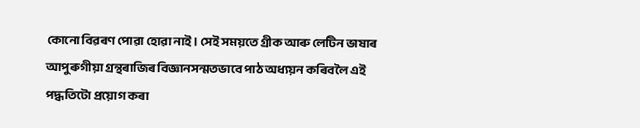কোনো বিৱৰণ পোৱা হোৱা নাই। সেই সময়তে গ্ৰীক আৰু লেটিন ভাষাৰ আপুৰুগীয়া গ্ৰন্থৰাজিৰ বিজ্ঞানসন্মতভাবে পাঠ অধ্যয়ন কৰিবলৈ এই পদ্ধতিটো প্রয়োগ কৰা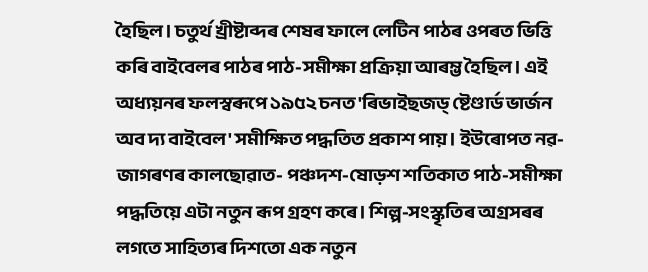হৈছিল। চতুৰ্থ খ্ৰীষ্টাব্দৰ শেষৰ ফালে লেটিন পাঠৰ ওপৰত ভিত্তি কৰি বাইবেলৰ পাঠৰ পাঠ-সমীক্ষা প্ৰক্ৰিয়া আৰম্ভ হৈছিল। এই অধ্যয়নৰ ফলস্বৰূপে ১৯৫২ চনত 'ৰিভাইছজড্ ষ্টেণ্ডার্ড ভার্জন অব দ্য বাইবেল' সমীক্ষিত পদ্ধতিত প্রকাশ পায়। ইউৰোপত নৱ-জাগৰণৰ কালছোৱাত- পঞ্চদশ-ষোড়শ শতিকাত পাঠ-সমীক্ষা পদ্ধতিয়ে এটা নতুন ৰূপ গ্রহণ কৰে। শিল্প-সংস্কৃতিৰ অগ্ৰসৰৰ লগতে সাহিত্যৰ দিশতো এক নতুন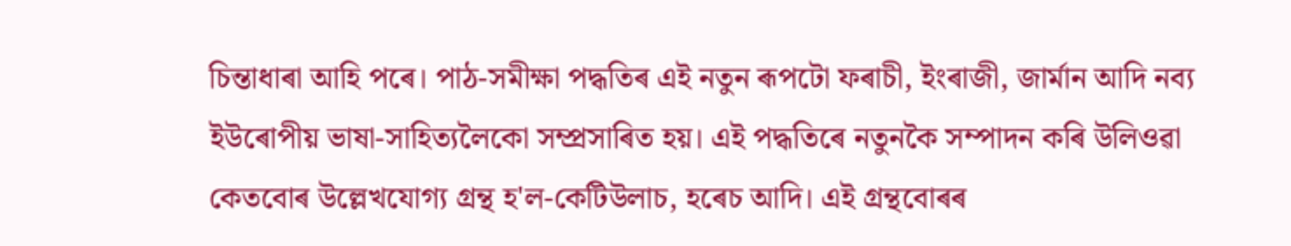চিন্তাধাৰা আহি পৰে। পাঠ-সমীক্ষা পদ্ধতিৰ এই নতুন ৰূপটো ফৰাচী, ইংৰাজী, জার্মান আদি নব্য ইউৰোপীয় ভাষা-সাহিত্যলৈকো সম্প্ৰসাৰিত হয়। এই পদ্ধতিৰে নতুনকৈ সম্পাদন কৰি উলিওৱা কেতবোৰ উল্লেখযোগ্য গ্রন্থ হ'ল-কেটিউলাচ, হৰেচ আদি। এই গ্ৰন্থবোৰৰ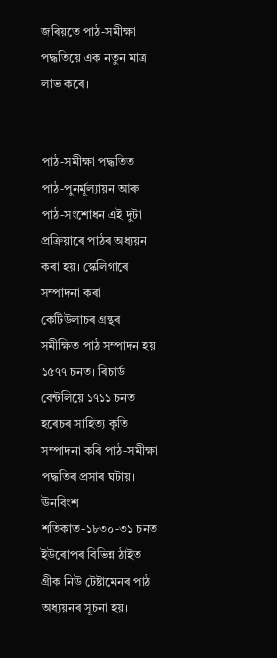জৰিয়তে পাঠ-সমীক্ষা পদ্ধতিয়ে এক নতুন মাত্র লাভ কৰে।


পাঠ-সমীক্ষা পদ্ধতিত পাঠ-পুনর্মূল্যায়ন আৰু পাঠ-সংশোধন এই দুটা প্ৰক্ৰিয়াৰে পাঠৰ অধ্যয়ন কৰা হয়। স্কেলিগাৰে সম্পাদনা কৰা কেটিউলাচৰ গ্ৰন্থৰ সমীক্ষিত পাঠ সম্পাদন হয় ১৫৭৭ চনত। ৰিচাৰ্ড বেন্টলিয়ে ১৭১১ চনত হৰেচৰ সাহিত্য কৃতি সম্পাদনা কৰি পাঠ-সমীক্ষা পদ্ধতিৰ প্ৰসাৰ ঘটায়। ঊনবিংশ শতিকাত-১৮৩০-৩১ চনত ইউৰোপৰ বিভিন্ন ঠাইত গ্রীক নিউ টেষ্টামেনৰ পাঠ অধ্যয়নৰ সূচনা হয়।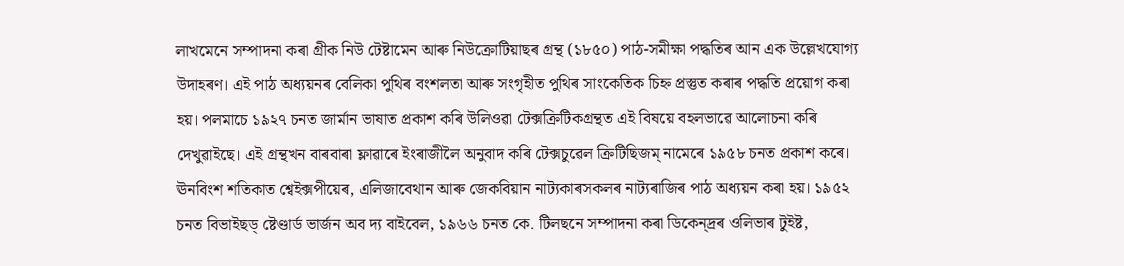লাখমেনে সম্পাদনা কৰা গ্রীক নিউ টেষ্টামেন আৰু নিউক্রোটিয়াছৰ গ্ৰন্থ (১৮৫০) পাঠ-সমীক্ষা পদ্ধতিৰ আন এক উল্লেখযোগ্য উদাহৰণ। এই পাঠ অধ্যয়নৰ বেলিকা পুথিৰ বংশলতা আৰু সংগৃহীত পুথিৰ সাংকেতিক চিহ্ন প্ৰস্তুত কৰাৰ পদ্ধতি প্রয়োগ কৰা হয়। পলমাচে ১৯২৭ চনত জার্মান ভাষাত প্রকাশ কৰি উলিওৱা টেক্সক্রিটিকগ্রন্থত এই বিষয়ে বহলভাৱে আলোচনা কৰি দেখুৱাইছে। এই গ্রন্থখন বাৰবাৰা ফ্লাৱাৰে ইংৰাজীলৈ অনুবাদ কৰি টেক্সচুৱেল ক্রিটিছিজম্ নামেৰে ১৯৫৮ চনত প্রকাশ কৰে। ঊনবিংশ শতিকাত শ্বেইক্সপীয়েৰ, এলিজাবেথান আৰু জেকবিয়ান নাট্যকাৰসকলৰ নাট্যৰাজিৰ পাঠ অধ্যয়ন কৰা হয়। ১৯৫২ চনত বিভাইছড্ ষ্টেণ্ডার্ড ভার্জন অব দ্য বাইবেল, ১৯৬৬ চনত কে. টিলছনে সম্পাদনা কৰা ডিকেন্‌দ্ৰৰ ওলিভাৰ টুইষ্ট,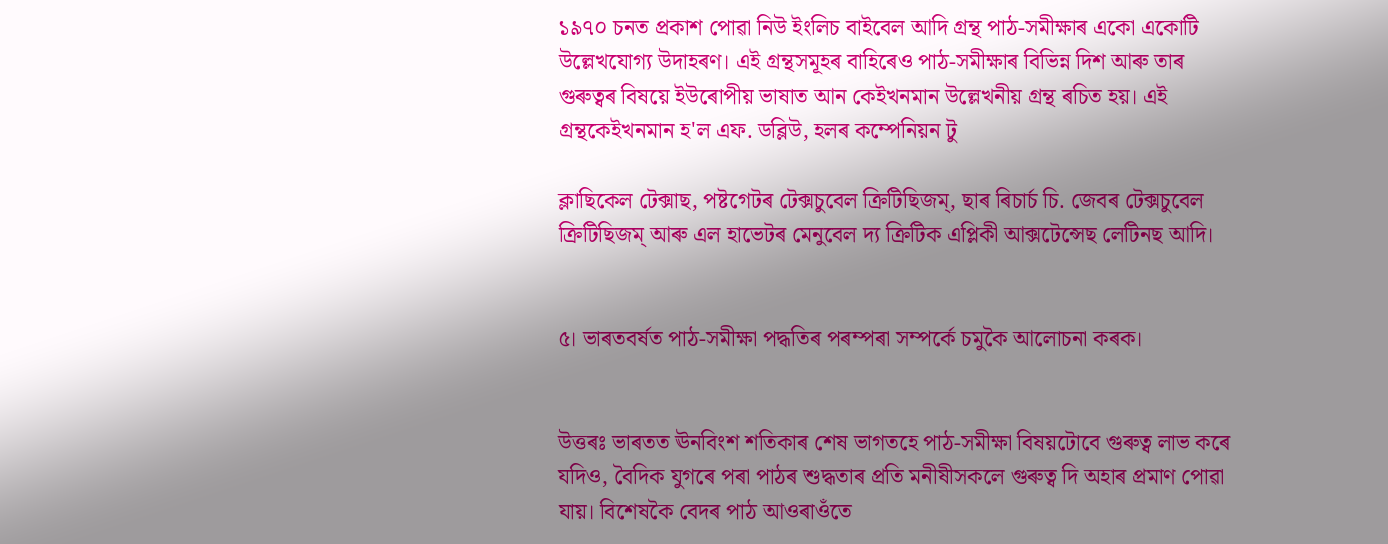১৯৭০ চনত প্রকাশ পোৱা নিউ ইংলিচ বাইবেল আদি গ্রন্থ পাঠ-সমীক্ষাৰ একো একোটি উল্লেখযোগ্য উদাহৰণ। এই গ্ৰন্থসমূহৰ বাহিৰেও পাঠ-সমীক্ষাৰ বিভিন্ন দিশ আৰু তাৰ গুৰুত্বৰ বিষয়ে ইউৰোপীয় ভাষাত আন কেইখনমান উল্লেখনীয় গ্রন্থ ৰচিত হয়। এই গ্রন্থকেইখনমান হ'ল এফ. ডব্লিউ, হলৰ কম্পেনিয়ন টু

ক্লাছিকেল টেক্সাছ, পষ্টগেটৰ টেক্সচুবেল ক্রিটিছিজম্, ছাৰ ৰিচাৰ্চ চি. জেবৰ টেক্সচুবেল ক্রিটিছিজম্ আৰু এল হাভেটৰ মেনুবেল দ্য ক্রিটিক এপ্লিকী আক্সটেন্সেছ লেটিনছ আদি।


৫। ভাৰতবৰ্ষত পাঠ-সমীক্ষা পদ্ধতিৰ পৰম্পৰা সম্পর্কে চমুকৈ আলোচনা কৰক।


উত্তৰঃ ভাৰতত ঊনবিংশ শতিকাৰ শেষ ভাগতহে পাঠ-সমীক্ষা বিষয়টোবে গুৰুত্ব লাভ কৰে যদিও, বৈদিক যুগৰে পৰা পাঠৰ শুদ্ধতাৰ প্রতি মনীষীসকলে গুৰুত্ব দি অহাৰ প্রমাণ পোৱা যায়। বিশেষকৈ বেদৰ পাঠ আওৰাওঁতে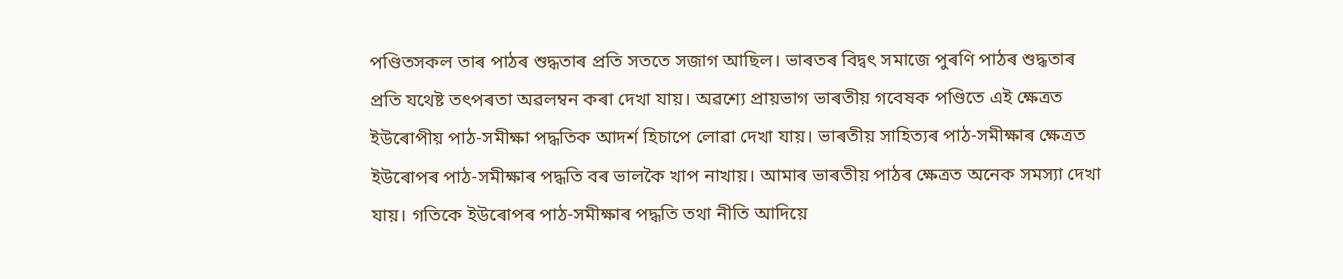পণ্ডিতসকল তাৰ পাঠৰ শুদ্ধতাৰ প্রতি সততে সজাগ আছিল। ভাৰতৰ বিদ্বৎ সমাজে পুৰণি পাঠৰ শুদ্ধতাৰ প্ৰতি যথেষ্ট তৎপৰতা অৱলম্বন কৰা দেখা যায়। অৱশ্যে প্রায়ভাগ ভাৰতীয় গবেষক পণ্ডিতে এই ক্ষেত্ৰত ইউৰোপীয় পাঠ-সমীক্ষা পদ্ধতিক আদর্শ হিচাপে লোৱা দেখা যায়। ভাৰতীয় সাহিত্যৰ পাঠ-সমীক্ষাৰ ক্ষেত্ৰত ইউৰোপৰ পাঠ-সমীক্ষাৰ পদ্ধতি বৰ ভালকৈ খাপ নাখায়। আমাৰ ভাৰতীয় পাঠৰ ক্ষেত্ৰত অনেক সমস্যা দেখা যায়। গতিকে ইউৰোপৰ পাঠ-সমীক্ষাৰ পদ্ধতি তথা নীতি আদিয়ে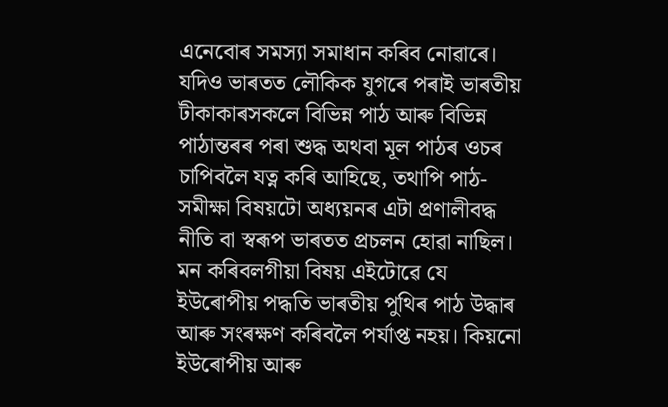এনেবোৰ সমস্যা সমাধান কৰিব নোৱাৰে। যদিও ভাৰতত লৌকিক যুগৰে পৰাই ভাৰতীয় টীকাকাৰসকলে বিভিন্ন পাঠ আৰু বিভিন্ন পাঠান্তৰৰ পৰা শুদ্ধ অথবা মূল পাঠৰ ওচৰ চাপিবলৈ যত্ন কৰি আহিছে, তথাপি পাঠ-সমীক্ষা বিষয়টো অধ্যয়নৰ এটা প্রণালীবদ্ধ নীতি বা স্বৰূপ ভাৰতত প্রচলন হোৱা নাছিল। মন কৰিবলগীয়া বিষয় এইটোৱে যে ইউৰোপীয় পদ্ধতি ভাৰতীয় পুথিৰ পাঠ উদ্ধাৰ আৰু সংৰক্ষণ কৰিবলৈ পৰ্যাপ্ত নহয়। কিয়নো ইউৰোপীয় আৰু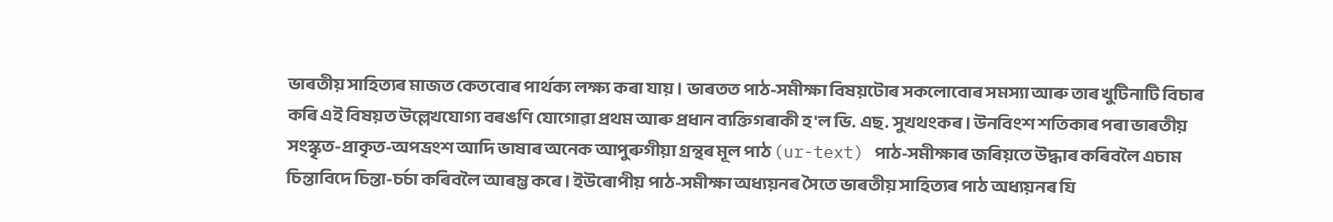ভাৰতীয় সাহিত্যৰ মাজত কেতবোৰ পাৰ্থক্য লক্ষ্য কৰা যায়। ভাৰতত পাঠ-সমীক্ষা বিষয়টোৰ সকলোবোৰ সমস্যা আৰু তাৰ খুটিনাটি বিচাৰ কৰি এই বিষয়ত উল্লেখযোগ্য বৰঙণি যোগোৱা প্ৰথম আৰু প্রধান ব্যক্তিগৰাকী হ'ল ভি. এছ. সুখথংকৰ। উনবিংশ শতিকাৰ পৰা ভাৰতীয় সংস্কৃত-প্রাকৃত-অপভ্রংশ আদি ভাষাৰ অনেক আপুৰুগীয়া গ্ৰন্থৰ মূল পাঠ (ur-text) পাঠ-সমীক্ষাৰ জৰিয়তে উদ্ধাৰ কৰিবলৈ এচাম চিন্তাবিদে চিন্তা-চৰ্চা কৰিবলৈ আৰম্ভ কৰে। ইউৰোপীয় পাঠ-সমীক্ষা অধ্যয়নৰ সৈতে ভাৰতীয় সাহিত্যৰ পাঠ অধ্যয়নৰ যি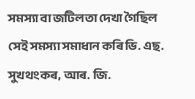সমস্যা বা জটিলতা দেখা গৈছিল সেই সমস্যা সমাধান কৰি ভি. এছ. সুখথংকৰ, আৰ. জি.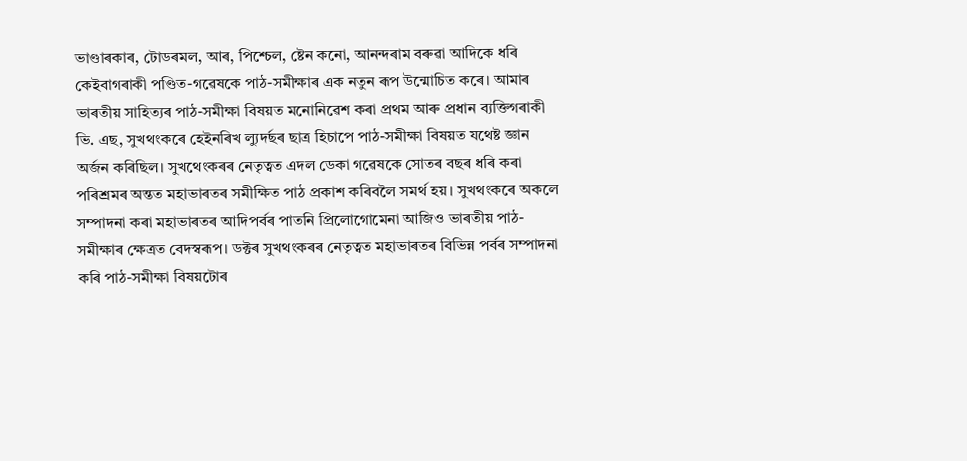ভাণ্ডাৰকাৰ, টোডৰমল, আৰ, পিশ্চেল, ষ্টেন কনো, আনন্দৰাম বৰুৱা আদিকে ধৰি কেইবাগৰাকী পণ্ডিত-গৱেষকে পাঠ-সমীক্ষাৰ এক নতুন ৰূপ উন্মোচিত কৰে। আমাৰ ভাৰতীয় সাহিত্যৰ পাঠ-সমীক্ষা বিষয়ত মনোনিৱেশ কৰা প্ৰথম আৰু প্ৰধান ব্যক্তিগৰাকী ভি. এছ, সুখথংকৰে হেইনৰিখ ল্যুদৰ্ছৰ ছাত্ৰ হিচাপে পাঠ-সমীক্ষা বিষয়ত যথেষ্ট জ্ঞান অর্জন কৰিছিল। সুখথেংকৰৰ নেতৃত্বত এদল ডেকা গৱেষকে সোতৰ বছৰ ধৰি কৰা পৰিশ্ৰমৰ অন্তত মহাভাৰতৰ সমীক্ষিত পাঠ প্রকাশ কৰিবলৈ সমর্থ হয়। সুখথংকৰে অকলে সম্পাদনা কৰা মহাভাৰতৰ আদিপর্বৰ পাতনি প্রিলোগোমেনা আজিও ভাৰতীয় পাঠ-সমীক্ষাৰ ক্ষেত্রত বেদস্বৰূপ। ডক্টৰ সুখথংকৰৰ নেতৃত্বত মহাভাৰতৰ বিভিন্ন পৰ্বৰ সম্পাদনা কৰি পাঠ-সমীক্ষা বিষয়টোৰ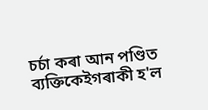চৰ্চা কৰা আন পণ্ডিত ব্যক্তিকেইগৰাকী হ'ল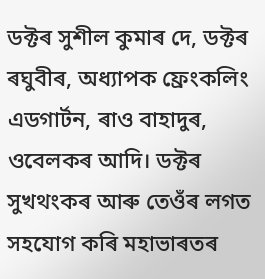ডক্টৰ সুশীল কুমাৰ দে, ডক্টৰ ৰঘুবীৰ, অধ্যাপক ফ্রেংকলিং এডগার্টন, ৰাও বাহাদুৰ, ওবেলকৰ আদি। ডক্টৰ সুখথংকৰ আৰু তেওঁৰ লগত সহযোগ কৰি মহাভাৰতৰ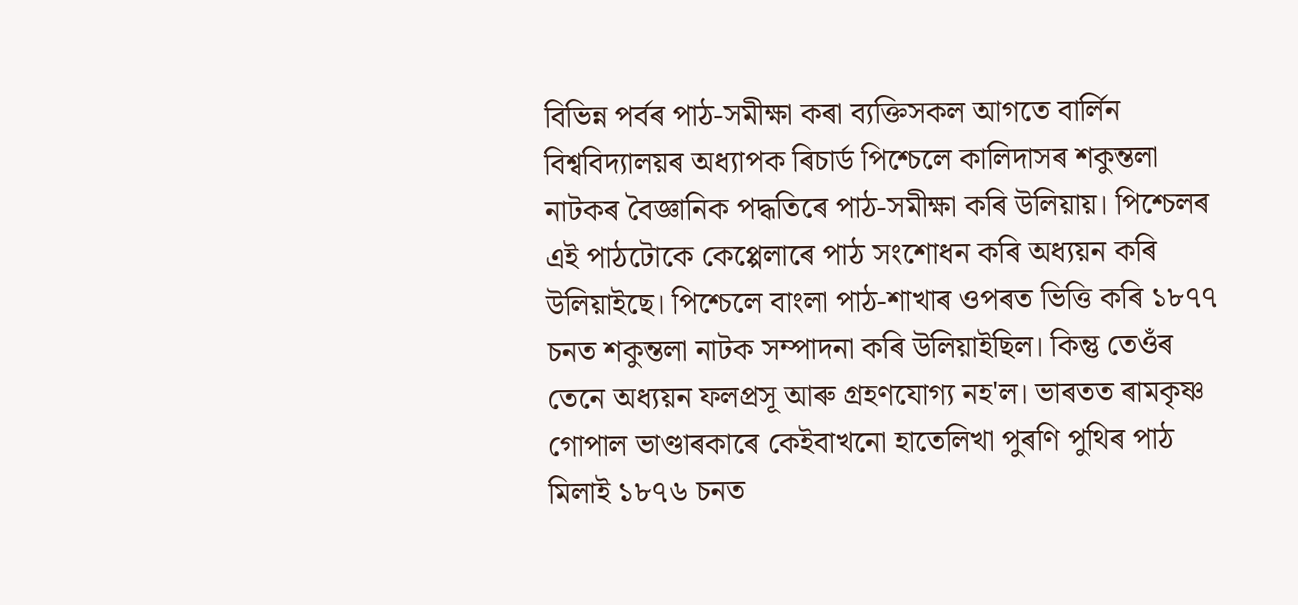বিভিন্ন পৰ্বৰ পাঠ-সমীক্ষা কৰা ব্যক্তিসকল আগতে বার্লিন বিশ্ববিদ্যালয়ৰ অধ্যাপক ৰিচাৰ্ড পিশ্চেলে কালিদাসৰ শকুন্তলা নাটকৰ বৈজ্ঞানিক পদ্ধতিৰে পাঠ-সমীক্ষা কৰি উলিয়ায়। পিশ্চেলৰ এই পাঠটোকে কেপ্পেলাৰে পাঠ সংশোধন কৰি অধ্যয়ন কৰি উলিয়াইছে। পিশ্চেলে বাংলা পাঠ-শাখাৰ ওপৰত ভিত্তি কৰি ১৮৭৭ চনত শকুন্তলা নাটক সম্পাদনা কৰি উলিয়াইছিল। কিন্তু তেওঁৰ তেনে অধ্যয়ন ফলপ্রসূ আৰু গ্রহণযোগ্য নহ'ল। ভাৰতত ৰামকৃষ্ণ গোপাল ভাণ্ডাৰকাৰে কেইবাখনো হাতেলিখা পুৰণি পুথিৰ পাঠ মিলাই ১৮৭৬ চনত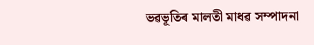ভৱভূতিৰ মালতী মাধৱ সম্পাদনা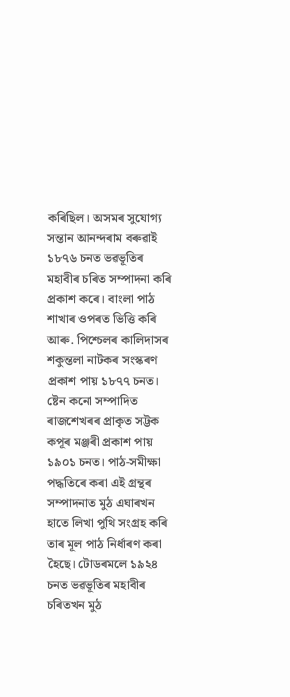কৰিছিল। অসমৰ সুযোগ্য সন্তান আনন্দৰাম বৰুৱাই ১৮৭৬ চনত ভৱভূতিৰ মহাবীৰ চৰিত সম্পাদনা কৰি প্ৰকাশ কৰে। বাংলা পাঠ শাখাৰ ওপৰত ভিত্তি কৰি আৰু. পিশ্চেলৰ কালিদাসৰ শকুন্তলা নাটকৰ সংস্কৰণ প্ৰকাশ পায় ১৮৭৭ চনত। ষ্টেন কনো সম্পাদিত ৰাজশেখৰৰ প্ৰাকৃত সট্টক কপূৰ মঞ্জৰী প্ৰকাশ পায় ১৯০১ চনত। পাঠ-সমীক্ষা পদ্ধতিৰে কৰা এই গ্ৰন্থৰ সম্পাদনাত মুঠ এঘাৰখন হাতে লিখা পুথি সংগ্ৰহ কৰি তাৰ মূল পাঠ নিৰ্ধাৰণ কৰা হৈছে। টোডৰমলে ১৯২৪ চনত ভৱভূতিৰ মহাবীৰ চৰিতখন মুঠ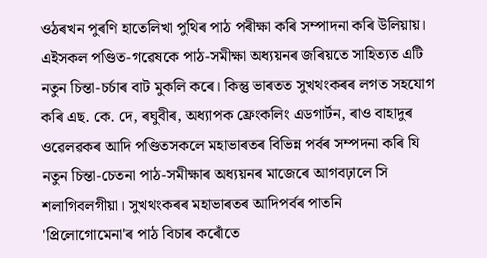ওঠৰখন পুৰণি হাতেলিখা পুথিৰ পাঠ পৰীক্ষা কৰি সম্পাদনা কৰি উলিয়ায়। এইসকল পণ্ডিত-গৱেষকে পাঠ-সমীক্ষা অধ্যয়নৰ জৰিয়তে সাহিত্যত এটি নতুন চিন্তা-চৰ্চাৰ বাট মুকলি কৰে। কিন্তু ভাৰতত সুখথংকৰৰ লগত সহযোগ কৰি এছ. কে. দে, ৰঘুবীৰ, অধ্যাপক ফ্রেংকলিং এডগার্টন, ৰাও বাহাদুৰ ওৱেলৱকৰ আদি পণ্ডিতসকলে মহাভাৰতৰ বিভিন্ন পৰ্বৰ সম্পদনা কৰি যি নতুন চিন্তা-চেতনা পাঠ-সমীক্ষাৰ অধ্যয়নৰ মাজেৰে আগবঢ়ালে সি শলাগিবলগীয়া। সুখথংকৰৰ মহাভাৰতৰ আদিপৰ্বৰ পাতনি 'প্রিলোগোমেনা'ৰ পাঠ বিচাৰ কৰোঁতে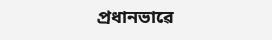প্রধানভাৱে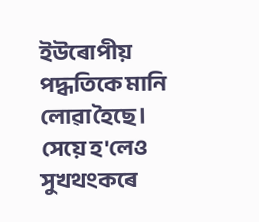ইউৰোপীয় পদ্ধতিকে মানি লোৱা হৈছে। সেয়ে হ'লেও সুখথংকৰে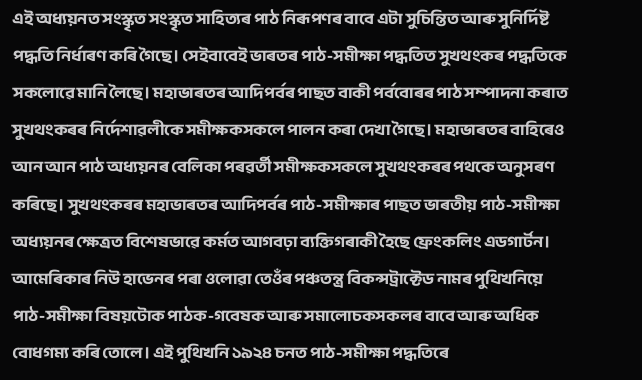এই অধ্যয়নত সংস্কৃত সংস্কৃত সাহিত্যৰ পাঠ নিৰূপণৰ বাবে এটা সুচিন্তিত আৰু সুনির্দিষ্ট পদ্ধতি নিৰ্ধাৰণ কৰি গৈছে। সেইবাবেই ভাৰতৰ পাঠ-সমীক্ষা পদ্ধতিত সুখথংকৰ পদ্ধতিকে সকলোৱে মানি লৈছে। মহাভাৰতৰ আদিপৰ্বৰ পাছত বাকী পৰ্ববোৰৰ পাঠ সম্পাদনা কৰাত সুখথংকৰৰ নিৰ্দেশাৱলীকে সমীক্ষকসকলে পালন কৰা দেখা গৈছে। মহাভাৰতৰ বাহিৰেও আন আন পাঠ অধ্যয়নৰ বেলিকা পৰৱৰ্তী সমীক্ষকসকলে সুখথংকৰৰ পথকে অনুসৰণ কৰিছে। সুখথংকৰৰ মহাভাৰতৰ আদিপৰ্বৰ পাঠ-সমীক্ষাৰ পাছত ভাৰতীয় পাঠ-সমীক্ষা অধ্যয়নৰ ক্ষেত্ৰত বিশেষভাৱে কৰ্মত আগবঢ়া ব্যক্তিগৰাকী হৈছে ফ্রেংকলিং এডগার্টন। আমেৰিকাৰ নিউ হাভেনৰ পৰা ওলোৱা তেওঁৰ পঞ্চতন্ত্র বিকন্সট্রাক্টেড নামৰ পুথিখনিয়ে পাঠ-সমীক্ষা বিষয়টোক পাঠক-গবেষক আৰু সমালোচকসকলৰ বাবে আৰু অধিক বোধগম্য কৰি তোলে। এই পুথিখনি ১৯২৪ চনত পাঠ-সমীক্ষা পদ্ধতিৰে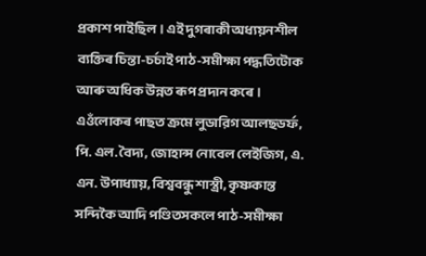প্রকাশ পাইছিল। এই দুগৰাকী অধ্যয়নশীল ব্যক্তিৰ চিন্তা-চর্চাই পাঠ-সমীক্ষা পদ্ধতিটোক আৰু অধিক উন্নত ৰূপ প্ৰদান কৰে। এওঁলোকৰ পাছত ক্ৰমে লুডারিগ আলছডর্ফ, পি. এল. বৈদ্য, জোহান্স নোবেল লেইজিগ, এ. এন. উপাধ্যায়, বিশ্ববন্ধু শাস্ত্রী, কৃষ্ণকান্ত সন্দিকৈ আদি পণ্ডিতসকলে পাঠ-সমীক্ষা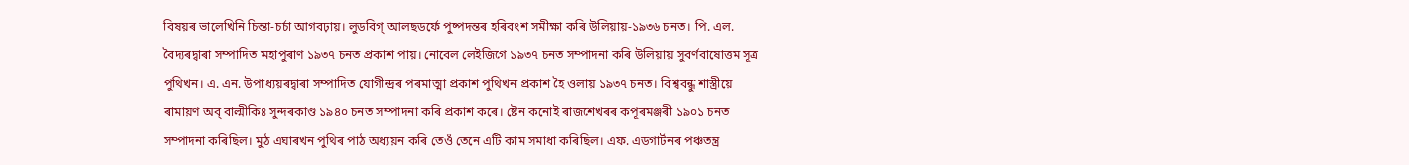বিষয়ৰ ভালেখিনি চিন্তা-চর্চা আগবঢ়ায়। লুডবিগ্‌ আলছডর্ফে পুষ্পদন্তৰ হৰিবংশ সমীক্ষা কৰি উলিয়ায়-১৯৩৬ চনত। পি. এল. বৈদ্যৰদ্বাৰা সম্পাদিত মহাপুৰাণ ১৯৩৭ চনত প্রকাশ পায়। নোবেল লেইজিগে ১৯৩৭ চনত সম্পাদনা কৰি উলিয়ায় সুবর্ণবাষোত্তম সূত্র পুথিখন। এ. এন. উপাধ্যয়ৰদ্বাৰা সম্পাদিত যোগীন্দ্ৰৰ পৰমাত্মা প্রকাশ পুথিখন প্রকাশ হৈ ওলায় ১৯৩৭ চনত। বিশ্ববন্ধু শাস্ত্রীয়ে ৰামায়ণ অব্ বাল্মীকিঃ সুন্দৰকাণ্ড ১৯৪০ চনত সম্পাদনা কৰি প্ৰকাশ কৰে। ষ্টেন কনোই ৰাজশেখৰৰ কপূৰমঞ্জৰী ১৯০১ চনত সম্পাদনা কৰিছিল। মুঠ এঘাৰখন পুথিৰ পাঠ অধ্যয়ন কৰি তেওঁ তেনে এটি কাম সমাধা কৰিছিল। এফ. এডগার্টনৰ পঞ্চতন্ত্র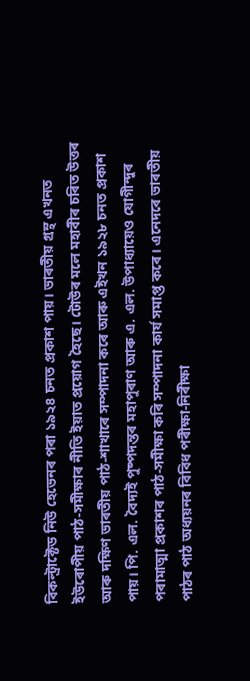বিকল্ট্রাক্টেড নিউ হেভেনৰ পৰা ১৯২৪ চনত প্রকাশ পায়। ভাৰতীয় গ্রন্থ এখনত ইউৰোপীয় পাঠ-সমীক্ষাৰ নীতি ইয়াত প্রয়োগ হৈছে। টোউৰ মলে মহাবীৰ চৰিত উত্তৰ আৰু দক্ষিণ ভাৰতীয় পাঠ-শাখাৰে সম্পাদনা কৰে আৰু এইখন ১৯২৮ চনত প্রকাশ পায়। পি. এল. বৈদ্যই পুষ্পদন্তৰ মহাপুৰাণ আৰু এ. এল. উপাধ্যায়েও যোগীন্দুৰ পৰামাত্মা প্ৰকাশৰ পাঠ-সমীক্ষা কৰি সম্পাদনা কার্য সমাপ্ত কৰে। এনেদৰে ভাৰতীয় পাঠৰ পাঠ অধ্যয়নৰ বিবিধ পৰীক্ষা-নিৰীক্ষা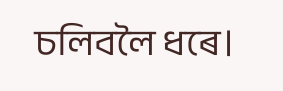চলিবলৈ ধৰে।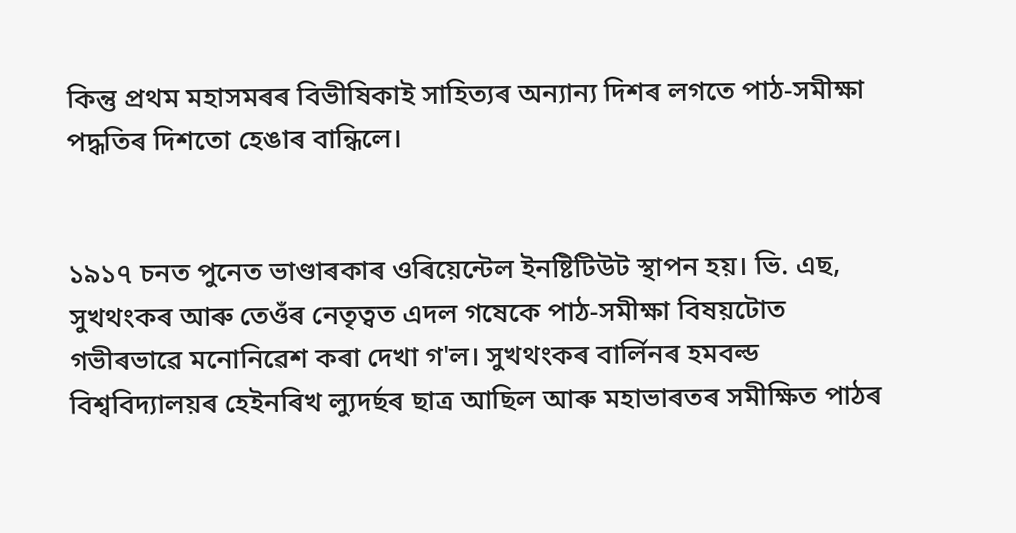কিন্তু প্রথম মহাসমৰৰ বিভীষিকাই সাহিত্যৰ অন্যান্য দিশৰ লগতে পাঠ-সমীক্ষা পদ্ধতিৰ দিশতো হেঙাৰ বান্ধিলে।


১৯১৭ চনত পুনেত ভাণ্ডাৰকাৰ ওৰিয়েন্টেল ইনষ্টিটিউট স্থাপন হয়। ভি. এছ, সুখথংকৰ আৰু তেওঁৰ নেতৃত্বত এদল গষেকে পাঠ-সমীক্ষা বিষয়টোত গভীৰভাৱে মনোনিৱেশ কৰা দেখা গ'ল। সুখথংকৰ বার্লিনৰ হমবল্ড বিশ্ববিদ্যালয়ৰ হেইনৰিখ ল্যুদৰ্ছৰ ছাত্ৰ আছিল আৰু মহাভাৰতৰ সমীক্ষিত পাঠৰ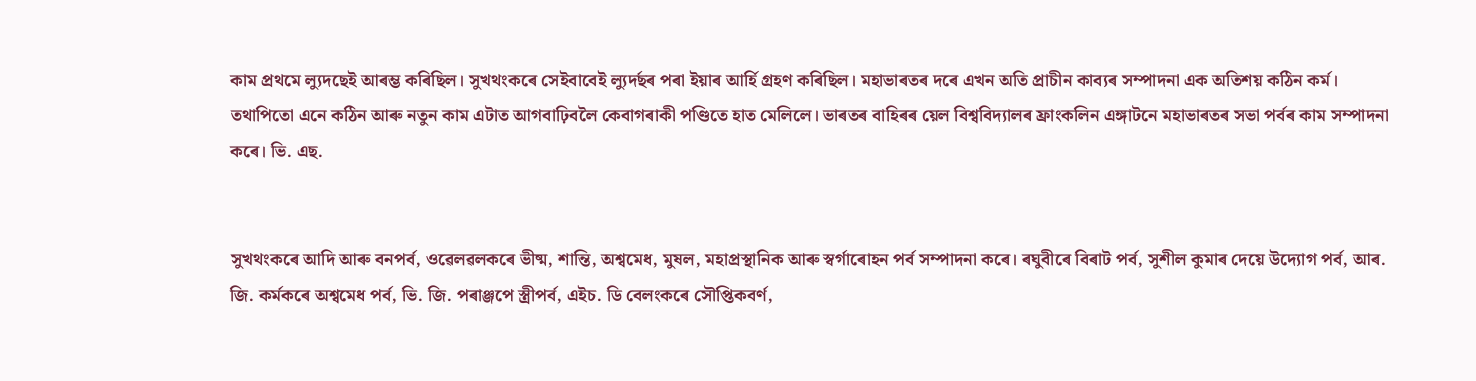কাম প্রথমে ল্যুদছেই আৰম্ভ কৰিছিল। সুখথংকৰে সেইবাবেই ল্যুদৰ্ছৰ পৰা ইয়াৰ আৰ্হি গ্ৰহণ কৰিছিল। মহাভাৰতৰ দৰে এখন অতি প্রাচীন কাব্যৰ সম্পাদনা এক অতিশয় কঠিন কর্ম। তথাপিতো এনে কঠিন আৰু নতুন কাম এটাত আগবাঢ়িবলৈ কেবাগৰাকী পণ্ডিতে হাত মেলিলে। ভাৰতৰ বাহিৰৰ য়েল বিশ্ববিদ্যালৰ ফ্রাংকলিন এঙ্গাটনে মহাভাৰতৰ সভা পৰ্বৰ কাম সম্পাদনা কৰে। ভি. এছ.


সুখথংকৰে আদি আৰু বনপর্ব, ওৱেলৱলকৰে ভীষ্ম, শান্তি, অশ্বমেধ, মুষল, মহাপ্রস্থানিক আৰু স্বৰ্গাৰোহন পর্ব সম্পাদনা কৰে। ৰঘুবীৰে বিৰাট পর্ব, সুশীল কুমাৰ দেয়ে উদ্যোগ পৰ্ব, আৰ. জি. কৰ্মকৰে অশ্বমেধ পৰ্ব, ভি. জি. পৰাঞ্জপে স্ত্রীপর্ব, এইচ. ডি বেলংকৰে সৌপ্তিকবর্ণ,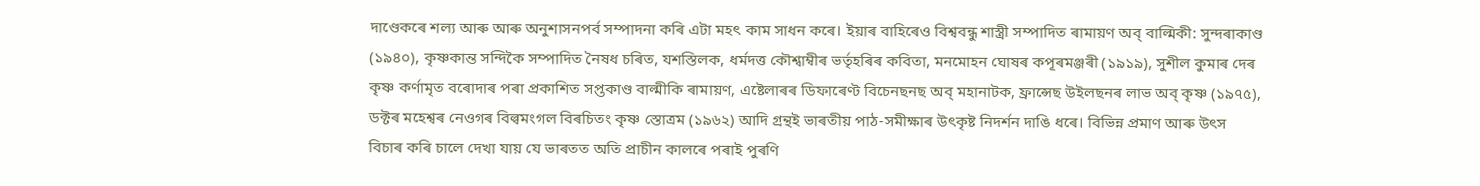দাণ্ডেকৰে শল্য আৰু আৰু অনুশাসনপর্ব সম্পাদনা কৰি এটা মহৎ কাম সাধন কৰে। ইয়াৰ বাহিৰেও বিশ্ববন্ধু শাস্ত্রী সম্পাদিত ৰামায়ণ অব্‌ বাল্মিকী: সুন্দৰাকাণ্ড (১৯৪০), কৃষ্ণকান্ত সন্দিকৈ সম্পাদিত নৈষধ চৰিত, যশস্তিলক, ধর্মদত্ত কৌশ্বাম্বীৰ ভর্তৃহৰিৰ কবিতা, মনমোহন ঘোষৰ কপূৰমঞ্জৰী (১৯১৯), সুশীল কুমাৰ দেৰ কৃষ্ণ কর্ণামৃত বৰোদাৰ পৰা প্ৰকাশিত সপ্তকাণ্ড বাল্মীকি ৰামায়ণ, এষ্টেলাৰৰ ডিফাৰেণ্ট বিচেনছনছ অব্ মহানাটক, ফ্রান্সেছ উইলছনৰ লাভ অব্ কৃষ্ণ (১৯৭৫), ডক্টৰ মহেশ্বৰ নেওগৰ বিল্বমংগল বিৰচিতং কৃষ্ণ স্তোত্রম (১৯৬২) আদি গ্রন্থই ভাৰতীয় পাঠ-সমীক্ষাৰ উৎকৃষ্ট নিদর্শন দাঙি ধৰে। বিভিন্ন প্রমাণ আৰু উৎস বিচাৰ কৰি চালে দেখা যায় যে ভাৰতত অতি প্রাচীন কালৰে পৰাই পুৰণি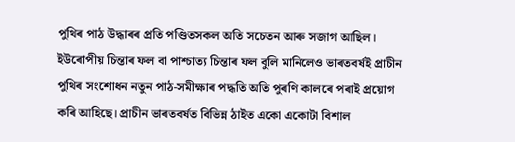পুথিৰ পাঠ উদ্ধাৰৰ প্ৰতি পণ্ডিতসকল অতি সচেতন আৰু সজাগ আছিল। ইউৰোপীয় চিন্তাৰ ফল বা পাশ্চাত্য চিন্তাৰ ফল বুলি মানিলেও ভাৰতবৰ্ষই প্রাচীন পুথিৰ সংশোধন নতুন পাঠ-সমীক্ষাৰ পদ্ধতি অতি পুৰণি কালৰে পৰাই প্রয়োগ কৰি আহিছে। প্রাচীন ভাৰতবৰ্ষত বিভিন্ন ঠাইত একো একোটা বিশাল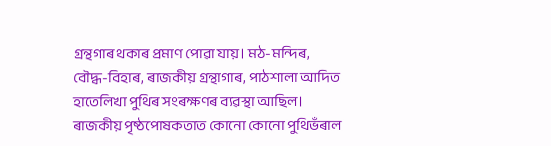গ্ৰন্থগাৰ থকাৰ প্রমাণ পোৱা যায়। মঠ-মন্দিৰ, বৌদ্ধ-বিহাৰ, ৰাজকীয় গ্রন্থাগাৰ, পাঠশালা আদিত হাতেলিখা পুথিৰ সংৰক্ষণৰ ব্যৱস্থা আছিল। ৰাজকীয় পৃষ্ঠপোষকতাত কোনো কোনো পুথিভঁৰাল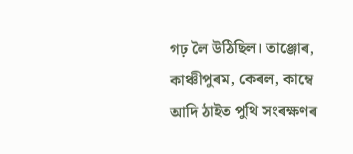গঢ় লৈ উঠিছিল। তাঞ্জোৰ, কাঞ্চীপুৰম, কেৰল, কাম্বে আদি ঠাইত পুথি সংৰক্ষণৰ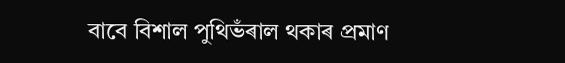বাবে বিশাল পুথিভঁৰাল থকাৰ প্ৰমাণ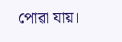পোৱা যায়।